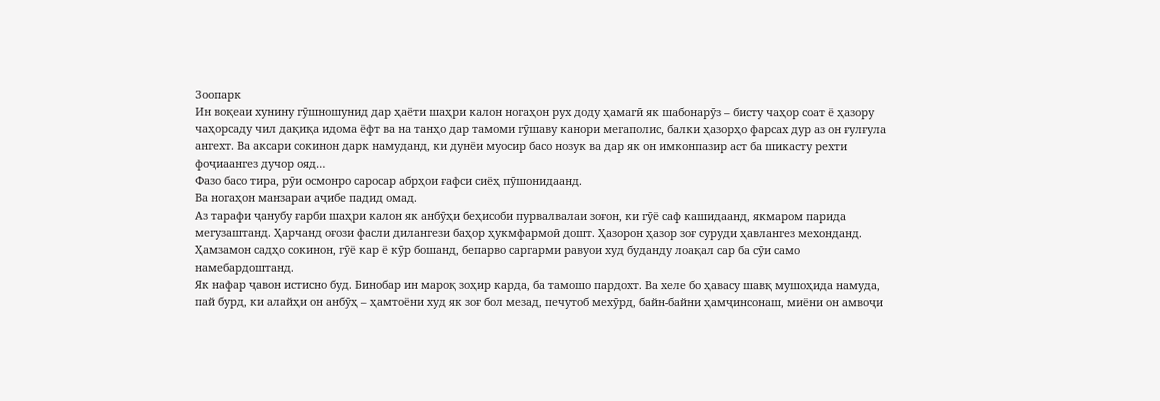Зоопарк
Ин воқеаи хунину гӯшношунид дар ҳаёти шаҳри калон ногаҳон рух доду ҳамагӣ як шабонарӯз – бисту чаҳор соат ё ҳазору чаҳорсаду чил дақиқа идома ёфт ва на танҳо дар тамоми гӯшаву канори мегаполис, балки ҳазорҳо фарсах дур аз он ғулғула ангехт. Ва аксари сокинон дарк намуданд, ки дунёи муосир басо нозук ва дар як он имконпазир аст ба шикасту рехти фоҷиаангез дучор ояд…
Фазо басо тира, рӯи осмонро саросар абрҳои ғафси сиёҳ пӯшонидаанд.
Ва ногаҳон манзараи аҷибе падид омад.
Аз тарафи ҷанубу ғарби шаҳри калон як анбӯҳи беҳисоби пурвалвалаи зоғон, ки гӯё саф кашидаанд, якмаром парида мегузаштанд. Ҳарчанд оғози фасли дилангези баҳор ҳукмфармоӣ дошт. Ҳазорон ҳазор зоғ суруди ҳавлангез мехонданд. Ҳамзамон садҳо сокинон, гӯё кар ё кӯр бошанд, бепарво саргарми равуои худ буданду лоақал сар ба сӯи само намебардоштанд.
Як нафар ҷавон истисно буд. Бинобар ин мароқ зоҳир карда, ба тамошо пардохт. Ва хеле бо ҳавасу шавқ мушоҳида намуда, пай бурд, ки алайҳи он анбӯҳ – ҳамтоёни худ як зоғ бол мезад, печутоб мехӯрд, байн-байни ҳамҷинсонаш, миёни он амвоҷи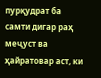пурқудрат ба самти дигар раҳ меҷуст ва ҳайратовар аст, ки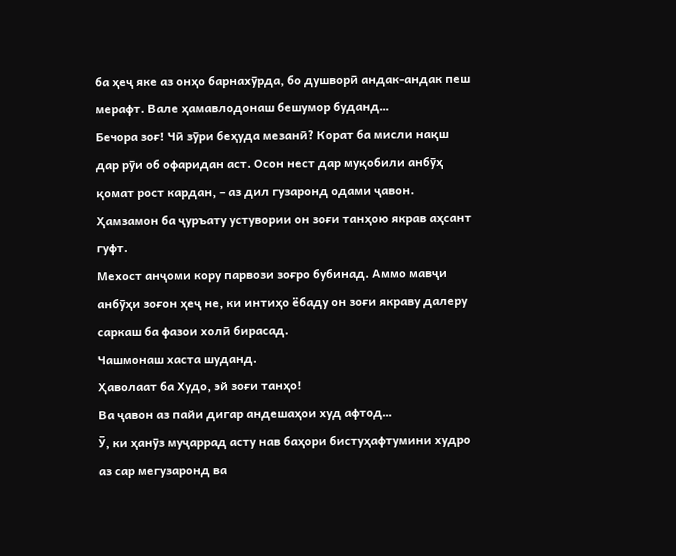ба ҳеҷ яке аз онҳо барнахӯрда, бо душворӣ андак-андак пеш мерафт. Вале ҳамавлодонаш бешумор буданд…
Бечора зоғ! Чӣ зӯри беҳуда мезанӣ? Корат ба мисли нақш дар рӯи об офаридан аст. Осон нест дар муқобили анбӯҳ қомат рост кардан, – аз дил гузаронд одами ҷавон. Ҳамзамон ба ҷуръату устувории он зоғи танҳою якрав аҳсант гуфт.
Мехост анҷоми кору парвози зоғро бубинад. Аммо мавҷи анбӯҳи зоғон ҳеҷ не, ки интиҳо ёбаду он зоғи якраву далеру саркаш ба фазои холӣ бирасад.
Чашмонаш хаста шуданд.
Ҳаволаат ба Худо, эй зоғи танҳо!
Ва ҷавон аз пайи дигар андешаҳои худ афтод…
Ӯ, ки ҳанӯз муҷаррад асту нав баҳори бистуҳафтумини худро аз сар мегузаронд ва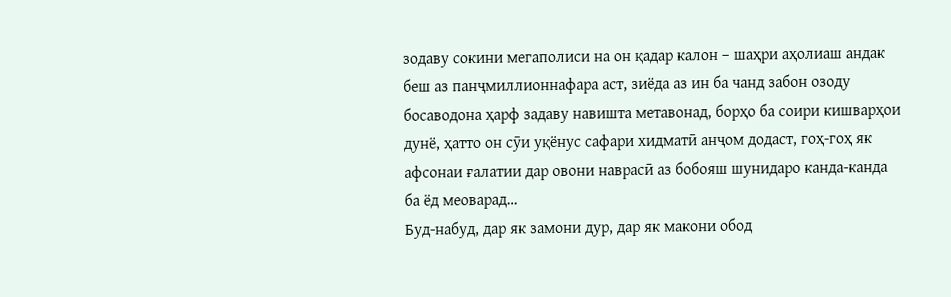зодаву сокини мегаполиси на он қадар калон – шаҳри аҳолиаш андак беш аз панҷмиллионнафара аст, зиёда аз ин ба чанд забон озоду босаводона ҳарф задаву навишта метавонад, борҳо ба соири кишварҳои дунё, ҳатто он сӯи уқёнус сафари хидматӣ анҷом додаст, гоҳ-гоҳ як афсонаи ғалатии дар овони наврасӣ аз бобояш шунидаро канда-канда ба ёд меоварад…
Буд-набуд, дар як замони дур, дар як макони обод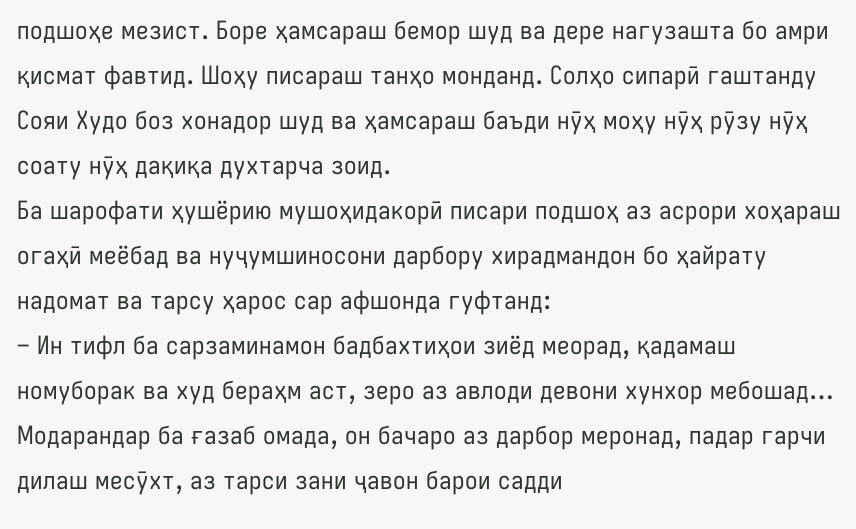подшоҳе мезист. Боре ҳамсараш бемор шуд ва дере нагузашта бо амри қисмат фавтид. Шоҳу писараш танҳо монданд. Солҳо сипарӣ гаштанду Сояи Худо боз хонадор шуд ва ҳамсараш баъди нӯҳ моҳу нӯҳ рӯзу нӯҳ соату нӯҳ дақиқа духтарча зоид.
Ба шарофати ҳушёрию мушоҳидакорӣ писари подшоҳ аз асрори хоҳараш огаҳӣ меёбад ва нуҷумшиносони дарбору хирадмандон бо ҳайрату надомат ва тарсу ҳарос сар афшонда гуфтанд:
– Ин тифл ба сарзаминамон бадбахтиҳои зиёд меорад, қадамаш номуборак ва худ бераҳм аст, зеро аз авлоди девони хунхор мебошад…
Модарандар ба ғазаб омада, он бачаро аз дарбор меронад, падар гарчи дилаш месӯхт, аз тарси зани ҷавон барои садди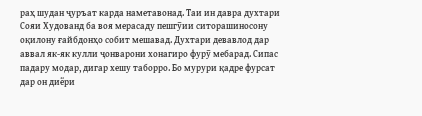раҳ шудан ҷуръат карда наметавонад. Таи ин давра духтари Сояи Худованд ба воя мерасаду пешгӯии ситорашиносону оқилону ғайбдонҳо собит мешавад. Духтари девавлод дар аввал як-як кулли ҷонварони хонагиро фурӯ мебарад. Сипас падару модар, дигар хешу таборро. Бо мурури қадре фурсат дар он диёри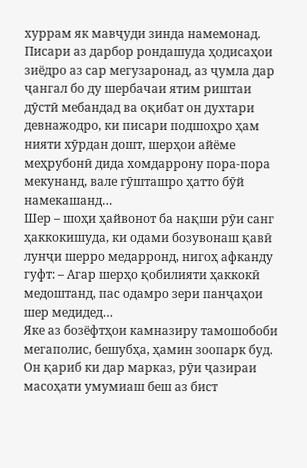хуррам як мавҷуди зинда намемонад. Писари аз дарбор рондашуда ҳодисаҳои зиёдро аз сар мегузаронад, аз ҷумла дар ҷангал бо ду шербачаи ятим риштаи дӯстӣ мебандад ва оқибат он духтари девнажодро, ки писари подшоҳро ҳам нияти хӯрдан дошт, шерҳои айёме меҳрубонӣ дида хомдаррону пора-пора мекунанд, вале гӯшташро ҳатто бӯй намекашанд…
Шер – шоҳи ҳайвонот ба нақши рӯи санг ҳаккокишуда, ки одами бозувонаш қавӣ лунҷи шерро медарронд, нигоҳ афканду гуфт: – Агар шерҳо қобилияти ҳаккокӣ медоштанд, пас одамро зери панҷаҳои шер медидед…
Яке аз бозёфтҳои камназиру тамошобоби мегаполис, бешубҳа, ҳамин зоопарк буд. Он қариб ки дар марказ, рӯи ҷазираи масоҳати умумиаш беш аз бист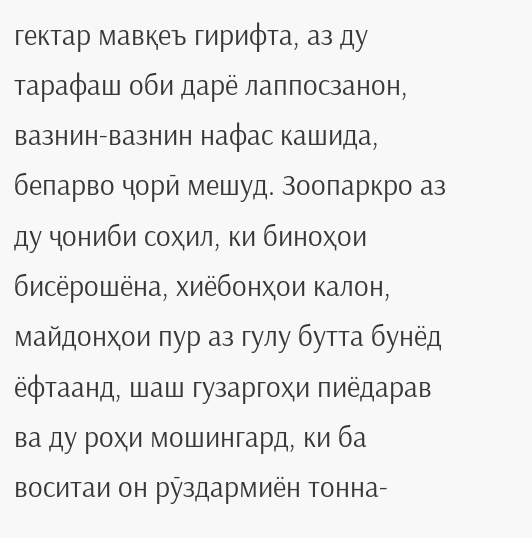гектар мавқеъ гирифта, аз ду тарафаш оби дарё лаппосзанон, вазнин-вазнин нафас кашида, бепарво ҷорӣ мешуд. Зоопаркро аз ду ҷониби соҳил, ки биноҳои бисёрошёна, хиёбонҳои калон, майдонҳои пур аз гулу бутта бунёд ёфтаанд, шаш гузаргоҳи пиёдарав ва ду роҳи мошингард, ки ба воситаи он рӯздармиён тонна-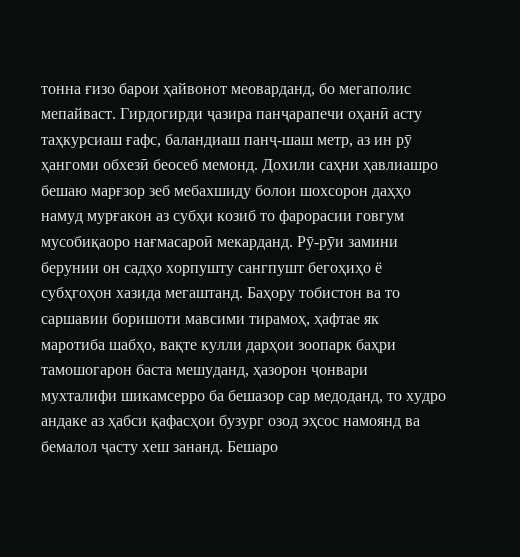тонна ғизо барои ҳайвонот меоварданд, бо мегаполис мепайваст. Гирдогирди ҷазира панҷарапечи оҳанӣ асту таҳкурсиаш ғафс, баландиаш панҷ-шаш метр, аз ин рӯ ҳангоми обхезӣ беосеб мемонд. Дохили саҳни ҳавлиашро бешаю марғзор зеб мебахшиду болои шохсорон даҳҳо намуд мурғакон аз субҳи козиб то фарорасии говгум мусобиқаоро нағмасароӣ мекарданд. Рӯ-рӯи замини берунии он садҳо хорпушту сангпушт бегоҳиҳо ё субҳгоҳон хазида мегаштанд. Баҳору тобистон ва то саршавии боришоти мавсими тирамоҳ, ҳафтае як маротиба шабҳо, вақте кулли дарҳои зоопарк баҳри тамошогарон баста мешуданд, ҳазорон ҷонвари мухталифи шикамсерро ба бешазор сар медоданд, то худро андаке аз ҳабси қафасҳои бузург озод эҳсос намоянд ва бемалол ҷасту хеш зананд. Бешаро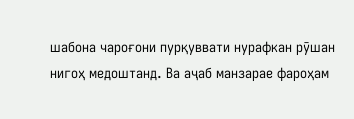шабона чароғони пурқуввати нурафкан рӯшан нигоҳ медоштанд. Ва аҷаб манзарае фароҳам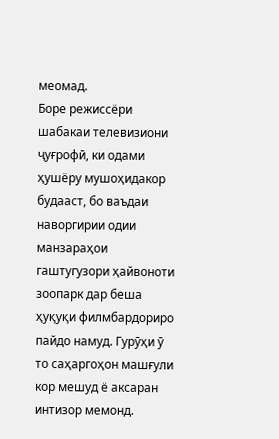меомад.
Боре режиссёри шабакаи телевизиони ҷуғрофӣ, ки одами ҳушёру мушоҳидакор будааст, бо ваъдаи наворгирии одии манзараҳои гаштугузори ҳайвоноти зоопарк дар беша ҳуқуқи филмбардориро пайдо намуд. Гурӯҳи ӯ то саҳаргоҳон машғули кор мешуд ё аксаран интизор мемонд.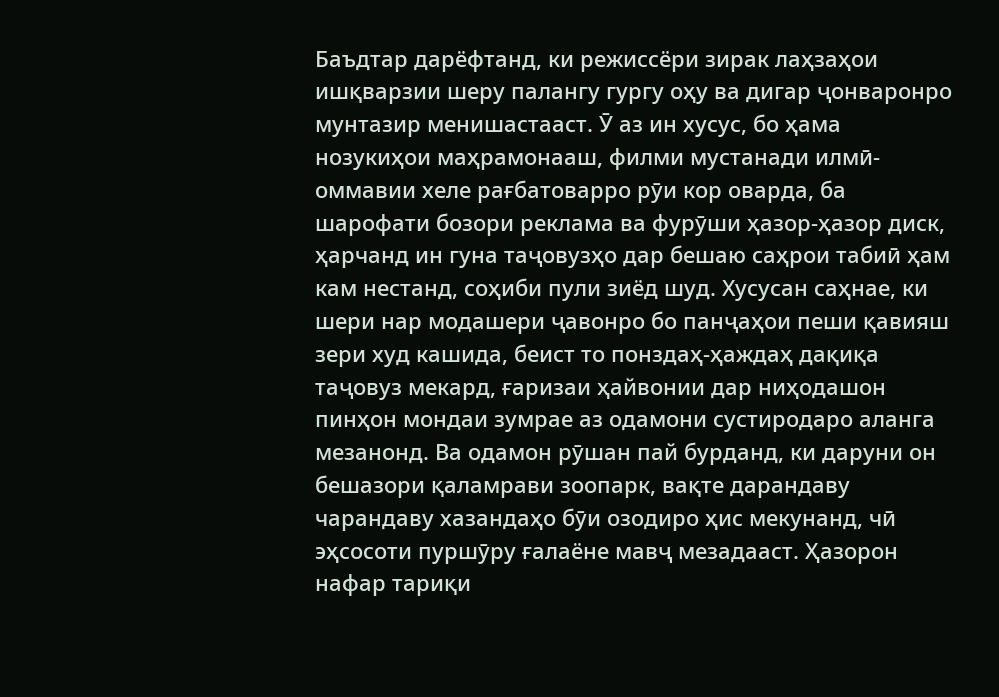Баъдтар дарёфтанд, ки режиссёри зирак лаҳзаҳои ишқварзии шеру палангу гургу оҳу ва дигар ҷонваронро мунтазир менишастааст. Ӯ аз ин хусус, бо ҳама нозукиҳои маҳрамонааш, филми мустанади илмӣ-оммавии хеле рағбатоварро рӯи кор оварда, ба шарофати бозори реклама ва фурӯши ҳазор-ҳазор диск, ҳарчанд ин гуна таҷовузҳо дар бешаю саҳрои табиӣ ҳам кам нестанд, соҳиби пули зиёд шуд. Хусусан саҳнае, ки шери нар модашери ҷавонро бо панҷаҳои пеши қавияш зери худ кашида, беист то понздаҳ-ҳаждаҳ дақиқа таҷовуз мекард, ғаризаи ҳайвонии дар ниҳодашон пинҳон мондаи зумрае аз одамони сустиродаро аланга мезанонд. Ва одамон рӯшан пай бурданд, ки даруни он бешазори қаламрави зоопарк, вақте дарандаву чарандаву хазандаҳо бӯи озодиро ҳис мекунанд, чӣ эҳсосоти пуршӯру ғалаёне мавҷ мезадааст. Ҳазорон нафар тариқи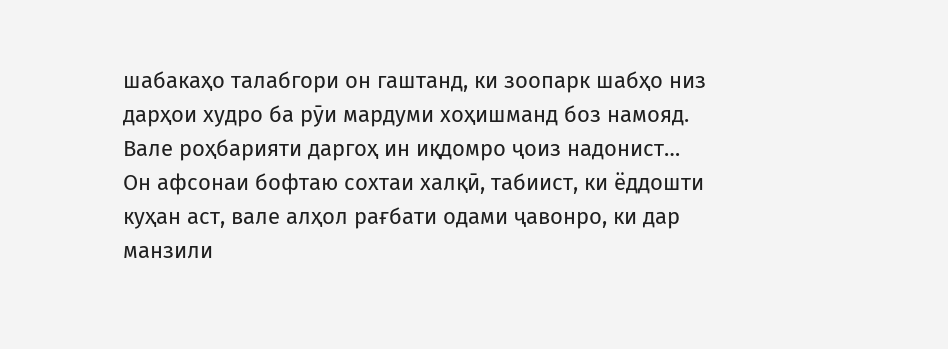шабакаҳо талабгори он гаштанд, ки зоопарк шабҳо низ дарҳои худро ба рӯи мардуми хоҳишманд боз намояд. Вале роҳбарияти даргоҳ ин иқдомро ҷоиз надонист…
Он афсонаи бофтаю сохтаи халқӣ, табиист, ки ёддошти куҳан аст, вале алҳол рағбати одами ҷавонро, ки дар манзили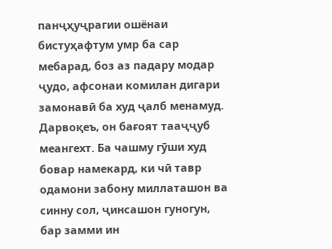панҷҳуҷрагии ошёнаи бистуҳафтум умр ба сар мебарад, боз аз падару модар ҷудо, афсонаи комилан дигари замонавӣ ба худ ҷалб менамуд. Дарвоқеъ, он бағоят тааҷҷуб меангехт. Ба чашму гӯши худ бовар намекард, ки чӣ тавр одамони забону миллаташон ва синну сол, ҷинсашон гуногун, бар замми ин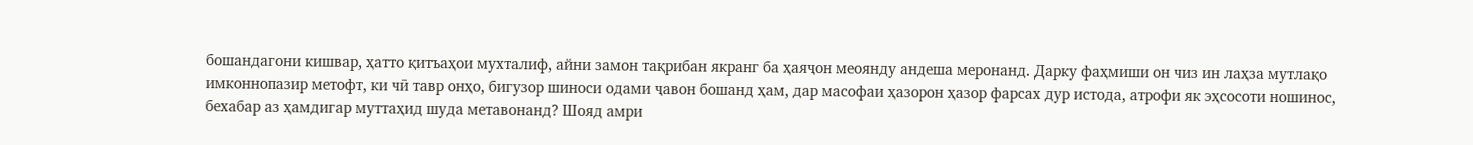бошандагони кишвар, ҳатто қитъаҳои мухталиф, айни замон тақрибан якранг ба ҳаяҷон меоянду андеша меронанд. Дарку фаҳмиши он чиз ин лаҳза мутлақо имконнопазир метофт, ки чӣ тавр онҳо, бигузор шиноси одами ҷавон бошанд ҳам, дар масофаи ҳазорон ҳазор фарсах дур истода, атрофи як эҳсосоти ношинос, бехабар аз ҳамдигар муттаҳид шуда метавонанд? Шояд амри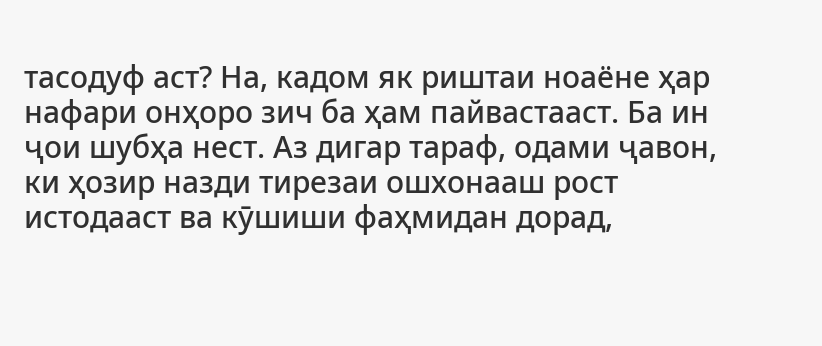тасодуф аст? На, кадом як риштаи ноаёне ҳар нафари онҳоро зич ба ҳам пайвастааст. Ба ин ҷои шубҳа нест. Аз дигар тараф, одами ҷавон, ки ҳозир назди тирезаи ошхонааш рост истодааст ва кӯшиши фаҳмидан дорад,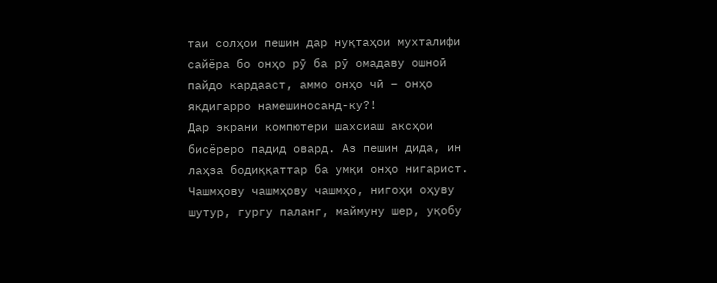таи солҳои пешин дар нуқтаҳои мухталифи сайёра бо онҳо рӯ ба рӯ омадаву ошноӣ пайдо кардааст, аммо онҳо чӣ – онҳо якдигарро намешиносанд-ку?!
Дар экрани компютери шахсиаш аксҳои бисёреро падид овард. Аз пешин дида, ин лаҳза бодиққаттар ба умқи онҳо нигарист. Чашмҳову чашмҳову чашмҳо, нигоҳи оҳуву шутур, гургу паланг, маймуну шер, уқобу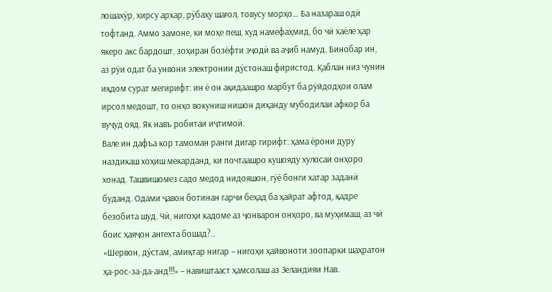лошахӯр, хирсу архар, рӯбаҳу шағол, товусу морҳо… Ба назараш одӣ тофтанд. Аммо замоне, ки моҳе пеш, худ намефаҳмид, бо чӣ хаёле ҳар якеро акс бардошт, зоҳиран бозёфти эҷодӣ ва аҷиб намуд. Бинобар ин, аз рӯи одат ба унвони электронии дӯстонаш фиристод. Қаблан низ чунин иқдом сурат мегирифт: ин ё он ақидаашро марбут ба рӯйдодҳои олам ирсол медошт, то онҳо вокуниш нишон диҳанду мубодилаи афкор ба вуҷуд ояд. Як навъ робитаи иҷтимоӣ.
Вале ин дафъа кор тамоман ранги дигар гирифт: ҳама ёрони дуру наздикаш хоҳиш мекарданд, ки почтаашро кушояду хулосаи онҳоро хонад. Ташвишомез садо медод нидояшон, гӯё бонги хатар заданӣ буданд. Одами ҷавон ботинан гарчи беҳад ба ҳайрат афтод, қадре безобита шуд. Чӣ, нигоҳи кадоме аз ҷонварон онҳоро, ва муҳимаш, аз чӣ боис ҳаяҷон ангехта бошад?..
«Шервон, дӯстам, амиқтар нигар – нигоҳи ҳайвоноти зоопарки шаҳратон ҳа-рос-за-да-анд!!!» – навиштааст ҳамсолаш аз Зеландияи Нав.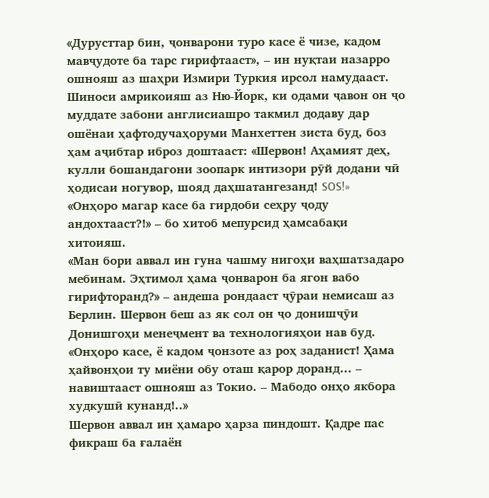«Дурусттар бин, ҷонварони туро касе ё чизе, кадом мавҷудоте ба тарс гирифтааст», – ин нуқтаи назарро ошнояш аз шаҳри Измири Туркия ирсол намудааст.
Шиноси амрикоияш аз Ню-Йорк, ки одами ҷавон он ҷо муддате забони англисиашро такмил додаву дар ошёнаи ҳафтодучаҳоруми Манхеттен зиста буд, боз ҳам аҷибтар иброз доштааст: «Шервон! Аҳамият деҳ, кулли бошандагони зоопарк интизори рӯй додани чӣ ҳодисаи ногувор, шояд даҳшатангезанд! SOS!»
«Онҳоро магар касе ба гирдоби сеҳру ҷоду андохтааст?!» – бо хитоб мепурсид ҳамсабақи хитоияш.
«Ман бори аввал ин гуна чашму нигоҳи ваҳшатзадаро мебинам. Эҳтимол ҳама ҷонварон ба ягон вабо гирифторанд?» – андеша рондааст ҷӯраи немисаш аз Берлин. Шервон беш аз як сол он ҷо донишҷӯи Донишгоҳи менеҷмент ва технологияҳои нав буд.
«Онҳоро касе, ё кадом ҷонзоте аз роҳ заданист! Ҳама ҳайвонҳои ту миёни обу оташ қарор доранд… – навиштааст ошнояш аз Токио. – Мабодо онҳо якбора худкушӣ кунанд!..»
Шервон аввал ин ҳамаро ҳарза пиндошт. Қадре пас фикраш ба ғалаён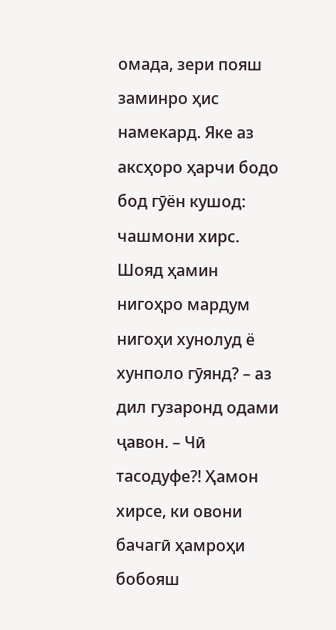омада, зери пояш заминро ҳис намекард. Яке аз аксҳоро ҳарчи бодо бод гӯён кушод: чашмони хирс. Шояд ҳамин нигоҳро мардум нигоҳи хунолуд ё хунполо гӯянд? – аз дил гузаронд одами ҷавон. – Чӣ тасодуфе?! Ҳамон хирсе, ки овони бачагӣ ҳамроҳи бобояш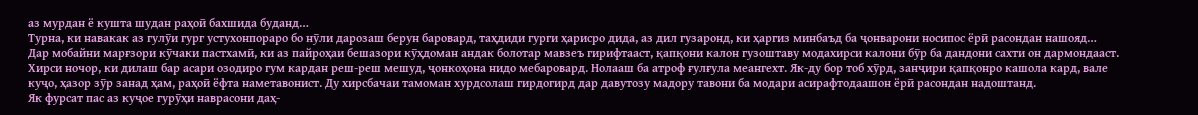аз мурдан ё кушта шудан раҳоӣ бахшида буданд…
Турна, ки навакак аз гулӯи гург устухонпораро бо нӯли дарозаш берун баровард, таҳдиди гурги ҳарисро дида, аз дил гузаронд, ки ҳаргиз минбаъд ба ҷонварони носипос ёрӣ расондан нашояд…
Дар мобайни марғзори кӯчаки пастхамӣ, ки аз пайроҳаи бешазори кӯҳдоман андак болотар мавзеъ гирифтааст, қапқони калон гузоштаву модахирси калони бӯр ба дандони сахти он дармондааст. Хирси ночор, ки дилаш бар асари озодиро гум кардан реш-реш мешуд, ҷонкоҳона нидо мебаровард. Нолааш ба атроф ғулғула меангехт. Як-ду бор тоб хӯрд, занҷири қапқонро кашола кард, вале куҷо, ҳазор зӯр занад ҳам, раҳоӣ ёфта наметавонист. Ду хирсбачаи тамоман хурдсолаш гирдогирд дар давутозу мадору тавони ба модари асирафтодаашон ёрӣ расондан надоштанд.
Як фурсат пас аз куҷое гурӯҳи наврасони даҳ-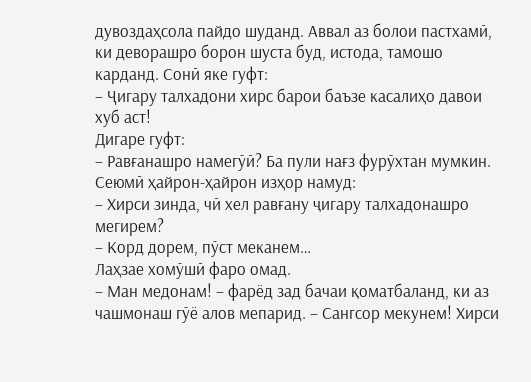дувоздаҳсола пайдо шуданд. Аввал аз болои пастхамӣ, ки деворашро борон шуста буд, истода, тамошо карданд. Сонӣ яке гуфт:
– Ҷигару талхадони хирс барои баъзе касалиҳо давои хуб аст!
Дигаре гуфт:
– Равғанашро намегӯӣ? Ба пули нағз фурӯхтан мумкин.
Сеюмӣ ҳайрон-ҳайрон изҳор намуд:
– Хирси зинда, чӣ хел равғану ҷигару талхадонашро мегирем?
– Корд дорем, пӯст меканем…
Лаҳзае хомӯшӣ фаро омад.
– Ман медонам! – фарёд зад бачаи қоматбаланд, ки аз чашмонаш гӯё алов мепарид. – Сангсор мекунем! Хирси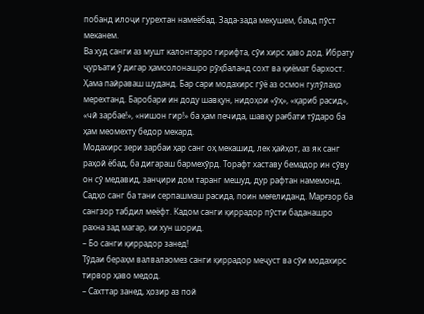побанд илоҷи гурехтан намеёбад. Зада-зада мекушем, баъд пӯст меканем.
Ва худ санги аз мушт калонтарро гирифта, сӯи хирс ҳаво дод. Ибрату ҷуръати ӯ дигар ҳамсолонашро рӯҳбаланд сохт ва қиёмат бархост.
Ҳама пайраваш шуданд. Бар сари модахирс гӯё аз осмон гулӯлаҳо мерехтанд. Баробари ин доду шавқун, нидоҳои «ӯҳ», «қариб расид», «чӣ зарбае!», «нишон гир!» ба ҳам печида, шавқу рағбати тӯдаро ба ҳам меомехту бедор мекард.
Модахирс зери зарбаи ҳар санг оҳ мекашид, лек ҳайҳот, аз як санг раҳоӣ ёбад, ба дигараш бармехӯрд. Торафт хаставу бемадор ин сӯву он сӯ медавид, занҷири дом таранг мешуд, дур рафтан намемонд.
Садҳо санг ба тани серпашмаш расида, поин меғелиданд. Марғзор ба сангзор табдил меёфт. Кадом санги қиррадор пӯсти баданашро рахна зад магар, ки хун шорид.
– Бо санги қиррадор занед!
Тӯдаи бераҳм валвалаомез санги қиррадор меҷуст ва сӯи модахирс тирвор ҳаво медод.
– Сахттар занед, ҳозир аз пой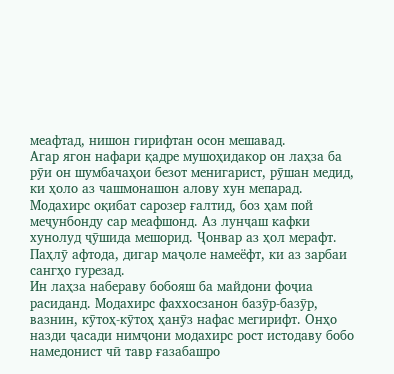меафтад, нишон гирифтан осон мешавад.
Агар ягон нафари қадре мушоҳидакор он лаҳза ба рӯи он шумбачаҳои безот менигарист, рӯшан медид, ки ҳоло аз чашмонашон алову хун мепарад.
Модахирс оқибат сарозер ғалтид, боз ҳам пой меҷунбонду сар меафшонд. Аз лунҷаш кафки хунолуд ҷӯшида мешорид. Ҷонвар аз ҳол мерафт. Паҳлӯ афтода, дигар маҷоле намеёфт, ки аз зарбаи сангҳо гурезад.
Ин лаҳза набераву бобояш ба майдони фоҷиа расиданд. Модахирс фаххосзанон базӯр-базӯр, вазнин, кӯтоҳ-кӯтоҳ ҳанӯз нафас мегирифт. Онҳо назди ҷасади нимҷони модахирс рост истодаву бобо намедонист чӣ тавр ғазабашро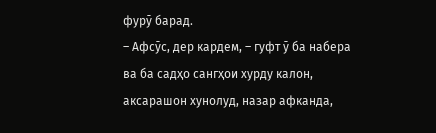фурӯ барад.
– Афсӯс, дер кардем, – гуфт ӯ ба набера ва ба садҳо сангҳои хурду калон, аксарашон хунолуд, назар афканда,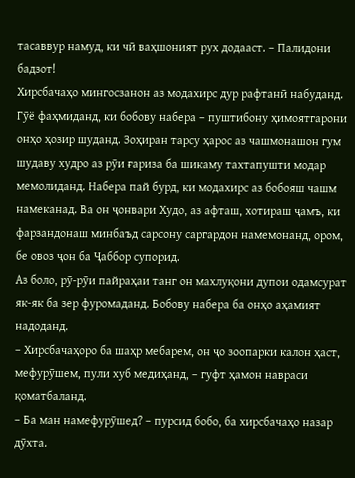тасаввур намуд, ки чӣ ваҳшоният рух додааст. – Палидони бадзот!
Хирсбачаҳо мингосзанон аз модахирс дур рафтанӣ набуданд. Гӯё фаҳмиданд, ки бобову набера – пуштибону ҳимоятгарони онҳо ҳозир шуданд. Зоҳиран тарсу ҳарос аз чашмонашон гум шудаву худро аз рӯи ғариза ба шикаму тахтапушти модар мемолиданд. Набера пай бурд, ки модахирс аз бобояш чашм намеканад. Ва он ҷонвари Худо, аз афташ, хотираш ҷамъ, ки фарзандонаш минбаъд сарсону саргардон намемонанд, ором, бе овоз ҷон ба Ҷаббор супорид.
Аз боло, рӯ-рӯи пайраҳаи танг он махлуқони дупои одамсурат як-як ба зер фуромаданд. Бобову набера ба онҳо аҳамият надоданд.
– Хирсбачаҳоро ба шаҳр мебарем, он ҷо зоопарки калон ҳаст, мефурӯшем, пули хуб медиҳанд, – гуфт ҳамон навраси қоматбаланд.
– Ба ман намефурӯшед? – пурсид бобо, ба хирсбачаҳо назар дӯхта.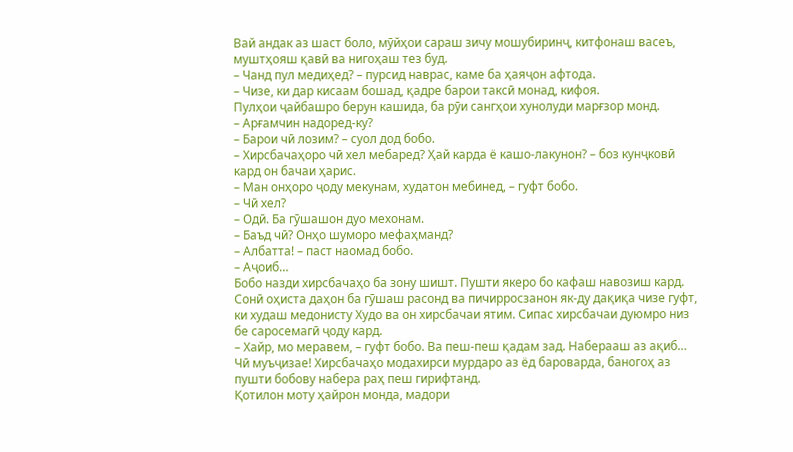Вай андак аз шаст боло, мӯйҳои сараш зичу мошубиринҷ, китфонаш васеъ, муштҳояш қавӣ ва нигоҳаш тез буд.
– Чанд пул медиҳед? – пурсид наврас, каме ба ҳаяҷон афтода.
– Чизе, ки дар кисаам бошад, қадре барои таксӣ монад, кифоя.
Пулҳои ҷайбашро берун кашида, ба рӯи сангҳои хунолуди марғзор монд.
– Арғамчин надоред-ку?
– Барои чӣ лозим? – суол дод бобо.
– Хирсбачаҳоро чӣ хел мебаред? Ҳай карда ё кашо-лакунон? – боз кунҷковӣ кард он бачаи ҳарис.
– Ман онҳоро ҷоду мекунам, худатон мебинед, – гуфт бобо.
– Чӣ хел?
– Одӣ. Ба гӯшашон дуо мехонам.
– Баъд чӣ? Онҳо шуморо мефаҳманд?
– Албатта! – паст наомад бобо.
– Аҷоиб…
Бобо назди хирсбачаҳо ба зону шишт. Пушти якеро бо кафаш навозиш кард. Сонӣ оҳиста даҳон ба гӯшаш расонд ва пичирросзанон як-ду дақиқа чизе гуфт, ки худаш медонисту Худо ва он хирсбачаи ятим. Сипас хирсбачаи дуюмро низ бе саросемагӣ ҷоду кард.
– Хайр, мо меравем, – гуфт бобо. Ва пеш-пеш қадам зад. Наберааш аз ақиб…
Чӣ муъҷизае! Хирсбачаҳо модахирси мурдаро аз ёд бароварда, баногоҳ аз пушти бобову набера раҳ пеш гирифтанд.
Қотилон моту ҳайрон монда, мадори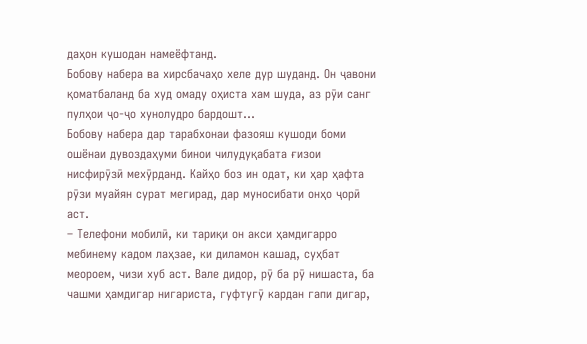даҳон кушодан намеёфтанд.
Бобову набера ва хирсбачаҳо хеле дур шуданд. Он ҷавони қоматбаланд ба худ омаду оҳиста хам шуда, аз рӯи санг пулҳои ҷо-ҷо хунолудро бардошт…
Бобову набера дар тарабхонаи фазояш кушоди боми ошёнаи дувоздаҳуми бинои чилудуқабата ғизои нисфирӯзӣ мехӯрданд. Кайҳо боз ин одат, ки ҳар ҳафта рӯзи муайян сурат мегирад, дар муносибати онҳо ҷорӣ аст.
– Телефони мобилӣ, ки тариқи он акси ҳамдигарро мебинему кадом лаҳзае, ки диламон кашад, суҳбат меороем, чизи хуб аст. Вале дидор, рӯ ба рӯ нишаста, ба чашми ҳамдигар нигариста, гуфтугӯ кардан гапи дигар,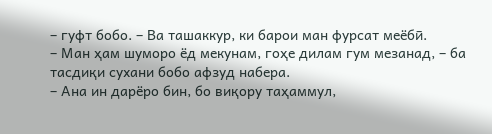– гуфт бобо. – Ва ташаккур, ки барои ман фурсат меёбӣ.
– Ман ҳам шуморо ёд мекунам, гоҳе дилам гум мезанад, – ба тасдиқи сухани бобо афзуд набера.
– Ана ин дарёро бин, бо виқору таҳаммул,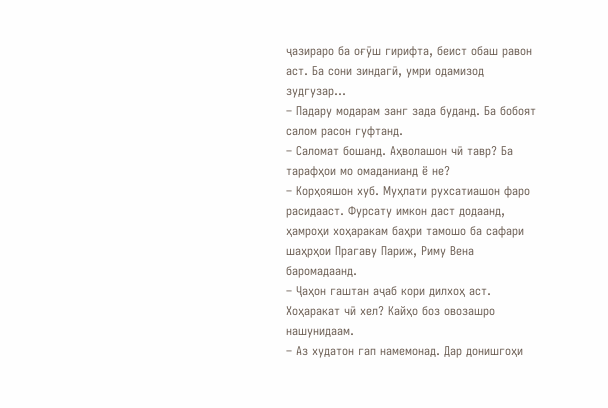ҷазираро ба оғӯш гирифта, беист обаш равон аст. Ба сони зиндагӣ, умри одамизод зудгузар…
– Падару модарам занг зада буданд. Ба бобоят салом расон гуфтанд.
– Саломат бошанд. Аҳволашон чӣ тавр? Ба тарафҳои мо омаданианд ё не?
– Корҳояшон хуб. Муҳлати рухсатиашон фаро расидааст. Фурсату имкон даст додаанд, ҳамроҳи хоҳаракам баҳри тамошо ба сафари шаҳрҳои Прагаву Париж, Риму Вена баромадаанд.
– Ҷаҳон гаштан аҷаб кори дилхоҳ аст. Хоҳаракат чӣ хел? Кайҳо боз овозашро нашунидаам.
– Аз худатон гап намемонад. Дар донишгоҳи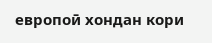европоӣ хондан кори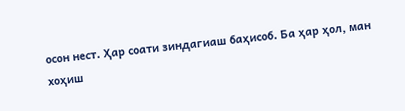осон нест. Ҳар соати зиндагиаш баҳисоб. Ба ҳар ҳол, ман хоҳиш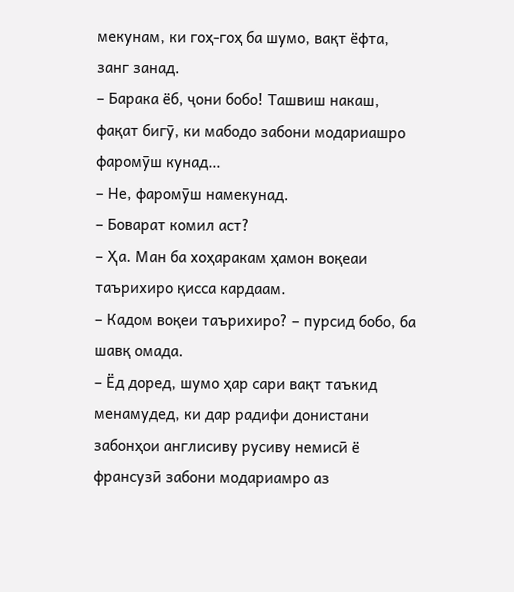мекунам, ки гоҳ-гоҳ ба шумо, вақт ёфта, занг занад.
– Барака ёб, ҷони бобо! Ташвиш накаш, фақат бигӯ, ки мабодо забони модариашро фаромӯш кунад…
– Не, фаромӯш намекунад.
– Боварат комил аст?
– Ҳа. Ман ба хоҳаракам ҳамон воқеаи таърихиро қисса кардаам.
– Кадом воқеи таърихиро? – пурсид бобо, ба шавқ омада.
– Ёд доред, шумо ҳар сари вақт таъкид менамудед, ки дар радифи донистани забонҳои англисиву русиву немисӣ ё франсузӣ забони модариамро аз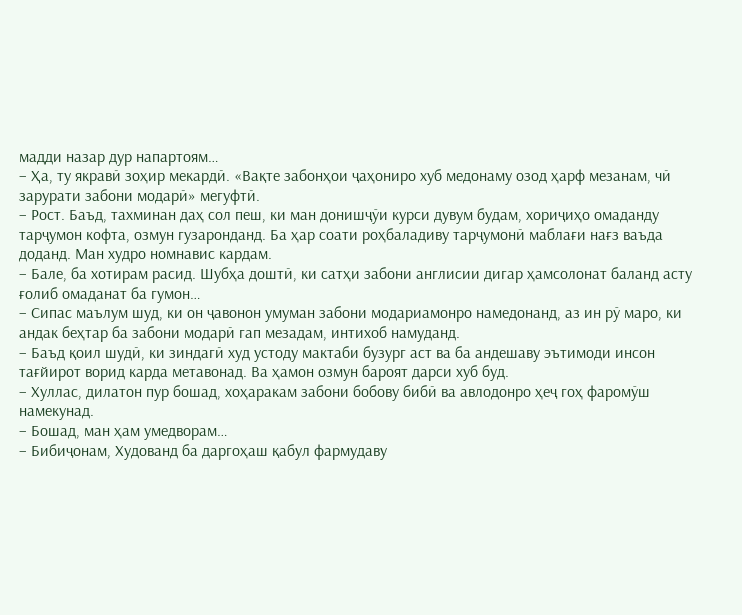мадди назар дур напартоям…
– Ҳа, ту якравӣ зоҳир мекардӣ. «Вақте забонҳои ҷаҳониро хуб медонаму озод ҳарф мезанам, чӣ зарурати забони модарӣ» мегуфтӣ.
– Рост. Баъд, тахминан даҳ сол пеш, ки ман донишҷӯи курси дувум будам, хориҷиҳо омаданду тарҷумон кофта, озмун гузаронданд. Ба ҳар соати роҳбаладиву тарҷумонӣ маблағи нағз ваъда доданд. Ман худро номнавис кардам.
– Бале, ба хотирам расид. Шубҳа доштӣ, ки сатҳи забони англисии дигар ҳамсолонат баланд асту ғолиб омаданат ба гумон…
– Сипас маълум шуд, ки он ҷавонон умуман забони модариамонро намедонанд, аз ин рӯ маро, ки андак беҳтар ба забони модарӣ гап мезадам, интихоб намуданд.
– Баъд қоил шудӣ, ки зиндагӣ худ устоду мактаби бузург аст ва ба андешаву эътимоди инсон тағйирот ворид карда метавонад. Ва ҳамон озмун бароят дарси хуб буд.
– Хуллас, дилатон пур бошад, хоҳаракам забони бобову бибӣ ва авлодонро ҳеҷ гоҳ фаромӯш намекунад.
– Бошад, ман ҳам умедворам…
– Бибиҷонам, Худованд ба даргоҳаш қабул фармудаву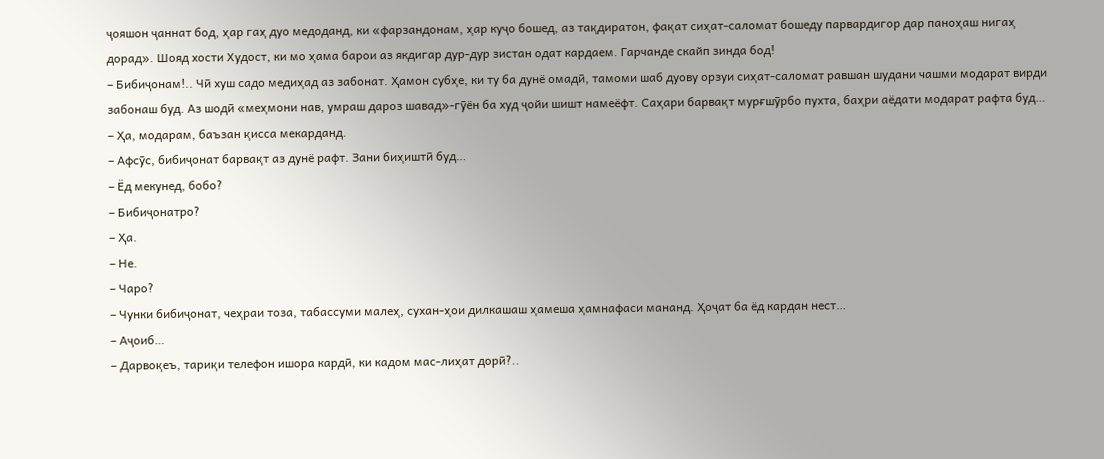ҷояшон ҷаннат бод, ҳар гаҳ дуо медоданд, ки «фарзандонам, ҳар куҷо бошед, аз тақдиратон, фақат сиҳат-саломат бошеду парвардигор дар паноҳаш нигаҳ дорад». Шояд хости Худост, ки мо ҳама барои аз якдигар дур-дур зистан одат кардаем. Гарчанде скайп зинда бод!
– Бибиҷонам!.. Чӣ хуш садо медиҳад аз забонат. Ҳамон субҳе, ки ту ба дунё омадӣ, тамоми шаб дуову орзуи сиҳат-саломат равшан шудани чашми модарат вирди забонаш буд. Аз шодӣ «меҳмони нав, умраш дароз шавад»-гӯён ба худ ҷойи шишт намеёфт. Саҳари барвақт мурғшӯрбо пухта, баҳри аёдати модарат рафта буд…
– Ҳа, модарам, баъзан қисса мекарданд.
– Афсӯс, бибиҷонат барвақт аз дунё рафт. Зани биҳиштӣ буд…
– Ёд мекунед, бобо?
– Бибиҷонатро?
– Ҳа.
– Не.
– Чаро?
– Чунки бибиҷонат, чеҳраи тоза, табассуми малеҳ, сухан-ҳои дилкашаш ҳамеша ҳамнафаси мананд. Ҳоҷат ба ёд кардан нест…
– Аҷоиб…
– Дарвоқеъ, тариқи телефон ишора кардӣ, ки кадом мас-лиҳат дорӣ?..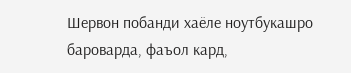Шервон побанди хаёле ноутбукашро бароварда, фаъол кард,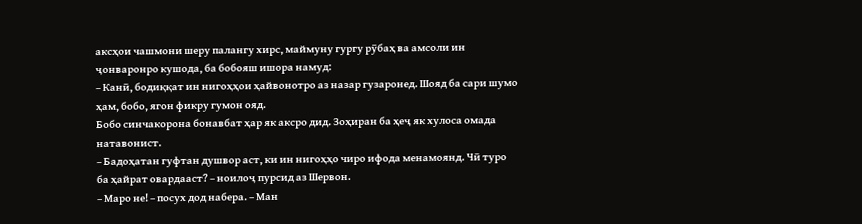аксҳои чашмони шеру палангу хирс, маймуну гургу рӯбаҳ ва амсоли ин ҷонваронро кушода, ба бобояш ишора намуд:
– Канӣ, бодиққат ин нигоҳҳои ҳайвонотро аз назар гузаронед. Шояд ба сари шумо ҳам, бобо, ягон фикру гумон ояд.
Бобо синчакорона бонавбат ҳар як аксро дид. Зоҳиран ба ҳеҷ як хулоса омада натавонист.
– Бадоҳатан гуфтан душвор аст, ки ин нигоҳҳо чиро ифода менамоянд. Чӣ туро ба ҳайрат овардааст? – ноилоҷ пурсид аз Шервон.
– Маро не! – посух дод набера. – Ман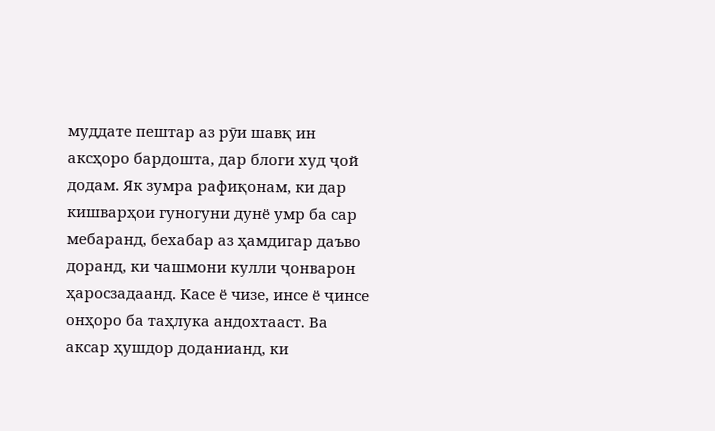муддате пештар аз рӯи шавқ ин аксҳоро бардошта, дар блоги худ ҷой додам. Як зумра рафиқонам, ки дар кишварҳои гуногуни дунё умр ба сар мебаранд, бехабар аз ҳамдигар даъво доранд, ки чашмони кулли ҷонварон ҳаросзадаанд. Касе ё чизе, инсе ё ҷинсе онҳоро ба таҳлука андохтааст. Ва аксар ҳушдор доданианд, ки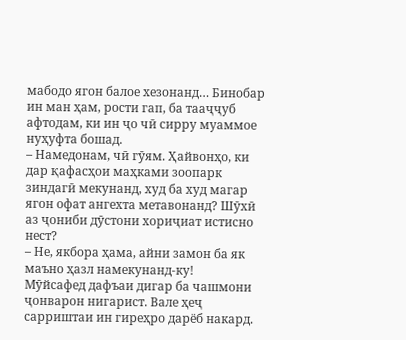мабодо ягон балое хезонанд… Бинобар ин ман ҳам, рости гап, ба тааҷҷуб афтодам, ки ин ҷо чӣ сирру муаммое нуҳуфта бошад.
– Намедонам, чӣ гӯям. Ҳайвонҳо, ки дар қафасҳои маҳками зоопарк зиндагӣ мекунанд, худ ба худ магар ягон офат ангехта метавонанд? Шӯхӣ аз ҷониби дӯстони хориҷиат истисно нест?
– Не, якбора ҳама, айни замон ба як маъно ҳазл намекунанд-ку!
Мӯйсафед дафъаи дигар ба чашмони ҷонварон нигарист. Вале ҳеҷ сарриштаи ин гиреҳро дарёб накард.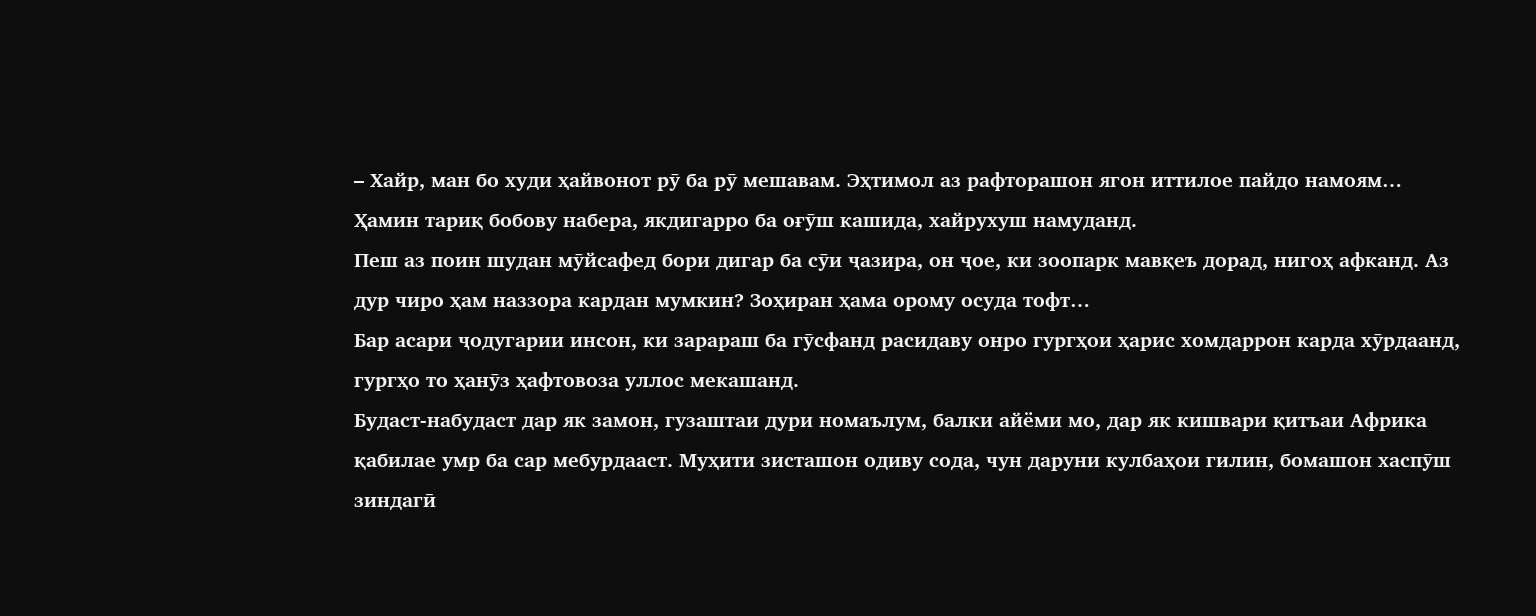– Хайр, ман бо худи ҳайвонот рӯ ба рӯ мешавам. Эҳтимол аз рафторашон ягон иттилое пайдо намоям…
Ҳамин тариқ бобову набера, якдигарро ба оғӯш кашида, хайрухуш намуданд.
Пеш аз поин шудан мӯйсафед бори дигар ба сӯи ҷазира, он ҷое, ки зоопарк мавқеъ дорад, нигоҳ афканд. Аз дур чиро ҳам наззора кардан мумкин? Зоҳиран ҳама орому осуда тофт…
Бар асари ҷодугарии инсон, ки зарараш ба гӯсфанд расидаву онро гургҳои ҳарис хомдаррон карда хӯрдаанд, гургҳо то ҳанӯз ҳафтовоза уллос мекашанд.
Будаст-набудаст дар як замон, гузаштаи дури номаълум, балки айёми мо, дар як кишвари қитъаи Африка қабилае умр ба сар мебурдааст. Муҳити зисташон одиву сода, чун даруни кулбаҳои гилин, бомашон хаспӯш зиндагӣ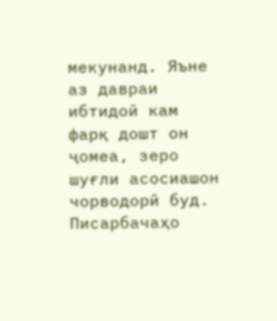мекунанд. Яъне аз давраи ибтидоӣ кам фарқ дошт он ҷомеа, зеро шуғли асосиашон чорводорӣ буд. Писарбачаҳо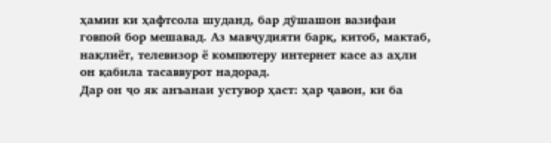ҳамин ки ҳафтсола шуданд, бар дӯшашон вазифаи говпоӣ бор мешавад. Аз мавҷудияти барқ, китоб, мактаб, нақлиёт, телевизор ё компютеру интернет касе аз аҳли он қабила тасаввурот надорад.
Дар он ҷо як анъанаи устувор ҳаст: ҳар ҷавон, ки ба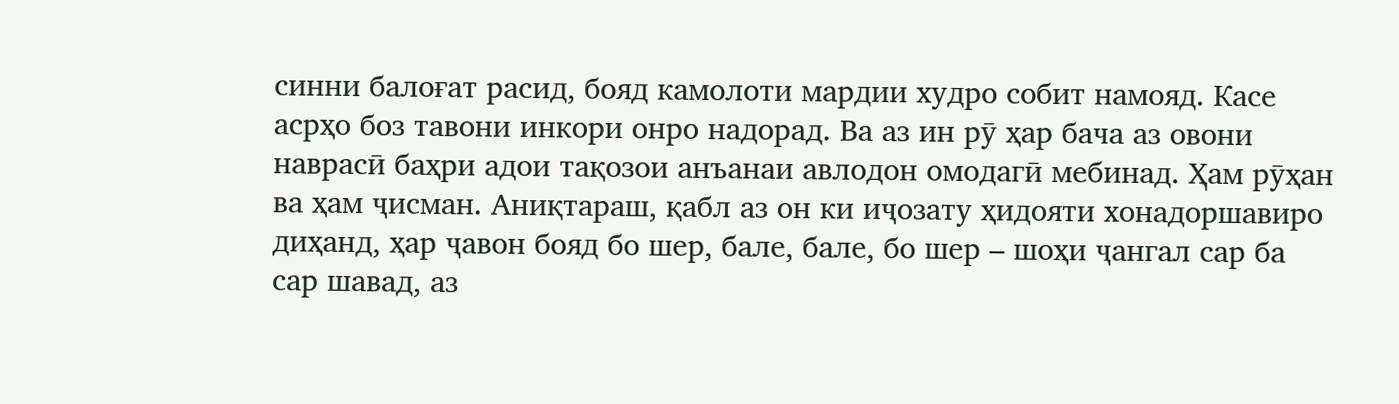синни балоғат расид, бояд камолоти мардии худро собит намояд. Касе асрҳо боз тавони инкори онро надорад. Ва аз ин рӯ ҳар бача аз овони наврасӣ баҳри адои тақозои анъанаи авлодон омодагӣ мебинад. Ҳам рӯҳан ва ҳам ҷисман. Аниқтараш, қабл аз он ки иҷозату ҳидояти хонадоршавиро диҳанд, ҳар ҷавон бояд бо шер, бале, бале, бо шер – шоҳи ҷангал сар ба сар шавад, аз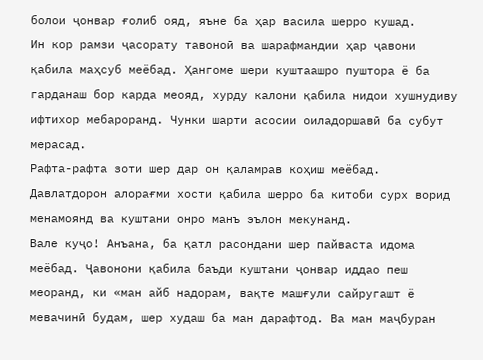болои ҷонвар ғолиб ояд, яъне ба ҳар васила шерро кушад.
Ин кор рамзи ҷасорату тавоноӣ ва шарафмандии ҳар ҷавони қабила маҳсуб меёбад. Ҳангоме шери куштаашро пуштора ё ба гарданаш бор карда меояд, хурду калони қабила нидои хушнудиву ифтихор мебароранд. Чунки шарти асосии оиладоршавӣ ба субут мерасад.
Рафта-рафта зоти шер дар он қаламрав коҳиш меёбад. Давлатдорон алорағми хости қабила шерро ба китоби сурх ворид менамоянд ва куштани онро манъ эълон мекунанд.
Вале куҷо! Анъана, ба қатл расондани шер пайваста идома меёбад. Ҷавонони қабила баъди куштани ҷонвар иддао пеш меоранд, ки «ман айб надорам, вақте машғули сайругашт ё мевачинӣ будам, шер худаш ба ман дарафтод. Ва ман маҷбуран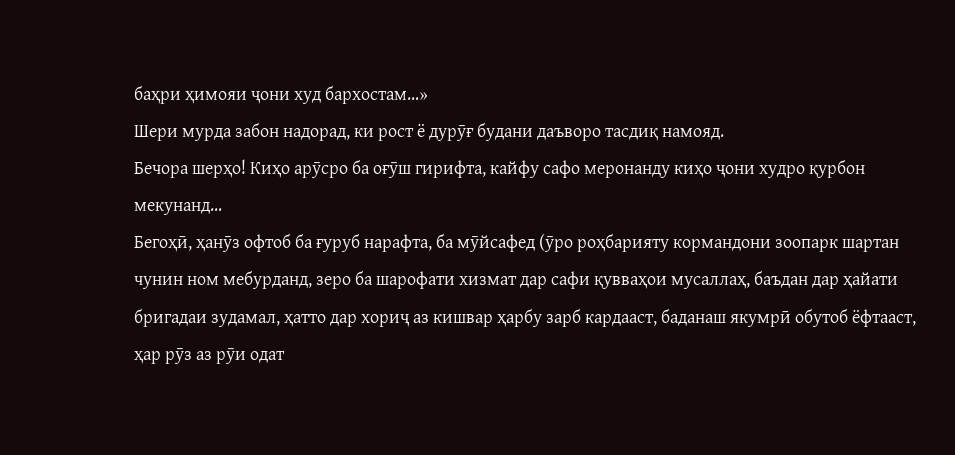баҳри ҳимояи ҷони худ бархостам…»
Шери мурда забон надорад, ки рост ё дурӯғ будани даъворо тасдиқ намояд.
Бечора шерҳо! Киҳо арӯсро ба оғӯш гирифта, кайфу сафо меронанду киҳо ҷони худро қурбон мекунанд…
Бегоҳӣ, ҳанӯз офтоб ба ғуруб нарафта, ба мӯйсафед (ӯро роҳбарияту кормандони зоопарк шартан чунин ном мебурданд, зеро ба шарофати хизмат дар сафи қувваҳои мусаллаҳ, баъдан дар ҳайати бригадаи зудамал, ҳатто дар хориҷ аз кишвар ҳарбу зарб кардааст, баданаш якумрӣ обутоб ёфтааст, ҳар рӯз аз рӯи одат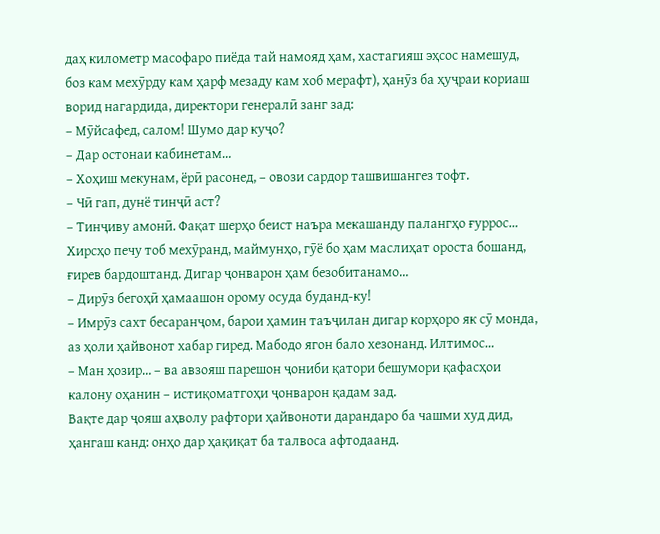даҳ километр масофаро пиёда тай намояд ҳам, хастагияш эҳсос намешуд, боз кам мехӯрду кам ҳарф мезаду кам хоб мерафт), ҳанӯз ба ҳуҷраи кориаш ворид нагардида, директори генералӣ занг зад:
– Мӯйсафед, салом! Шумо дар куҷо?
– Дар остонаи кабинетам…
– Хоҳиш мекунам, ёрӣ расонед, – овози сардор ташвишангез тофт.
– Чӣ гап, дунё тинҷӣ аст?
– Тинҷиву амонӣ. Фақат шерҳо беист наъра мекашанду палангҳо ғуррос… Хирсҳо печу тоб мехӯранд, маймунҳо, гӯё бо ҳам маслиҳат ороста бошанд, ғирев бардоштанд. Дигар ҷонварон ҳам безобитанамо…
– Дирӯз бегоҳӣ ҳамаашон орому осуда буданд-ку!
– Имрӯз сахт бесаранҷом, барои ҳамин таъҷилан дигар корҳоро як сӯ монда, аз ҳоли ҳайвонот хабар гиред. Мабодо ягон бало хезонанд. Илтимос…
– Ман ҳозир… – ва авзояш парешон ҷониби қатори бешумори қафасҳои калону оҳанин – истиқоматгоҳи ҷонварон қадам зад.
Вақте дар ҷояш аҳволу рафтори ҳайвоноти дарандаро ба чашми худ дид, ҳангаш канд: онҳо дар ҳақиқат ба талвоса афтодаанд.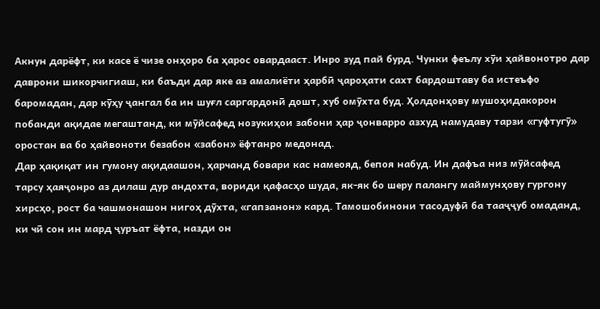Акнун дарёфт, ки касе ё чизе онҳоро ба ҳарос овардааст. Инро зуд пай бурд. Чунки феълу хӯи ҳайвонотро дар даврони шикорчигиаш, ки баъди дар яке аз амалиёти ҳарбӣ ҷароҳати сахт бардоштаву ба истеъфо баромадан, дар кӯҳу ҷангал ба ин шуғл саргардонӣ дошт, хуб омӯхта буд. Ҳолдонҳову мушоҳидакорон побанди ақидае мегаштанд, ки мӯйсафед нозукиҳои забони ҳар ҷонварро азхуд намудаву тарзи «гуфтугӯ» оростан ва бо ҳайвоноти безабон «забон» ёфтанро медонад.
Дар ҳақиқат ин гумону ақидаашон, ҳарчанд бовари кас намеояд, бепоя набуд. Ин дафъа низ мӯйсафед тарсу ҳаяҷонро аз дилаш дур андохта, вориди қафасҳо шуда, як-як бо шеру палангу маймунҳову гургону хирсҳо, рост ба чашмонашон нигоҳ дӯхта, «гапзанон» кард. Тамошобинони тасодуфӣ ба тааҷҷуб омаданд, ки чӣ сон ин мард ҷуръат ёфта, назди он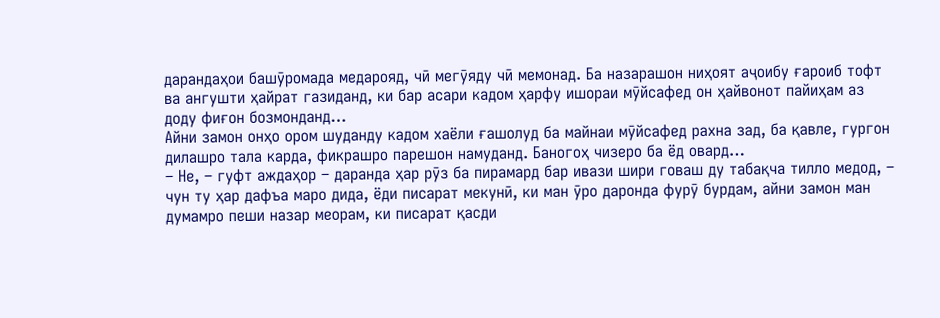дарандаҳои башӯромада медарояд, чӣ мегӯяду чӣ мемонад. Ба назарашон ниҳоят аҷоибу ғароиб тофт ва ангушти ҳайрат газиданд, ки бар асари кадом ҳарфу ишораи мӯйсафед он ҳайвонот пайиҳам аз доду фиғон бозмонданд…
Айни замон онҳо ором шуданду кадом хаёли ғашолуд ба майнаи мӯйсафед рахна зад, ба қавле, гургон дилашро тала карда, фикрашро парешон намуданд. Баногоҳ чизеро ба ёд овард…
– Не, – гуфт аждаҳор – даранда ҳар рӯз ба пирамард бар ивази шири говаш ду табақча тилло медод, – чун ту ҳар дафъа маро дида, ёди писарат мекунӣ, ки ман ӯро даронда фурӯ бурдам, айни замон ман думамро пеши назар меорам, ки писарат қасди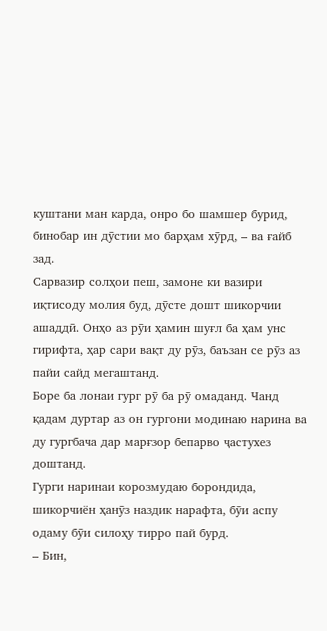куштани ман карда, онро бо шамшер бурид, бинобар ин дӯстии мо барҳам хӯрд, – ва ғайб зад.
Сарвазир солҳои пеш, замоне ки вазири иқтисоду молия буд, дӯсте дошт шикорчии ашаддӣ. Онҳо аз рӯи ҳамин шуғл ба ҳам унс гирифта, ҳар сари вақт ду рӯз, баъзан се рӯз аз пайи сайд мегаштанд.
Боре ба лонаи гург рӯ ба рӯ омаданд. Чанд қадам дуртар аз он гургони модинаю нарина ва ду гургбача дар марғзор бепарво ҷастухез доштанд.
Гурги наринаи корозмудаю борондида, шикорчиён ҳанӯз наздик нарафта, бӯи аспу одаму бӯи силоҳу тирро пай бурд.
– Бин,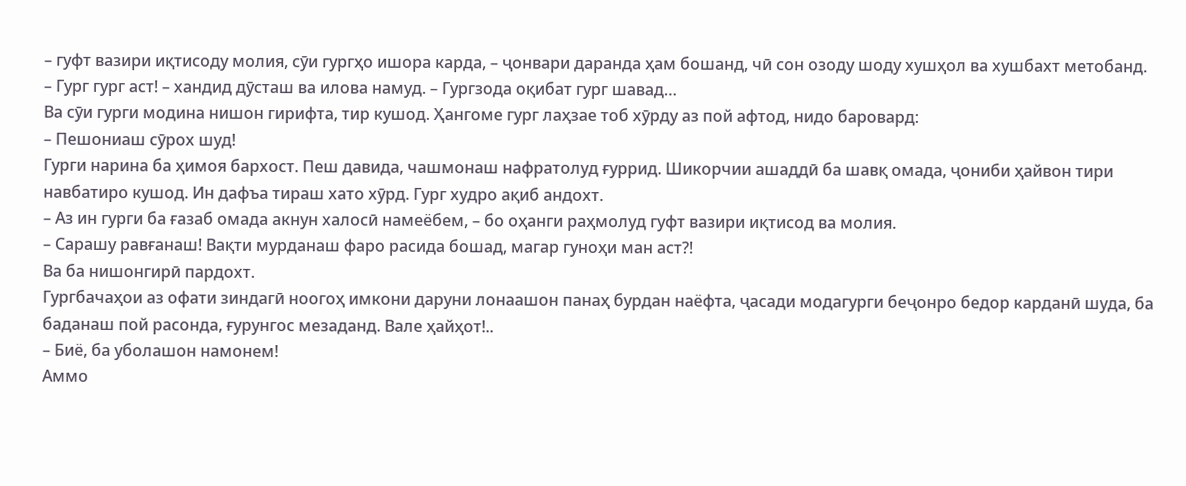– гуфт вазири иқтисоду молия, сӯи гургҳо ишора карда, – ҷонвари даранда ҳам бошанд, чӣ сон озоду шоду хушҳол ва хушбахт метобанд.
– Гург гург аст! – хандид дӯсташ ва илова намуд. – Гургзода оқибат гург шавад…
Ва сӯи гурги модина нишон гирифта, тир кушод. Ҳангоме гург лаҳзае тоб хӯрду аз пой афтод, нидо баровард:
– Пешониаш сӯрох шуд!
Гурги нарина ба ҳимоя бархост. Пеш давида, чашмонаш нафратолуд ғуррид. Шикорчии ашаддӣ ба шавқ омада, ҷониби ҳайвон тири навбатиро кушод. Ин дафъа тираш хато хӯрд. Гург худро ақиб андохт.
– Аз ин гурги ба ғазаб омада акнун халосӣ намеёбем, – бо оҳанги раҳмолуд гуфт вазири иқтисод ва молия.
– Сарашу равғанаш! Вақти мурданаш фаро расида бошад, магар гуноҳи ман аст?!
Ва ба нишонгирӣ пардохт.
Гургбачаҳои аз офати зиндагӣ ноогоҳ имкони даруни лонаашон панаҳ бурдан наёфта, ҷасади модагурги беҷонро бедор карданӣ шуда, ба баданаш пой расонда, ғурунгос мезаданд. Вале ҳайҳот!..
– Биё, ба уболашон намонем!
Аммо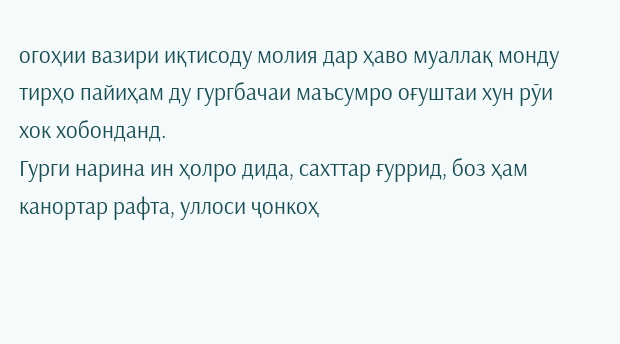огоҳии вазири иқтисоду молия дар ҳаво муаллақ монду тирҳо пайиҳам ду гургбачаи маъсумро оғуштаи хун рӯи хок хобонданд.
Гурги нарина ин ҳолро дида, сахттар ғуррид, боз ҳам канортар рафта, уллоси ҷонкоҳ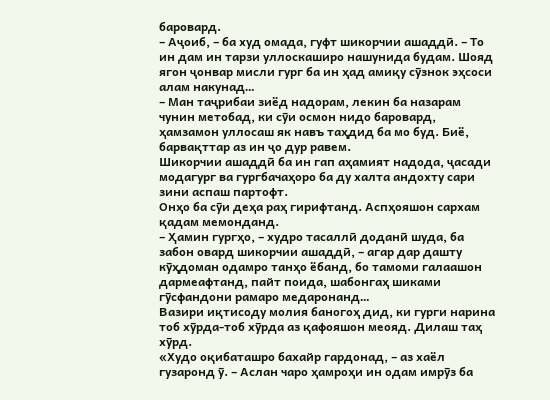баровард.
– Аҷоиб, – ба худ омада, гуфт шикорчии ашаддӣ. – То ин дам ин тарзи уллоскаширо нашунида будам. Шояд ягон ҷонвар мисли гург ба ин ҳад амиқу сӯзнок эҳсоси алам накунад…
– Ман таҷрибаи зиёд надорам, лекин ба назарам чунин метобад, ки сӯи осмон нидо баровард, ҳамзамон уллосаш як навъ таҳдид ба мо буд. Биё, барвақттар аз ин ҷо дур равем.
Шикорчии ашаддӣ ба ин гап аҳамият надода, ҷасади модагург ва гургбачаҳоро ба ду халта андохту сари зини аспаш партофт.
Онҳо ба сӯи деҳа раҳ гирифтанд. Аспҳояшон сархам қадам мемонданд.
– Ҳамин гургҳо, – худро тасаллӣ доданӣ шуда, ба забон овард шикорчии ашаддӣ, – агар дар дашту кӯҳдоман одамро танҳо ёбанд, бо тамоми галаашон дармеафтанд, пайт поида, шабонгаҳ шиками гӯсфандони рамаро медаронанд…
Вазири иқтисоду молия баногоҳ дид, ки гурги нарина тоб хӯрда-тоб хӯрда аз қафояшон меояд. Дилаш таҳ хӯрд.
«Худо оқибаташро бахайр гардонад, – аз хаёл гузаронд ӯ. – Аслан чаро ҳамроҳи ин одам имрӯз ба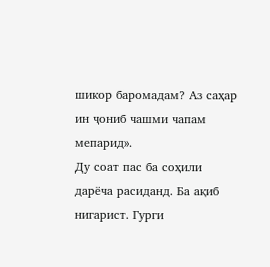шикор баромадам? Аз саҳар ин ҷониб чашми чапам мепарид».
Ду соат пас ба соҳили дарёча расиданд. Ба ақиб нигарист. Гурги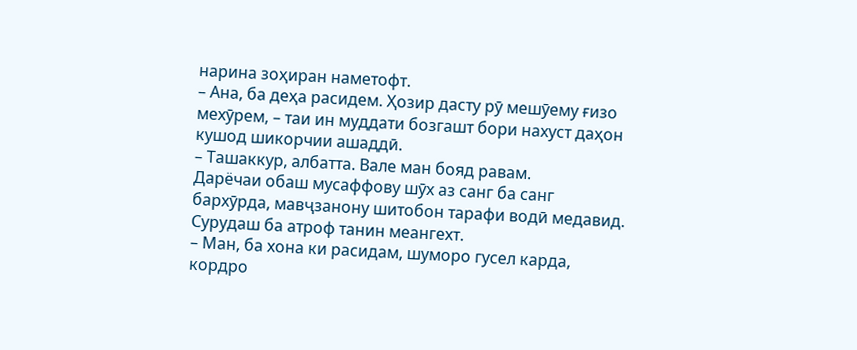нарина зоҳиран наметофт.
– Ана, ба деҳа расидем. Ҳозир дасту рӯ мешӯему ғизо мехӯрем, – таи ин муддати бозгашт бори нахуст даҳон кушод шикорчии ашаддӣ.
– Ташаккур, албатта. Вале ман бояд равам.
Дарёчаи обаш мусаффову шӯх аз санг ба санг бархӯрда, мавҷзанону шитобон тарафи водӣ медавид. Сурудаш ба атроф танин меангехт.
– Ман, ба хона ки расидам, шуморо гусел карда, кордро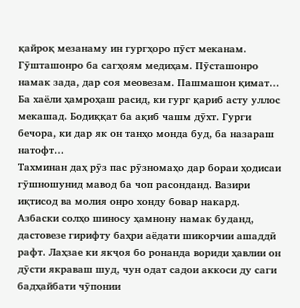қайроқ мезанаму ин гургҳоро пӯст меканам. Гӯшташонро ба сагҳоям медиҳам. Пӯсташонро намак зада, дар соя меовезам. Пашмашон қимат…
Ба хаёли ҳамроҳаш расид, ки гург қариб асту уллос мекашад. Бодиққат ба ақиб чашм дӯхт. Гурги бечора, ки дар як он танҳо монда буд, ба назараш натофт…
Тахминан даҳ рӯз пас рӯзномаҳо дар бораи ҳодисаи гӯшношунид мавод ба чоп расонданд. Вазири иқтисод ва молия онро хонду бовар накард. Азбаски солҳо шиносу ҳамнону намак буданд, дастовезе гирифту баҳри аёдати шикорчии ашаддӣ рафт. Лаҳзае ки якҷоя бо ронанда вориди ҳавлии он дӯсти якраваш шуд, чун одат садои аккоси ду саги бадҳайбати чӯпонии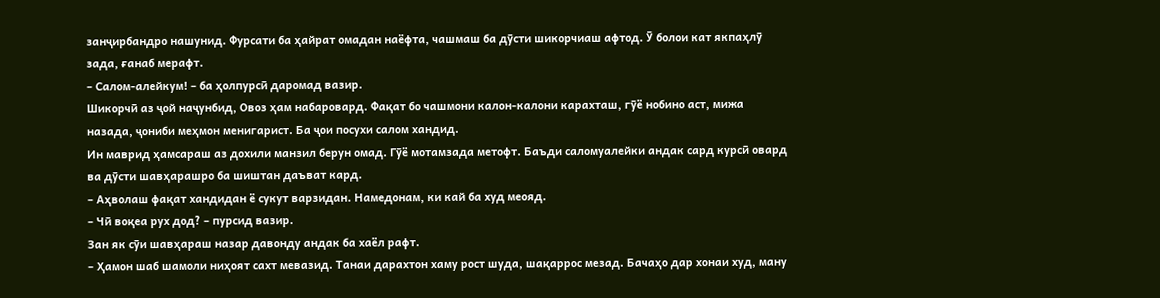занҷирбандро нашунид. Фурсати ба ҳайрат омадан наёфта, чашмаш ба дӯсти шикорчиаш афтод. Ӯ болои кат якпаҳлӯ зада, ғанаб мерафт.
– Салом-алейкум! – ба ҳолпурсӣ даромад вазир.
Шикорчӣ аз ҷой наҷунбид, Овоз ҳам набаровард. Фақат бо чашмони калон-калони карахташ, гӯё нобино аст, мижа назада, ҷониби меҳмон менигарист. Ба ҷои посухи салом хандид.
Ин маврид ҳамсараш аз дохили манзил берун омад. Гӯё мотамзада метофт. Баъди саломуалейки андак сард курсӣ овард ва дӯсти шавҳарашро ба шиштан даъват кард.
– Аҳволаш фақат хандидан ё сукут варзидан. Намедонам, ки кай ба худ меояд.
– Чӣ воқеа рух дод? – пурсид вазир.
Зан як сӯи шавҳараш назар давонду андак ба хаёл рафт.
– Ҳамон шаб шамоли ниҳоят сахт мевазид. Танаи дарахтон хаму рост шуда, шақаррос мезад. Бачаҳо дар хонаи худ, ману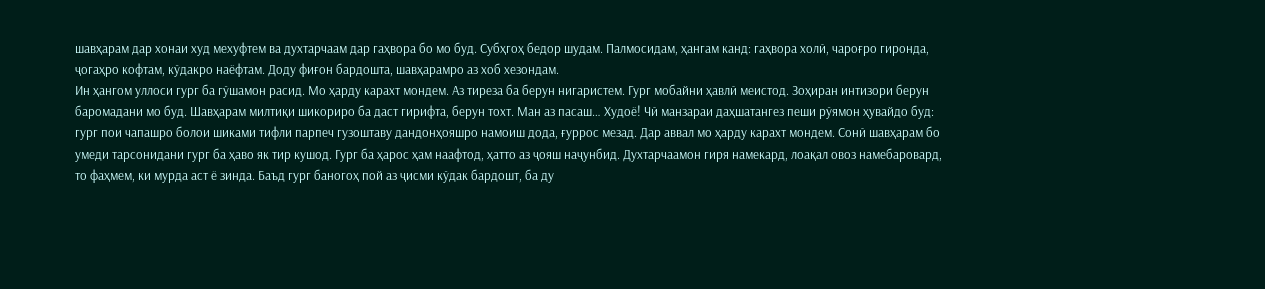шавҳарам дар хонаи худ мехуфтем ва духтарчаам дар гаҳвора бо мо буд. Субҳгоҳ бедор шудам. Палмосидам, ҳангам канд: гаҳвора холӣ, чароғро гиронда, ҷогаҳро кофтам, кӯдакро наёфтам. Доду фиғон бардошта, шавҳарамро аз хоб хезондам.
Ин ҳангом уллоси гург ба гӯшамон расид. Мо ҳарду карахт мондем. Аз тиреза ба берун нигаристем. Гург мобайни ҳавлӣ меистод. Зоҳиран интизори берун баромадани мо буд. Шавҳарам милтиқи шикориро ба даст гирифта, берун тохт. Ман аз пасаш… Худоё! Чӣ манзараи даҳшатангез пеши рӯямон ҳувайдо буд: гург пои чапашро болои шиками тифли парпеч гузоштаву дандонҳояшро намоиш дода, ғуррос мезад. Дар аввал мо ҳарду карахт мондем. Сонӣ шавҳарам бо умеди тарсонидани гург ба ҳаво як тир кушод. Гург ба ҳарос ҳам наафтод, ҳатто аз ҷояш наҷунбид. Духтарчаамон гиря намекард, лоақал овоз намебаровард, то фаҳмем, ки мурда аст ё зинда. Баъд гург баногоҳ пой аз ҷисми кӯдак бардошт, ба ду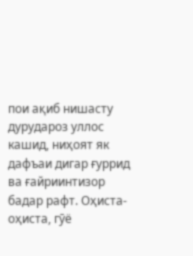пои ақиб нишасту дурудароз уллос кашид, ниҳоят як дафъаи дигар ғуррид ва ғайриинтизор бадар рафт. Оҳиста-оҳиста, гӯё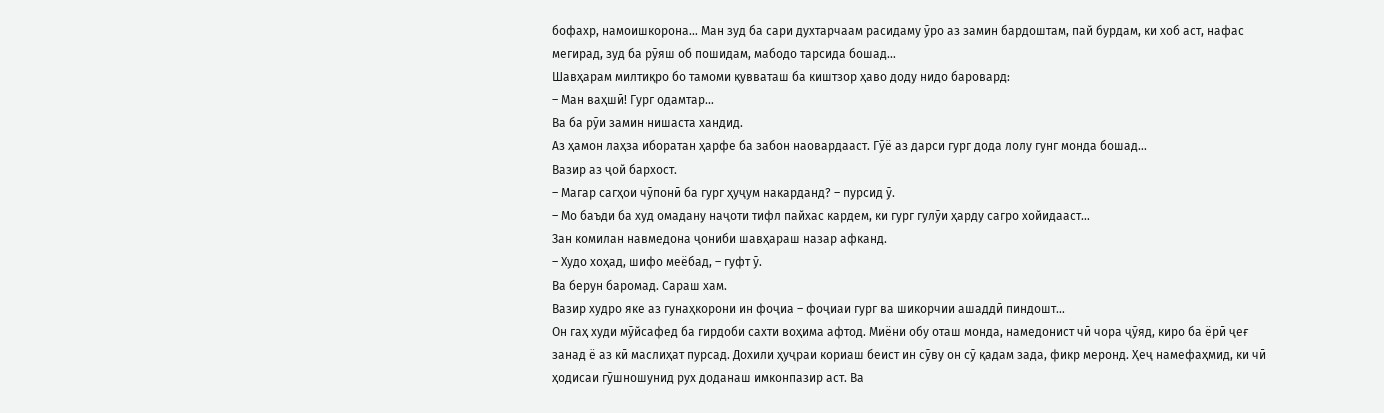бофахр, намоишкорона… Ман зуд ба сари духтарчаам расидаму ӯро аз замин бардоштам, пай бурдам, ки хоб аст, нафас мегирад, зуд ба рӯяш об пошидам, мабодо тарсида бошад…
Шавҳарам милтиқро бо тамоми қувваташ ба киштзор ҳаво доду нидо баровард:
– Ман ваҳшӣ! Гург одамтар…
Ва ба рӯи замин нишаста хандид.
Аз ҳамон лаҳза иборатан ҳарфе ба забон наовардааст. Гӯё аз дарси гург дода лолу гунг монда бошад…
Вазир аз ҷой бархост.
– Магар сагҳои чӯпонӣ ба гург ҳуҷум накарданд? – пурсид ӯ.
– Мо баъди ба худ омадану наҷоти тифл пайхас кардем, ки гург гулӯи ҳарду сагро хойидааст…
Зан комилан навмедона ҷониби шавҳараш назар афканд.
– Худо хоҳад, шифо меёбад, – гуфт ӯ.
Ва берун баромад. Сараш хам.
Вазир худро яке аз гунаҳкорони ин фоҷиа – фоҷиаи гург ва шикорчии ашаддӣ пиндошт…
Он гаҳ худи мӯйсафед ба гирдоби сахти воҳима афтод. Миёни обу оташ монда, намедонист чӣ чора ҷӯяд, киро ба ёрӣ ҷеғ занад ё аз кӣ маслиҳат пурсад. Дохили ҳуҷраи кориаш беист ин сӯву он сӯ қадам зада, фикр меронд. Ҳеҷ намефаҳмид, ки чӣ ҳодисаи гӯшношунид рух доданаш имконпазир аст. Ва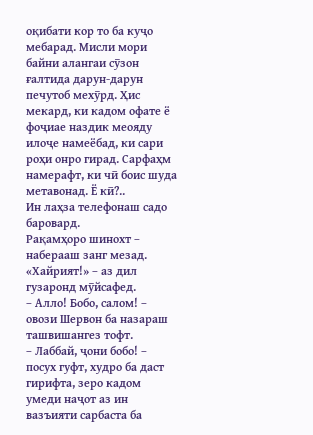оқибати кор то ба куҷо мебарад. Мисли мори байни алангаи сӯзон ғалтида дарун-дарун печутоб мехӯрд. Ҳис мекард, ки кадом офате ё фоҷиае наздик меояду илоҷе намеёбад, ки сари роҳи онро гирад. Сарфаҳм намерафт, ки чӣ боис шуда метавонад. Ё кӣ?..
Ин лаҳза телефонаш садо баровард.
Рақамҳоро шинохт – наберааш занг мезад. «Хайрият!» – аз дил гузаронд мӯйсафед.
– Алло! Бобо, салом! – овози Шервон ба назараш ташвишангез тофт.
– Лаббай, ҷони бобо! – посух гуфт, худро ба даст гирифта, зеро кадом умеди наҷот аз ин вазъияти сарбаста ба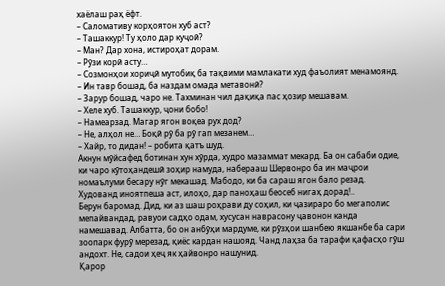хаёлаш раҳ ёфт.
– Саломативу корҳоятон хуб аст?
– Ташаккур! Ту ҳоло дар куҷоӣ?
– Ман? Дар хона, истироҳат дорам.
– Рӯзи корӣ асту…
– Созмонҳои хориҷӣ мутобиқ ба тақвими мамлакати худ фаъолият менамоянд.
– Ин тавр бошад, ба наздам омада метавонӣ?
– Зарур бошад, чаро не. Тахминан чил дақиқа пас ҳозир мешавам.
– Хеле хуб. Ташаккур, ҷони бобо!
– Намеарзад. Магар ягон воқеа рух дод?
– Не, алҳол не… Боқӣ рӯ ба рӯ гап мезанем…
– Хайр, то дидан! – робита қатъ шуд.
Акнун мӯйсафед ботинан хун хӯрда, худро мазаммат мекард. Ба он сабаби одие, ки чаро кӯтоҳандешӣ зоҳир намуда, наберааш Шервонро ба ин маҷрои номаълуми бесару нӯг мекашад. Мабодо, ки ба сараш ягон бало резад. Худованд иноятпеша аст, илоҳо, дар паноҳаш беосеб нигаҳ дорад!..
Берун баромад. Дид, ки аз шаш роҳрави ду соҳил, ки ҷазираро бо мегаполис мепайвандад, равуои садҳо одам, хусусан наврасону ҷавонон канда намешавад. Албатта, бо он анбӯҳи мардуме, ки рӯзҳои шанбею якшанбе ба сари зоопарк фурӯ мерезад, қиёс кардан нашояд. Чанд лаҳза ба тарафи қафасҳо гӯш андохт. Не, садои ҳеҷ як ҳайвонро нашунид.
Қарор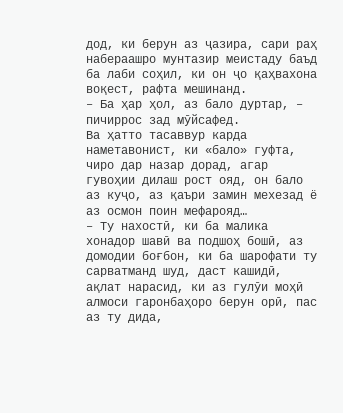дод, ки берун аз ҷазира, сари раҳ набераашро мунтазир меистаду баъд ба лаби соҳил, ки он ҷо қаҳвахона воқест, рафта мешинанд.
– Ба ҳар ҳол, аз бало дуртар, – пичиррос зад мӯйсафед.
Ва ҳатто тасаввур карда наметавонист, ки «бало» гуфта, чиро дар назар дорад, агар гувоҳии дилаш рост ояд, он бало аз куҷо, аз қаъри замин мехезад ё аз осмон поин мефарояд…
– Ту нахостӣ, ки ба малика хонадор шавӣ ва подшоҳ бошӣ, аз домодии боғбон, ки ба шарофати ту сарватманд шуд, даст кашидӣ, ақлат нарасид, ки аз гулӯи моҳӣ алмоси гаронбаҳоро берун орӣ, пас аз ту дида,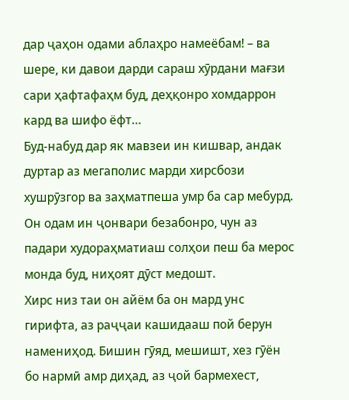дар ҷаҳон одами аблаҳро намеёбам! – ва шере, ки давои дарди сараш хӯрдани мағзи сари ҳафтафаҳм буд, деҳқонро хомдаррон кард ва шифо ёфт…
Буд-набуд дар як мавзеи ин кишвар, андак дуртар аз мегаполис марди хирсбози хушрӯзгор ва заҳматпеша умр ба сар мебурд. Он одам ин ҷонвари безабонро, чун аз падари худораҳматиаш солҳои пеш ба мерос монда буд, ниҳоят дӯст медошт.
Хирс низ таи он айём ба он мард унс гирифта, аз раҷҷаи кашидааш пой берун намениҳод. Бишин гӯяд, мешишт, хез гӯён бо нармӣ амр диҳад, аз ҷой бармехест,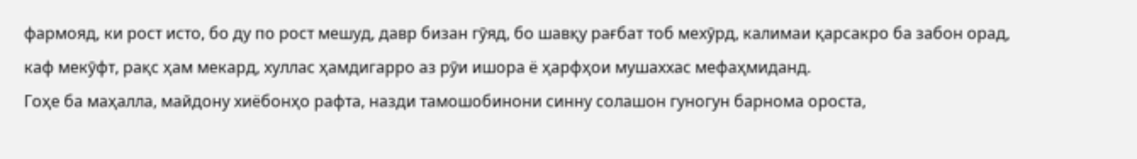фармояд, ки рост исто, бо ду по рост мешуд, давр бизан гӯяд, бо шавқу рағбат тоб мехӯрд, калимаи қарсакро ба забон орад, каф мекӯфт, рақс ҳам мекард, хуллас ҳамдигарро аз рӯи ишора ё ҳарфҳои мушаххас мефаҳмиданд.
Гоҳе ба маҳалла, майдону хиёбонҳо рафта, назди тамошобинони синну солашон гуногун барнома ороста,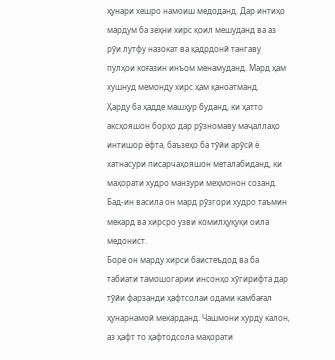ҳунари хешро намоиш медоданд. Дар интиҳо мардум ба зеҳни хирс қоил мешуданд ва аз рӯи лутфу назокат ва қадрдонӣ тангаву пулҳои коғазин инъом менамуданд. Мард ҳам хушнуд мемонду хирс ҳам қаноатманд.
Ҳарду ба ҳадде машҳур буданд, ки ҳатто аксҳояшон борҳо дар рӯзномаву маҷаллаҳо интишор ёфта, баъзеҳо ба тӯйи арӯсӣ ё хатнасури писарчаҳояшон металабиданд, ки маҳорати худро манзури меҳмонон созанд. Бад-ин васила он мард рӯзгори худро таъмин мекард ва хирсро узви комилҳуқуқи оила медонист.
Боре он марду хирси баистеъдод ва ба табиати тамошогарии инсонҳо хӯгирифта дар тӯйи фарзанди ҳафтсолаи одами камбағал ҳунарнамоӣ мекарданд. Чашмони хурду калон, аз ҳафт то ҳафтодсола маҳорати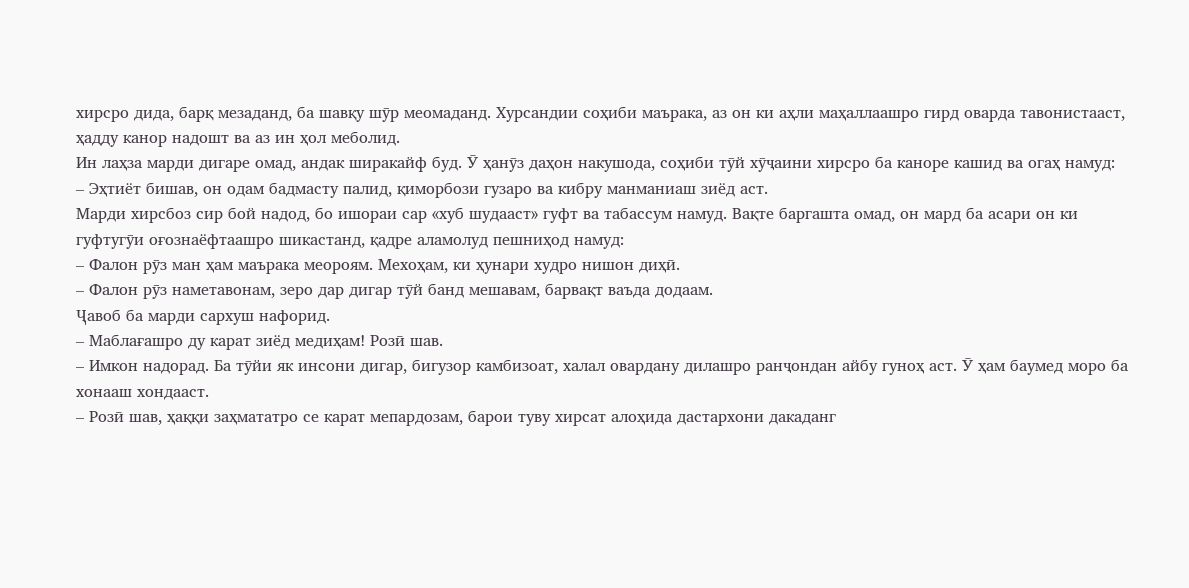хирсро дида, барқ мезаданд, ба шавқу шӯр меомаданд. Хурсандии соҳиби маърака, аз он ки аҳли маҳаллаашро гирд оварда тавонистааст, ҳадду канор надошт ва аз ин ҳол меболид.
Ин лаҳза марди дигаре омад, андак ширакайф буд. Ӯ ҳанӯз даҳон накушода, соҳиби тӯй хӯҷаини хирсро ба каноре кашид ва огаҳ намуд:
– Эҳтиёт бишав, он одам бадмасту палид, қиморбози гузаро ва кибру манманиаш зиёд аст.
Марди хирсбоз сир бой надод, бо ишораи сар «хуб шудааст» гуфт ва табассум намуд. Вақте баргашта омад, он мард ба асари он ки гуфтугӯи оғознаёфтаашро шикастанд, қадре аламолуд пешниҳод намуд:
– Фалон рӯз ман ҳам маърака меороям. Мехоҳам, ки ҳунари худро нишон диҳӣ.
– Фалон рӯз наметавонам, зеро дар дигар тӯй банд мешавам, барвақт ваъда додаам.
Ҷавоб ба марди сархуш нафорид.
– Маблағашро ду карат зиёд медиҳам! Розӣ шав.
– Имкон надорад. Ба тӯйи як инсони дигар, бигузор камбизоат, халал овардану дилашро ранҷондан айбу гуноҳ аст. Ӯ ҳам баумед моро ба хонааш хондааст.
– Розӣ шав, ҳаққи заҳмататро се карат мепардозам, барои туву хирсат алоҳида дастархони дакаданг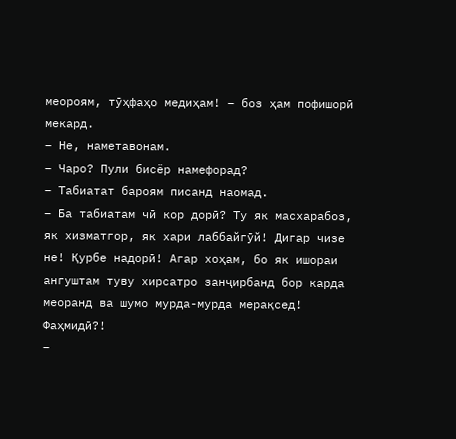меороям, тӯҳфаҳо медиҳам! – боз ҳам пофишорӣ мекард.
– Не, наметавонам.
– Чаро? Пули бисёр намефорад?
– Табиатат бароям писанд наомад.
– Ба табиатам чӣ кор дорӣ? Ту як масхарабоз, як хизматгор, як хари лаббайгӯй! Дигар чизе не! Қурбе надорӣ! Агар хоҳам, бо як ишораи ангуштам туву хирсатро занҷирбанд бор карда меоранд ва шумо мурда-мурда мерақсед! Фаҳмидӣ?!
–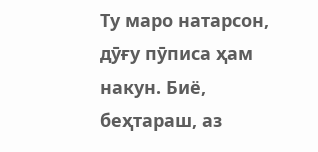Ту маро натарсон, дӯғу пӯписа ҳам накун. Биё, беҳтараш, аз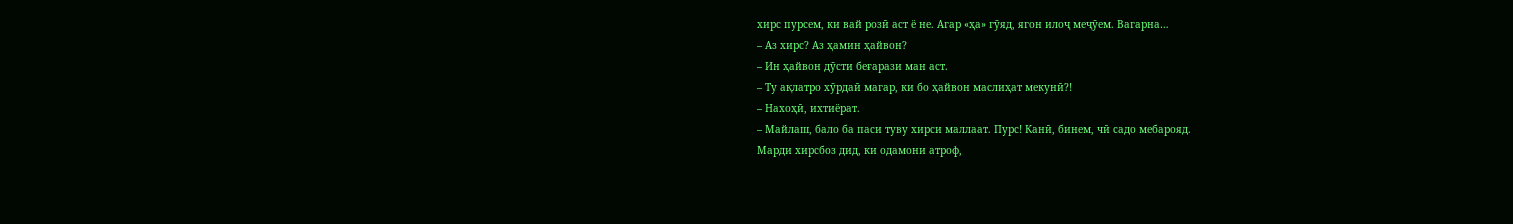хирс пурсем, ки вай розӣ аст ё не. Агар «ҳа» гӯяд, ягон илоҷ меҷӯем. Вагарна…
– Аз хирс? Аз ҳамин ҳайвон?
– Ин ҳайвон дӯсти беғарази ман аст.
– Ту ақлатро хӯрдаӣ магар, ки бо ҳайвон маслиҳат мекунӣ?!
– Нахоҳӣ, ихтиёрат.
– Майлаш, бало ба паси туву хирси маллаат. Пурс! Канӣ, бинем, чӣ садо мебарояд.
Марди хирсбоз дид, ки одамони атроф,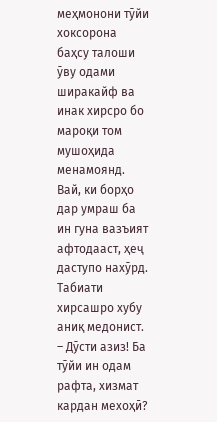меҳмонони тӯйи хоксорона баҳсу талоши ӯву одами ширакайф ва инак хирсро бо мароқи том мушоҳида менамоянд. Вай, ки борҳо дар умраш ба ин гуна вазъият афтодааст, ҳеҷ даступо нахӯрд. Табиати хирсашро хубу аниқ медонист.
– Дӯсти азиз! Ба тӯйи ин одам рафта, хизмат кардан мехоҳӣ?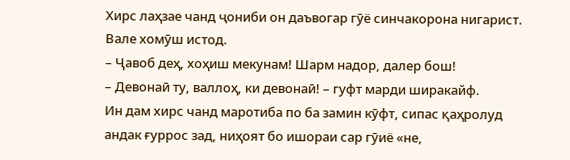Хирс лаҳзае чанд ҷониби он даъвогар гӯё синчакорона нигарист. Вале хомӯш истод.
– Ҷавоб деҳ, хоҳиш мекунам! Шарм надор, далер бош!
– Девонаӣ ту, валлоҳ, ки девонаӣ! – гуфт марди ширакайф.
Ин дам хирс чанд маротиба по ба замин кӯфт, сипас қаҳролуд андак ғуррос зад, ниҳоят бо ишораи сар гӯиё «не,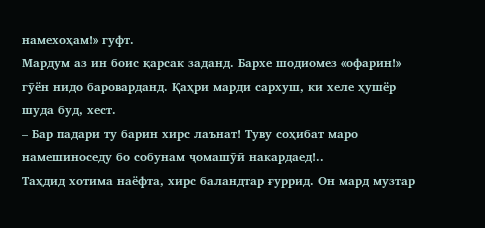намехоҳам!» гуфт.
Мардум аз ин боис қарсак заданд. Бархе шодиомез «офарин!» гӯён нидо бароварданд. Қаҳри марди сархуш, ки хеле ҳушёр шуда буд, хест.
– Бар падари ту барин хирс лаънат! Туву соҳибат маро намешиноседу бо собунам ҷомашӯӣ накардаед!..
Таҳдид хотима наёфта, хирс баландтар ғуррид. Он мард музтар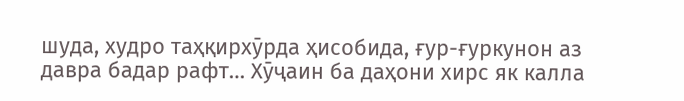шуда, худро таҳқирхӯрда ҳисобида, ғур-ғуркунон аз давра бадар рафт… Хӯҷаин ба даҳони хирс як калла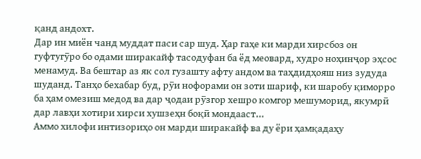қанд андохт.
Дар ин миён чанд муддат паси сар шуд. Ҳар гаҳе ки марди хирсбоз он гуфтугӯро бо одами ширакайф тасодуфан ба ёд меовард, худро ноҳинҷор эҳсос менамуд. Ва бештар аз як сол гузашту афту андом ва таҳдидҳояш низ зудуда шуданд. Танҳо бехабар буд, рӯи нофорами он зоти шариф, ки шаробу қиморро ба ҳам омезиш медод ва дар ҷодаи рӯзгор хешро комгор мешуморид, якумрӣ дар лавҳи хотири хирси хушзеҳн боқӣ мондааст…
Аммо хилофи интизориҳо он марди ширакайф ва ду ёри ҳамқадаҳу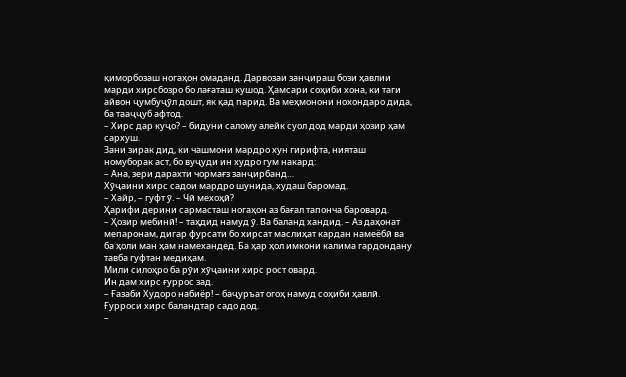қиморбозаш ногаҳон омаданд. Дарвозаи занҷираш бози ҳавлии марди хирсбозро бо лағаташ кушод. Ҳамсари соҳиби хона, ки таги айвон ҷумбуҷӯл дошт, як қад парид. Ва меҳмонони нохондаро дида, ба тааҷҷуб афтод.
– Хирс дар куҷо? – бидуни салому алейк суол дод марди ҳозир ҳам сархуш.
Зани зирак дид, ки чашмони мардро хун гирифта, нияташ номуборак аст, бо вуҷуди ин худро гум накард:
– Ана, зери дарахти чормағз занҷирбанд…
Хӯҷаини хирс садои мардро шунида, худаш баромад.
– Хайр, – гуфт ӯ. – Чӣ мехоҳӣ?
Ҳарифи дерини сармасташ ногаҳон аз бағал тапонча баровард.
– Ҳозир мебинӣ! – таҳдид намуд ӯ. Ва баланд хандид. – Аз даҳонат мепаронам, дигар фурсати бо хирсат маслиҳат кардан намеёбӣ ва ба ҳоли ман ҳам намехандед. Ба ҳар ҳол имкони калима гардондану тавба гуфтан медиҳам.
Мили силоҳро ба рӯи хӯҷаини хирс рост овард.
Ин дам хирс ғуррос зад.
– Ғазаби Худоро набиёр! – баҷуръат огоҳ намуд соҳиби ҳавлӣ.
Ғурроси хирс баландтар садо дод.
–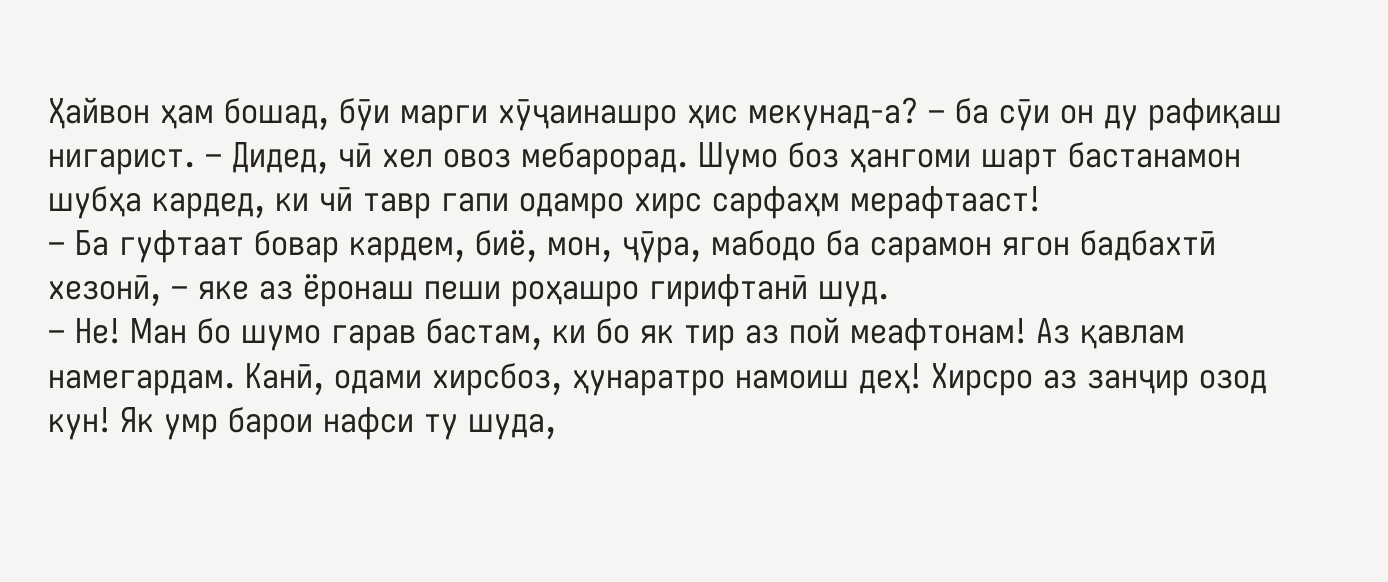Ҳайвон ҳам бошад, бӯи марги хӯҷаинашро ҳис мекунад-а? – ба сӯи он ду рафиқаш нигарист. – Дидед, чӣ хел овоз мебарорад. Шумо боз ҳангоми шарт бастанамон шубҳа кардед, ки чӣ тавр гапи одамро хирс сарфаҳм мерафтааст!
– Ба гуфтаат бовар кардем, биё, мон, ҷӯра, мабодо ба сарамон ягон бадбахтӣ хезонӣ, – яке аз ёронаш пеши роҳашро гирифтанӣ шуд.
– Не! Ман бо шумо гарав бастам, ки бо як тир аз пой меафтонам! Аз қавлам намегардам. Канӣ, одами хирсбоз, ҳунаратро намоиш деҳ! Хирсро аз занҷир озод кун! Як умр барои нафси ту шуда,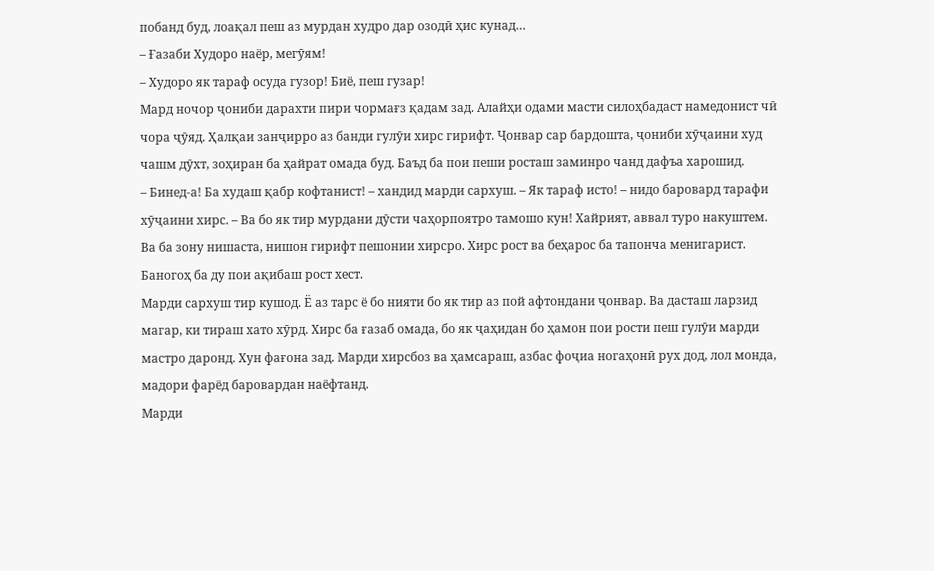побанд буд, лоақал пеш аз мурдан худро дар озодӣ ҳис кунад…
– Ғазаби Худоро наёр, мегӯям!
– Худоро як тараф осуда гузор! Биё, пеш гузар!
Мард ночор ҷониби дарахти пири чормағз қадам зад. Алайҳи одами масти силоҳбадаст намедонист чӣ чора ҷӯяд. Ҳалқаи занҷирро аз банди гулӯи хирс гирифт. Ҷонвар сар бардошта, ҷониби хӯҷаини худ чашм дӯхт, зоҳиран ба ҳайрат омада буд. Баъд ба пои пеши росташ заминро чанд дафъа харошид.
– Бинед-а! Ба худаш қабр кофтанист! – хандид марди сархуш. – Як тараф исто! – нидо баровард тарафи хӯҷаини хирс. – Ва бо як тир мурдани дӯсти чаҳорпоятро тамошо кун! Хайрият, аввал туро накуштем.
Ва ба зону нишаста, нишон гирифт пешонии хирсро. Хирс рост ва беҳарос ба тапонча менигарист. Баногоҳ ба ду пои ақибаш рост хест.
Марди сархуш тир кушод. Ё аз тарс ё бо нияти бо як тир аз пой афтондани ҷонвар. Ва дасташ ларзид магар, ки тираш хато хӯрд. Хирс ба ғазаб омада, бо як ҷаҳидан бо ҳамон пои рости пеш гулӯи марди мастро даронд. Хун фағона зад. Марди хирсбоз ва ҳамсараш, азбас фоҷиа ногаҳонӣ рух дод, лол монда, мадори фарёд баровардан наёфтанд.
Марди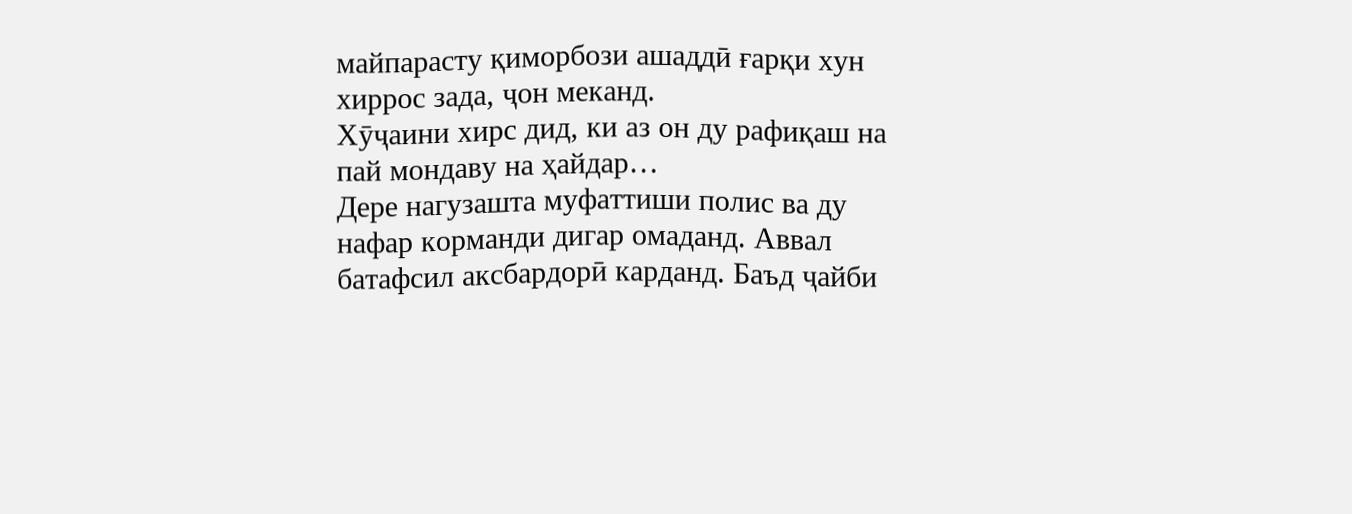майпарасту қиморбози ашаддӣ ғарқи хун хиррос зада, ҷон меканд.
Хӯҷаини хирс дид, ки аз он ду рафиқаш на пай мондаву на ҳайдар…
Дере нагузашта муфаттиши полис ва ду нафар корманди дигар омаданд. Аввал батафсил аксбардорӣ карданд. Баъд ҷайби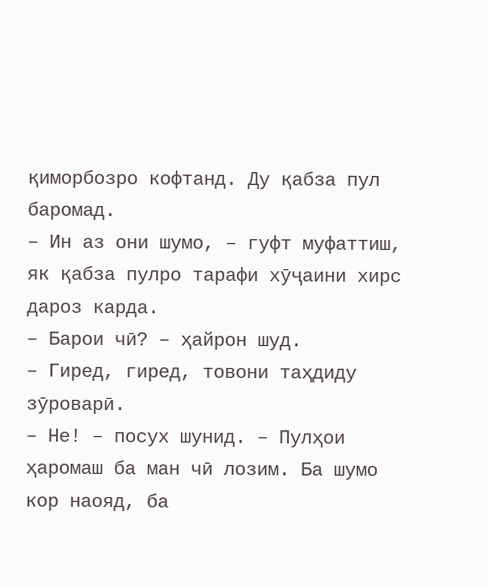қиморбозро кофтанд. Ду қабза пул баромад.
– Ин аз они шумо, – гуфт муфаттиш, як қабза пулро тарафи хӯҷаини хирс дароз карда.
– Барои чӣ? – ҳайрон шуд.
– Гиред, гиред, товони таҳдиду зӯроварӣ.
– Не! – посух шунид. – Пулҳои ҳаромаш ба ман чӣ лозим. Ба шумо кор наояд, ба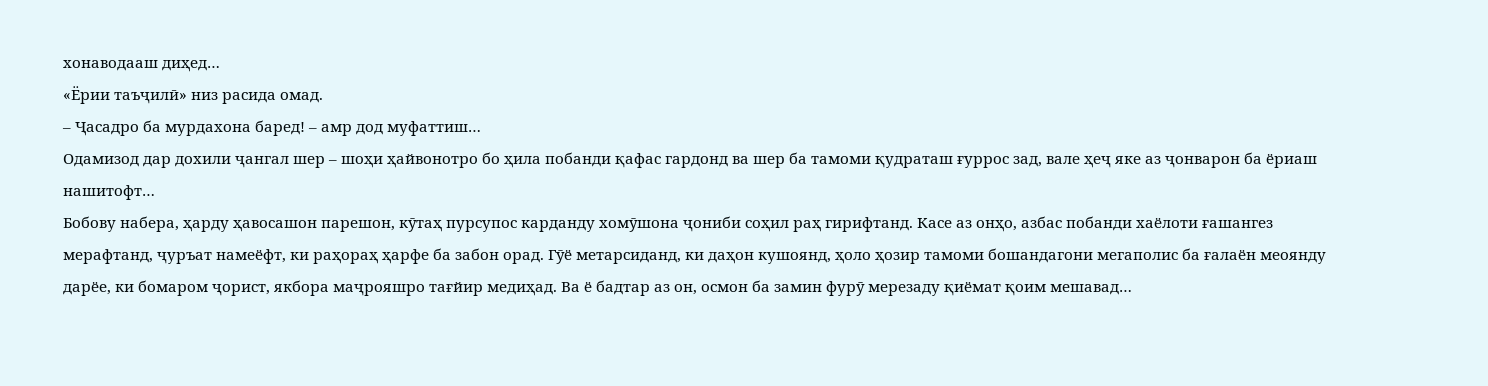хонаводааш диҳед…
«Ёрии таъҷилӣ» низ расида омад.
– Ҷасадро ба мурдахона баред! – амр дод муфаттиш…
Одамизод дар дохили ҷангал шер – шоҳи ҳайвонотро бо ҳила побанди қафас гардонд ва шер ба тамоми қудраташ ғуррос зад, вале ҳеҷ яке аз ҷонварон ба ёриаш нашитофт…
Бобову набера, ҳарду ҳавосашон парешон, кӯтаҳ пурсупос карданду хомӯшона ҷониби соҳил раҳ гирифтанд. Касе аз онҳо, азбас побанди хаёлоти ғашангез мерафтанд, ҷуръат намеёфт, ки раҳораҳ ҳарфе ба забон орад. Гӯё метарсиданд, ки даҳон кушоянд, ҳоло ҳозир тамоми бошандагони мегаполис ба ғалаён меоянду дарёе, ки бомаром ҷорист, якбора маҷрояшро тағйир медиҳад. Ва ё бадтар аз он, осмон ба замин фурӯ мерезаду қиёмат қоим мешавад…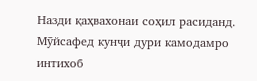Назди қаҳвахонаи соҳил расиданд. Мӯйсафед кунҷи дури камодамро интихоб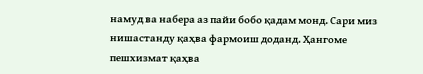намуд ва набера аз пайи бобо қадам монд. Сари миз нишастанду қаҳва фармоиш доданд. Ҳангоме пешхизмат қаҳва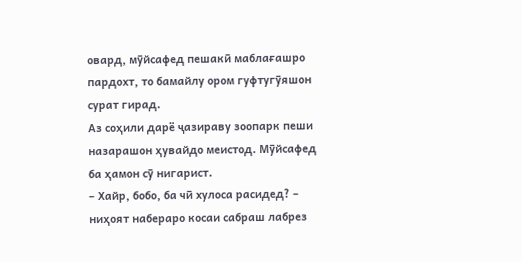овард, мӯйсафед пешакӣ маблағашро пардохт, то бамайлу ором гуфтугӯяшон сурат гирад.
Аз соҳили дарё ҷазираву зоопарк пеши назарашон ҳувайдо меистод. Мӯйсафед ба ҳамон сӯ нигарист.
– Хайр, бобо, ба чӣ хулоса расидед? – ниҳоят набераро косаи сабраш лабрез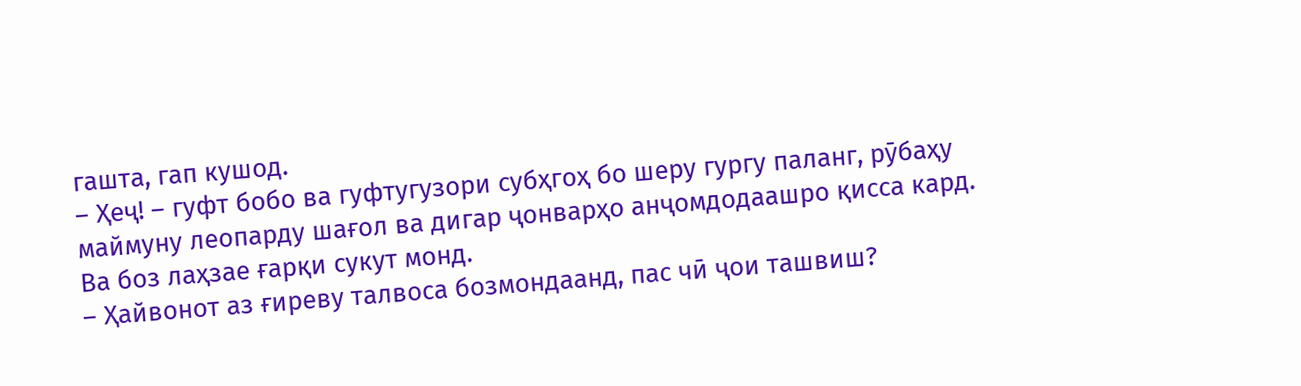гашта, гап кушод.
– Ҳеҷ! – гуфт бобо ва гуфтугузори субҳгоҳ бо шеру гургу паланг, рӯбаҳу маймуну леопарду шағол ва дигар ҷонварҳо анҷомдодаашро қисса кард.
Ва боз лаҳзае ғарқи сукут монд.
– Ҳайвонот аз ғиреву талвоса бозмондаанд, пас чӣ ҷои ташвиш?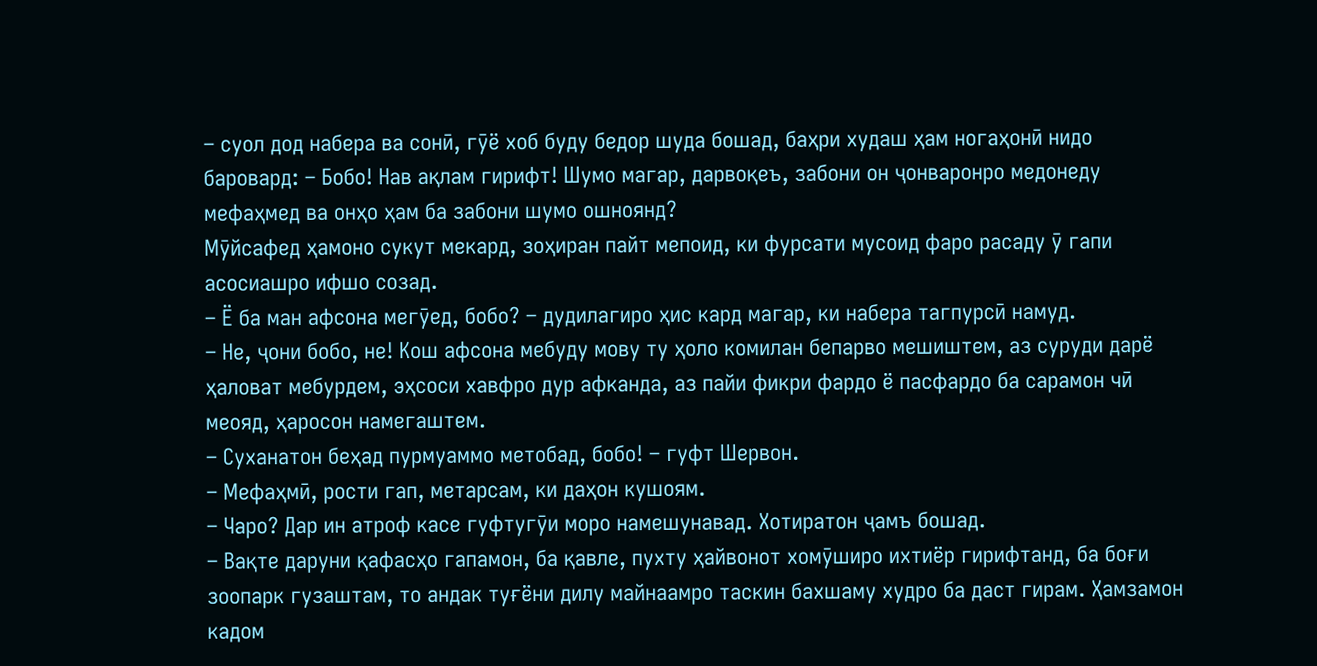– суол дод набера ва сонӣ, гӯё хоб буду бедор шуда бошад, баҳри худаш ҳам ногаҳонӣ нидо баровард: – Бобо! Нав ақлам гирифт! Шумо магар, дарвоқеъ, забони он ҷонваронро медонеду мефаҳмед ва онҳо ҳам ба забони шумо ошноянд?
Мӯйсафед ҳамоно сукут мекард, зоҳиран пайт мепоид, ки фурсати мусоид фаро расаду ӯ гапи асосиашро ифшо созад.
– Ё ба ман афсона мегӯед, бобо? – дудилагиро ҳис кард магар, ки набера тагпурсӣ намуд.
– Не, ҷони бобо, не! Кош афсона мебуду мову ту ҳоло комилан бепарво мешиштем, аз суруди дарё ҳаловат мебурдем, эҳсоси хавфро дур афканда, аз пайи фикри фардо ё пасфардо ба сарамон чӣ меояд, ҳаросон намегаштем.
– Суханатон беҳад пурмуаммо метобад, бобо! – гуфт Шервон.
– Мефаҳмӣ, рости гап, метарсам, ки даҳон кушоям.
– Чаро? Дар ин атроф касе гуфтугӯи моро намешунавад. Хотиратон ҷамъ бошад.
– Вақте даруни қафасҳо гапамон, ба қавле, пухту ҳайвонот хомӯширо ихтиёр гирифтанд, ба боғи зоопарк гузаштам, то андак туғёни дилу майнаамро таскин бахшаму худро ба даст гирам. Ҳамзамон кадом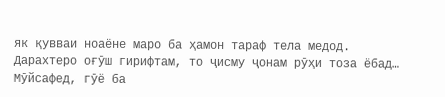як қувваи ноаёне маро ба ҳамон тараф тела медод. Дарахтеро оғӯш гирифтам, то ҷисму ҷонам рӯҳи тоза ёбад…
Мӯйсафед, гӯё ба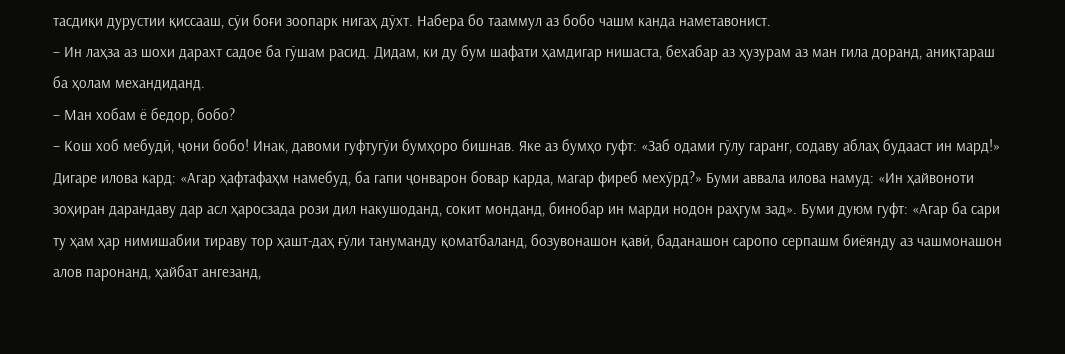тасдиқи дурустии қиссааш, сӯи боғи зоопарк нигаҳ дӯхт. Набера бо тааммул аз бобо чашм канда наметавонист.
– Ин лаҳза аз шохи дарахт садое ба гӯшам расид. Дидам, ки ду бум шафати ҳамдигар нишаста, бехабар аз ҳузурам аз ман гила доранд, аниқтараш ба ҳолам механдиданд.
– Ман хобам ё бедор, бобо?
– Кош хоб мебудӣ, ҷони бобо! Инак, давоми гуфтугӯи бумҳоро бишнав. Яке аз бумҳо гуфт: «Заб одами гӯлу гаранг, содаву аблаҳ будааст ин мард!» Дигаре илова кард: «Агар ҳафтафаҳм намебуд, ба гапи ҷонварон бовар карда, магар фиреб мехӯрд?» Буми аввала илова намуд: «Ин ҳайвоноти зоҳиран дарандаву дар асл ҳаросзада рози дил накушоданд, сокит монданд, бинобар ин марди нодон раҳгум зад». Буми дуюм гуфт: «Агар ба сари ту ҳам ҳар нимишабии тираву тор ҳашт-даҳ ғӯли тануманду қоматбаланд, бозувонашон қавӣ, баданашон саропо серпашм биёянду аз чашмонашон алов паронанд, ҳайбат ангезанд,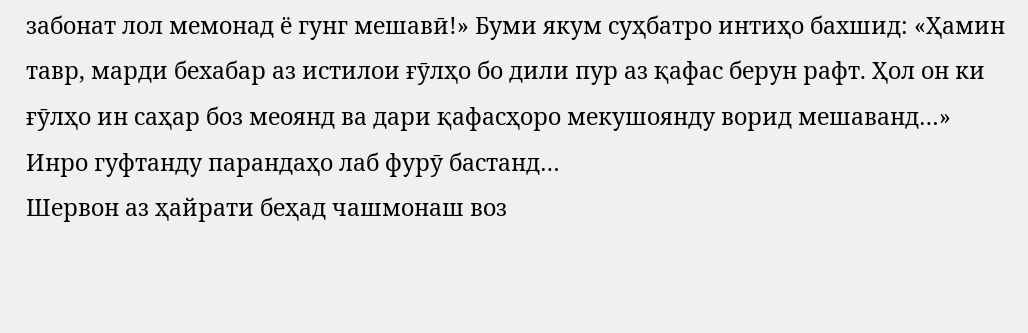забонат лол мемонад ё гунг мешавӣ!» Буми якум суҳбатро интиҳо бахшид: «Ҳамин тавр, марди бехабар аз истилои ғӯлҳо бо дили пур аз қафас берун рафт. Ҳол он ки ғӯлҳо ин саҳар боз меоянд ва дари қафасҳоро мекушоянду ворид мешаванд…» Инро гуфтанду парандаҳо лаб фурӯ бастанд…
Шервон аз ҳайрати беҳад чашмонаш воз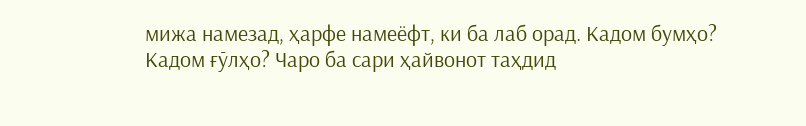мижа намезад, ҳарфе намеёфт, ки ба лаб орад. Кадом бумҳо? Кадом ғӯлҳо? Чаро ба сари ҳайвонот таҳдид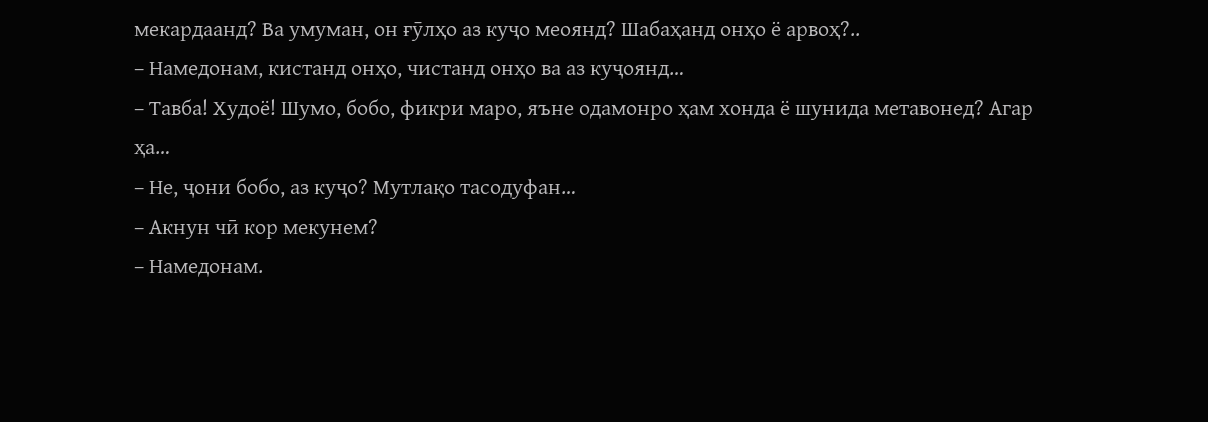мекардаанд? Ва умуман, он ғӯлҳо аз куҷо меоянд? Шабаҳанд онҳо ё арвоҳ?..
– Намедонам, кистанд онҳо, чистанд онҳо ва аз куҷоянд…
– Тавба! Худоё! Шумо, бобо, фикри маро, яъне одамонро ҳам хонда ё шунида метавонед? Агар ҳа…
– Не, ҷони бобо, аз куҷо? Мутлақо тасодуфан…
– Акнун чӣ кор мекунем?
– Намедонам.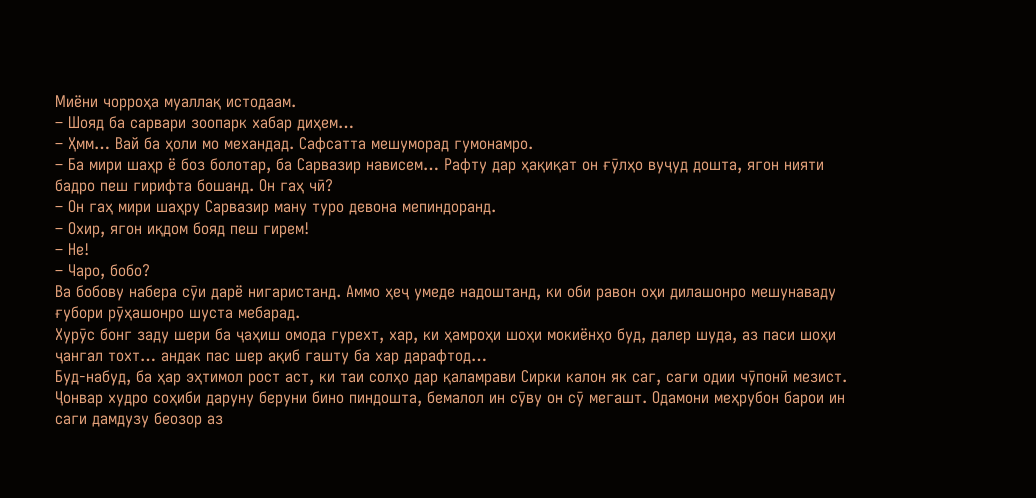Миёни чорроҳа муаллақ истодаам.
– Шояд ба сарвари зоопарк хабар диҳем…
– Ҳмм… Вай ба ҳоли мо механдад. Сафсатта мешуморад гумонамро.
– Ба мири шаҳр ё боз болотар, ба Сарвазир нависем… Рафту дар ҳақиқат он ғӯлҳо вуҷуд дошта, ягон нияти бадро пеш гирифта бошанд. Он гаҳ чӣ?
– Он гаҳ мири шаҳру Сарвазир ману туро девона мепиндоранд.
– Охир, ягон иқдом бояд пеш гирем!
– Не!
– Чаро, бобо?
Ва бобову набера сӯи дарё нигаристанд. Аммо ҳеҷ умеде надоштанд, ки оби равон оҳи дилашонро мешунаваду ғубори рӯҳашонро шуста мебарад.
Хурӯс бонг заду шери ба ҷаҳиш омода гурехт, хар, ки ҳамроҳи шоҳи мокиёнҳо буд, далер шуда, аз паси шоҳи ҷангал тохт… андак пас шер ақиб гашту ба хар дарафтод…
Буд-набуд, ба ҳар эҳтимол рост аст, ки таи солҳо дар қаламрави Сирки калон як саг, саги одии чӯпонӣ мезист. Ҷонвар худро соҳиби даруну беруни бино пиндошта, бемалол ин сӯву он сӯ мегашт. Одамони меҳрубон барои ин саги дамдузу беозор аз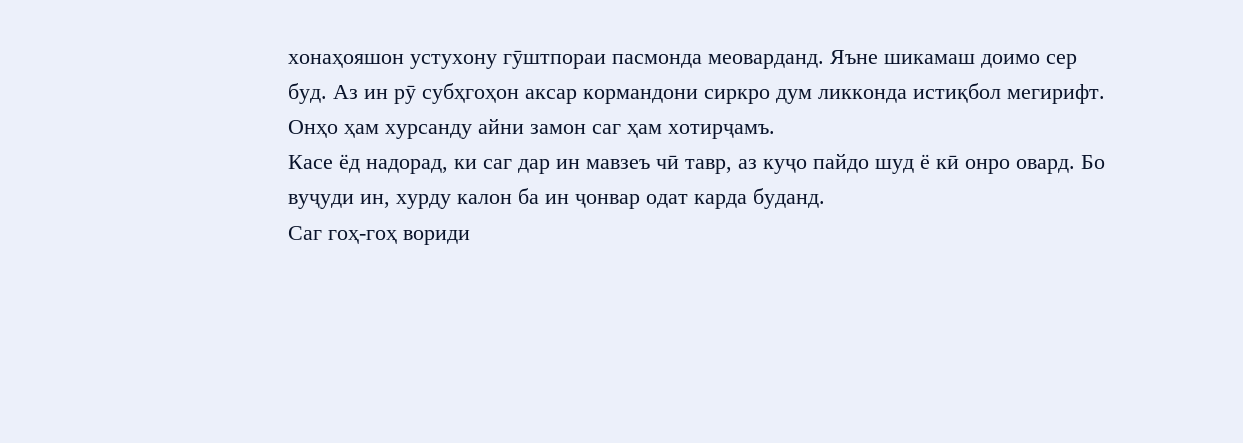хонаҳояшон устухону гӯштпораи пасмонда меоварданд. Яъне шикамаш доимо сер буд. Аз ин рӯ субҳгоҳон аксар кормандони сиркро дум ликконда истиқбол мегирифт. Онҳо ҳам хурсанду айни замон саг ҳам хотирҷамъ.
Касе ёд надорад, ки саг дар ин мавзеъ чӣ тавр, аз куҷо пайдо шуд ё кӣ онро овард. Бо вуҷуди ин, хурду калон ба ин ҷонвар одат карда буданд.
Саг гоҳ-гоҳ вориди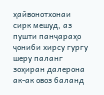ҳайвонотхонаи сирк мешуд, аз пушти панҷараҳо ҷониби хирсу гургу шеру паланг зоҳиран далерона ак-ак овоз баланд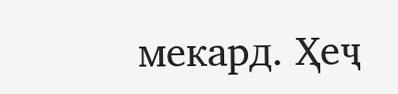мекард. Ҳеҷ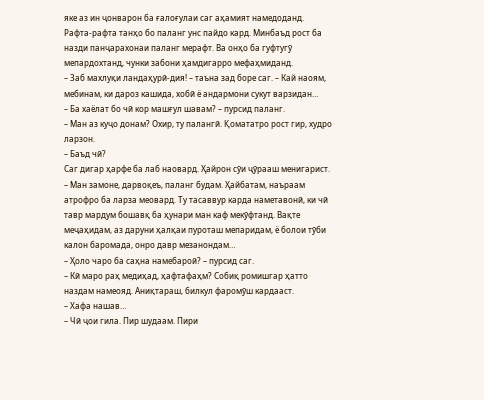яке аз ин ҷонварон ба ғалоғулаи саг аҳамият намедоданд.
Рафта-рафта танҳо бо паланг унс пайдо кард. Минбаъд рост ба назди панҷарахонаи паланг мерафт. Ва онҳо ба гуфтугӯ мепардохтанд, чунки забони ҳамдигарро мефаҳмиданд.
– Заб махлуқи ландаҳурӣ-дия! – таъна зад боре саг. – Кай наоям, мебинам, ки дароз кашида, хобӣ ё андармони сукут варзидан…
– Ба хаёлат бо чӣ кор машғул шавам? – пурсид паланг.
– Ман аз куҷо донам? Охир, ту палангӣ. Қомататро рост гир, худро ларзон.
– Баъд чӣ?
Саг дигар ҳарфе ба лаб наовард. Ҳайрон сӯи ҷӯрааш менигарист.
– Ман замоне, дарвоқеъ, паланг будам. Ҳайбатам, наъраам атрофро ба ларза меовард. Ту тасаввур карда наметавонӣ, ки чӣ тавр мардум бошавқ ба ҳунари ман каф мекӯфтанд. Вақте меҷаҳидам, аз даруни ҳалқаи пуроташ мепаридам, ё болои тӯби калон баромада, онро давр мезанондам…
– Ҳоло чаро ба саҳна намебароӣ? – пурсид саг.
– Кӣ маро раҳ медиҳад, ҳафтафаҳм? Собиқ ромишгар ҳатто наздам намеояд. Аниқтараш, билкул фаромӯш кардааст.
– Хафа нашав…
– Чӣ ҷои гила. Пир шудаам. Пири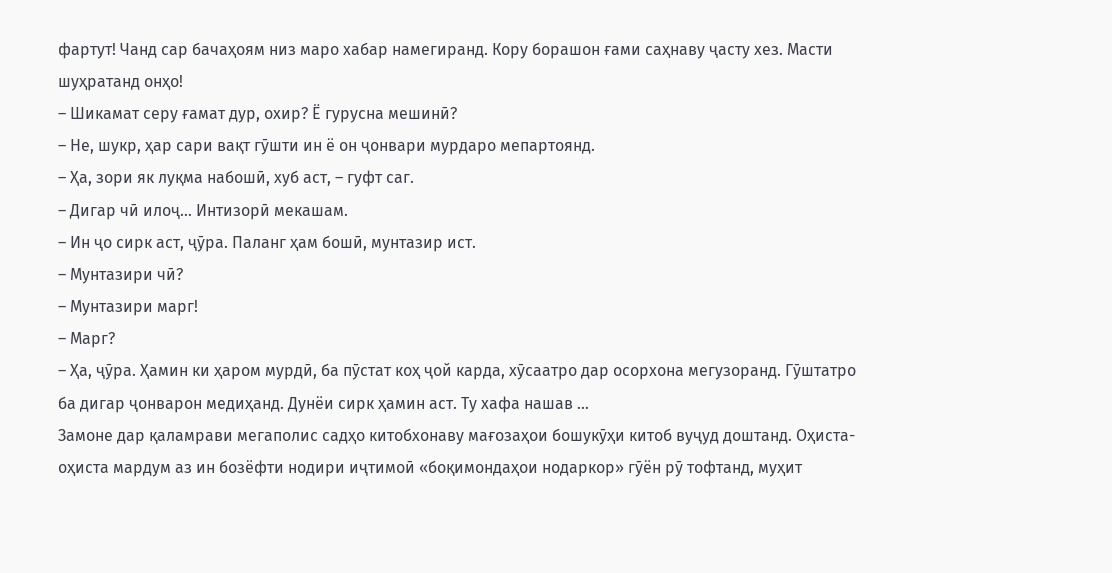фартут! Чанд сар бачаҳоям низ маро хабар намегиранд. Кору борашон ғами саҳнаву ҷасту хез. Масти шуҳратанд онҳо!
– Шикамат серу ғамат дур, охир? Ё гурусна мешинӣ?
– Не, шукр, ҳар сари вақт гӯшти ин ё он ҷонвари мурдаро мепартоянд.
– Ҳа, зори як луқма набошӣ, хуб аст, – гуфт саг.
– Дигар чӣ илоҷ… Интизорӣ мекашам.
– Ин ҷо сирк аст, ҷӯра. Паланг ҳам бошӣ, мунтазир ист.
– Мунтазири чӣ?
– Мунтазири марг!
– Марг?
– Ҳа, ҷӯра. Ҳамин ки ҳаром мурдӣ, ба пӯстат коҳ ҷой карда, хӯсаатро дар осорхона мегузоранд. Гӯштатро ба дигар ҷонварон медиҳанд. Дунёи сирк ҳамин аст. Ту хафа нашав …
Замоне дар қаламрави мегаполис садҳо китобхонаву мағозаҳои бошукӯҳи китоб вуҷуд доштанд. Оҳиста-оҳиста мардум аз ин бозёфти нодири иҷтимоӣ «боқимондаҳои нодаркор» гӯён рӯ тофтанд, муҳит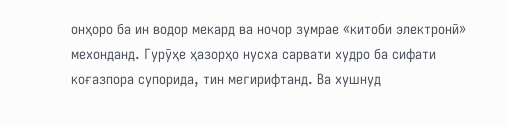онҳоро ба ин водор мекард ва ночор зумрае «китоби электронӣ» мехонданд. Гурӯҳе ҳазорҳо нусха сарвати худро ба сифати коғазпора супорида, тин мегирифтанд. Ва хушнуд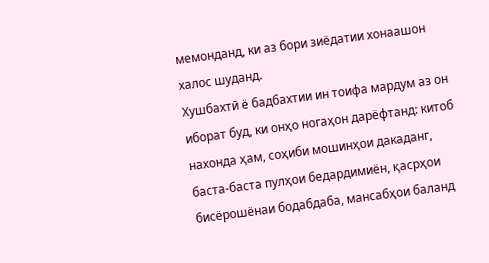мемонданд, ки аз бори зиёдатии хонаашон халос шуданд.
Хушбахтӣ ё бадбахтии ин тоифа мардум аз он иборат буд, ки онҳо ногаҳон дарёфтанд: китоб нахонда ҳам, соҳиби мошинҳои дакаданг, баста-баста пулҳои бедардимиён, қасрҳои бисёрошёнаи бодабдаба, мансабҳои баланд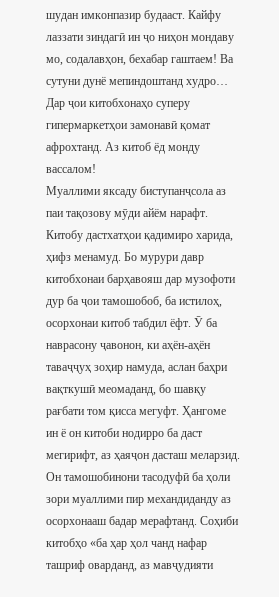шудан имконпазир будааст. Кайфу лаззати зиндагӣ ин ҷо ниҳон мондаву мо, содалавҳон, бехабар гаштаем! Ва сутуни дунё мепиндоштанд худро…
Дар ҷои китобхонаҳо суперу гипермаркетҳои замонавӣ қомат афрохтанд. Аз китоб ёд монду вассалом!
Муаллими яксаду биступанҷсола аз паи тақозову мӯди айём нарафт. Китобу дастхатҳои қадимиро харида, ҳифз менамуд. Бо мурури давр китобхонаи барҳавояш дар музофоти дур ба ҷои тамошобоб, ба истилоҳ, осорхонаи китоб табдил ёфт. Ӯ ба наврасону ҷавонон, ки аҳён-аҳён таваҷҷуҳ зоҳир намуда, аслан баҳри вақткушӣ меомаданд, бо шавқу рағбати том қисса мегуфт. Ҳангоме ин ё он китоби нодирро ба даст мегирифт, аз ҳаяҷон дасташ меларзид.
Он тамошобинони тасодуфӣ ба ҳоли зори муаллими пир механдиданду аз осорхонааш бадар мерафтанд. Соҳиби китобҳо «ба ҳар ҳол чанд нафар ташриф оварданд, аз мавҷудияти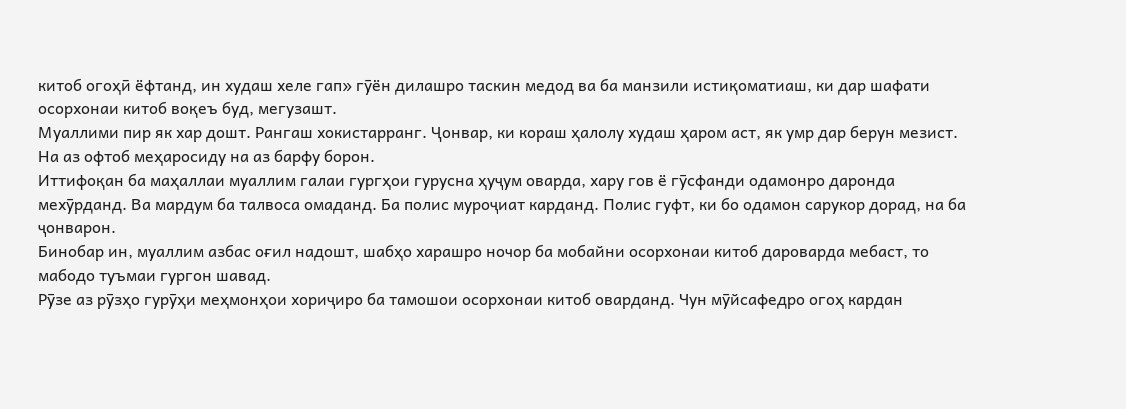китоб огоҳӣ ёфтанд, ин худаш хеле гап» гӯён дилашро таскин медод ва ба манзили истиқоматиаш, ки дар шафати осорхонаи китоб воқеъ буд, мегузашт.
Муаллими пир як хар дошт. Рангаш хокистарранг. Ҷонвар, ки кораш ҳалолу худаш ҳаром аст, як умр дар берун мезист. На аз офтоб меҳаросиду на аз барфу борон.
Иттифоқан ба маҳаллаи муаллим галаи гургҳои гурусна ҳуҷум оварда, хару гов ё гӯсфанди одамонро даронда мехӯрданд. Ва мардум ба талвоса омаданд. Ба полис муроҷиат карданд. Полис гуфт, ки бо одамон сарукор дорад, на ба ҷонварон.
Бинобар ин, муаллим азбас оғил надошт, шабҳо харашро ночор ба мобайни осорхонаи китоб дароварда мебаст, то мабодо туъмаи гургон шавад.
Рӯзе аз рӯзҳо гурӯҳи меҳмонҳои хориҷиро ба тамошои осорхонаи китоб оварданд. Чун мӯйсафедро огоҳ кардан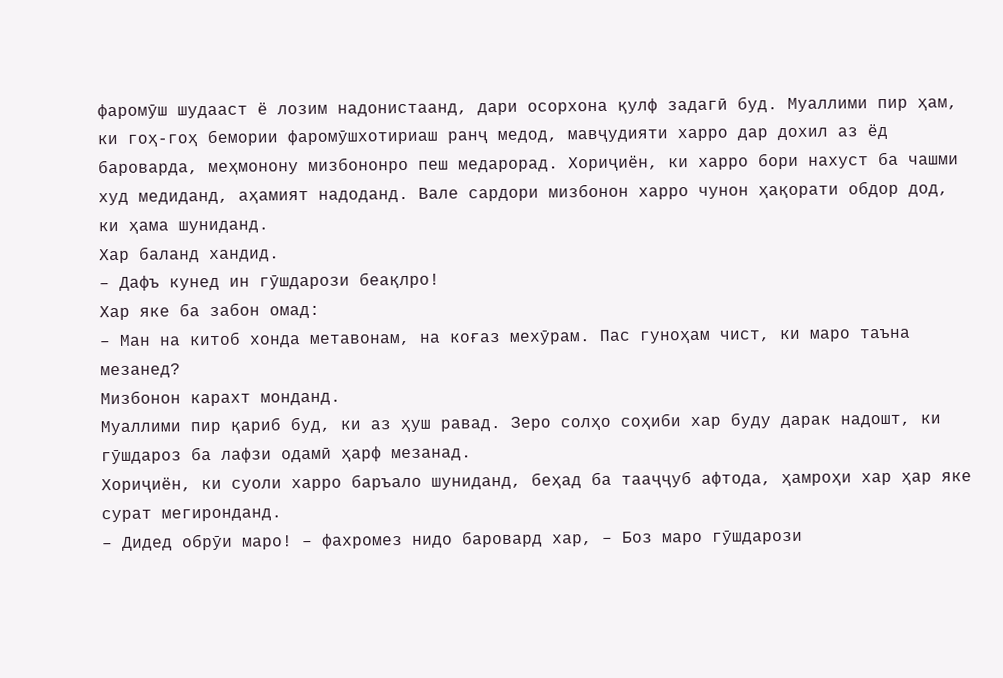фаромӯш шудааст ё лозим надонистаанд, дари осорхона қулф задагӣ буд. Муаллими пир ҳам, ки гоҳ-гоҳ бемории фаромӯшхотириаш ранҷ медод, мавҷудияти харро дар дохил аз ёд бароварда, меҳмонону мизбононро пеш медарорад. Хориҷиён, ки харро бори нахуст ба чашми худ медиданд, аҳамият надоданд. Вале сардори мизбонон харро чунон ҳақорати обдор дод, ки ҳама шуниданд.
Хар баланд хандид.
– Дафъ кунед ин гӯшдарози беақлро!
Хар яке ба забон омад:
– Ман на китоб хонда метавонам, на коғаз мехӯрам. Пас гуноҳам чист, ки маро таъна мезанед?
Мизбонон карахт монданд.
Муаллими пир қариб буд, ки аз ҳуш равад. Зеро солҳо соҳиби хар буду дарак надошт, ки гӯшдароз ба лафзи одамӣ ҳарф мезанад.
Хориҷиён, ки суоли харро баръало шуниданд, беҳад ба тааҷҷуб афтода, ҳамроҳи хар ҳар яке сурат мегиронданд.
– Дидед обрӯи маро! – фахромез нидо баровард хар, – Боз маро гӯшдарози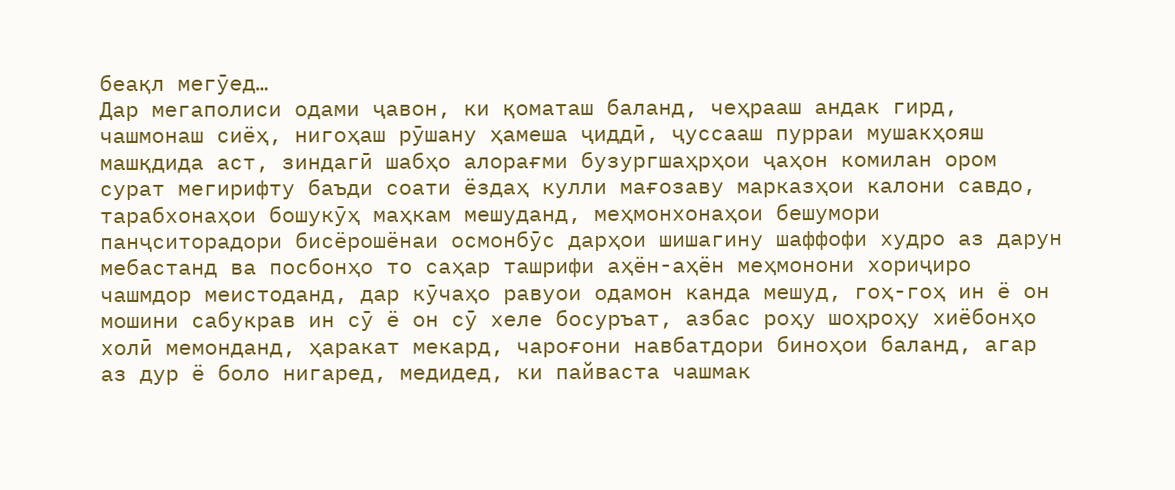беақл мегӯед…
Дар мегаполиси одами ҷавон, ки қоматаш баланд, чеҳрааш андак гирд, чашмонаш сиёҳ, нигоҳаш рӯшану ҳамеша ҷиддӣ, ҷуссааш пурраи мушакҳояш машқдида аст, зиндагӣ шабҳо алорағми бузургшаҳрҳои ҷаҳон комилан ором сурат мегирифту баъди соати ёздаҳ кулли мағозаву марказҳои калони савдо, тарабхонаҳои бошукӯҳ маҳкам мешуданд, меҳмонхонаҳои бешумори панҷситорадори бисёрошёнаи осмонбӯс дарҳои шишагину шаффофи худро аз дарун мебастанд ва посбонҳо то саҳар ташрифи аҳён-аҳён меҳмонони хориҷиро чашмдор меистоданд, дар кӯчаҳо равуои одамон канда мешуд, гоҳ-гоҳ ин ё он мошини сабукрав ин сӯ ё он сӯ хеле босуръат, азбас роҳу шоҳроҳу хиёбонҳо холӣ мемонданд, ҳаракат мекард, чароғони навбатдори биноҳои баланд, агар аз дур ё боло нигаред, медидед, ки пайваста чашмак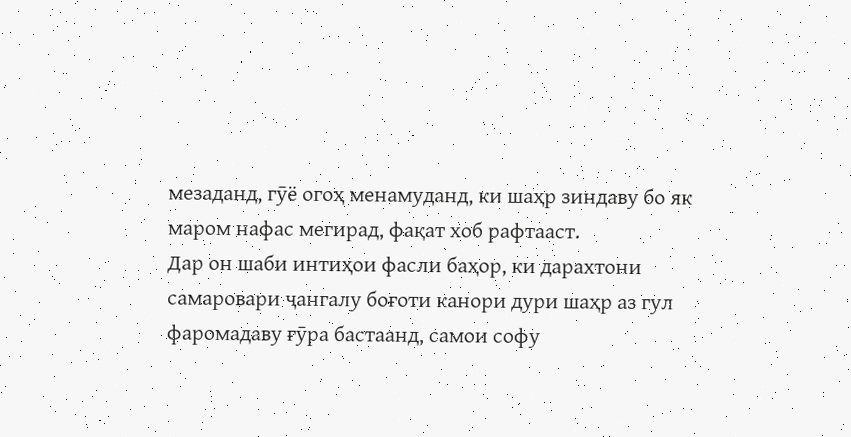мезаданд, гӯё огоҳ менамуданд, ки шаҳр зиндаву бо як маром нафас мегирад, фақат хоб рафтааст.
Дар он шаби интиҳои фасли баҳор, ки дарахтони самаровари ҷангалу боғоти канори дури шаҳр аз гул фаромадаву ғӯра бастаанд, самои софу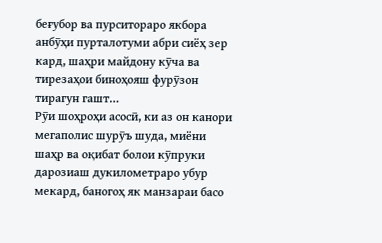беғубор ва пурситораро якбора анбӯҳи пурталотуми абри сиёҳ зер кард, шаҳри майдону кӯча ва тирезаҳои биноҳояш фурӯзон тирагун гашт…
Рӯи шоҳроҳи асосӣ, ки аз он канори мегаполис шурӯъ шуда, миёни шаҳр ва оқибат болои кӯпруки дарозиаш дукилометраро убур мекард, баногоҳ як манзараи басо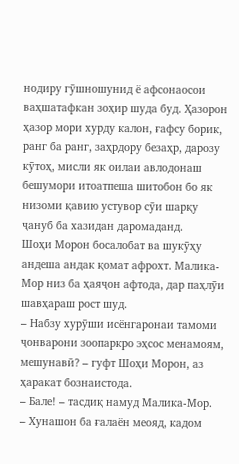нодиру гӯшношунид ё афсонаосои ваҳшатафкан зоҳир шуда буд. Ҳазорон ҳазор мори хурду калон, ғафсу борик, ранг ба ранг, заҳрдору безаҳр, дарозу кӯтоҳ, мисли як оилаи авлодонаш бешумори итоатпеша шитобон бо як низоми қавию устувор сӯи шарқу ҷануб ба хазидан даромаданд.
Шоҳи Морон босалобат ва шукӯҳу андеша андак қомат афрохт. Малика-Мор низ ба ҳаяҷон афтода, дар паҳлӯи шавҳараш рост шуд.
– Набзу хурӯши исёнгаронаи тамоми ҷонварони зоопаркро эҳсос менамоям, мешунавӣ? – гуфт Шоҳи Морон, аз ҳаракат бознаистода.
– Бале! – тасдиқ намуд Малика-Мор.
– Хунашон ба ғалаён меояд, кадом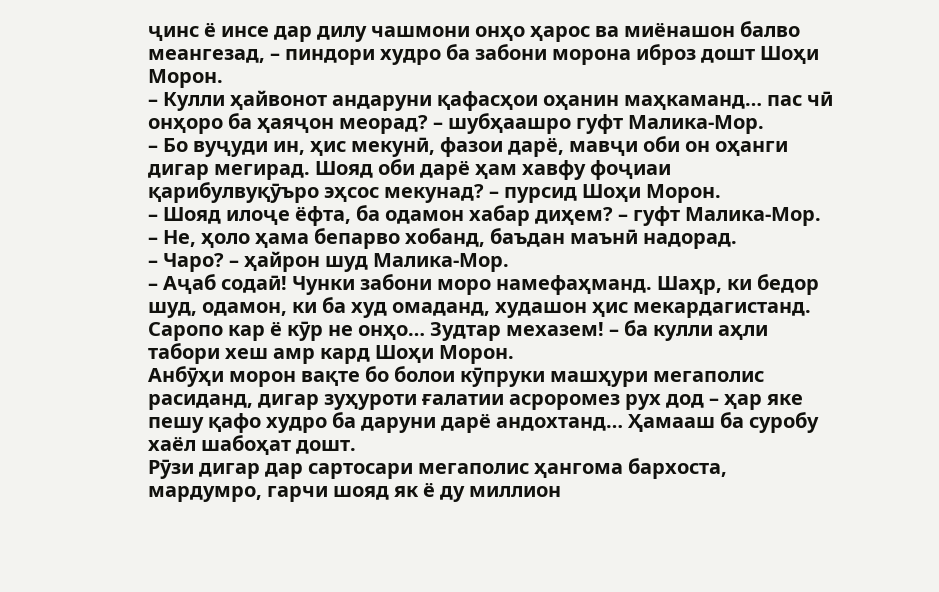ҷинс ё инсе дар дилу чашмони онҳо ҳарос ва миёнашон балво меангезад, – пиндори худро ба забони морона иброз дошт Шоҳи Морон.
– Кулли ҳайвонот андаруни қафасҳои оҳанин маҳкаманд… пас чӣ онҳоро ба ҳаяҷон меорад? – шубҳаашро гуфт Малика-Мор.
– Бо вуҷуди ин, ҳис мекунӣ, фазои дарё, мавҷи оби он оҳанги дигар мегирад. Шояд оби дарё ҳам хавфу фоҷиаи қарибулвуқӯъро эҳсос мекунад? – пурсид Шоҳи Морон.
– Шояд илоҷе ёфта, ба одамон хабар диҳем? – гуфт Малика-Мор.
– Не, ҳоло ҳама бепарво хобанд, баъдан маънӣ надорад.
– Чаро? – ҳайрон шуд Малика-Мор.
– Аҷаб содаӣ! Чунки забони моро намефаҳманд. Шаҳр, ки бедор шуд, одамон, ки ба худ омаданд, худашон ҳис мекардагистанд. Саропо кар ё кӯр не онҳо… Зудтар мехазем! – ба кулли аҳли табори хеш амр кард Шоҳи Морон.
Анбӯҳи морон вақте бо болои кӯпруки машҳури мегаполис расиданд, дигар зуҳуроти ғалатии асроромез рух дод – ҳар яке пешу қафо худро ба даруни дарё андохтанд… Ҳамааш ба суробу хаёл шабоҳат дошт.
Рӯзи дигар дар сартосари мегаполис ҳангома бархоста, мардумро, гарчи шояд як ё ду миллион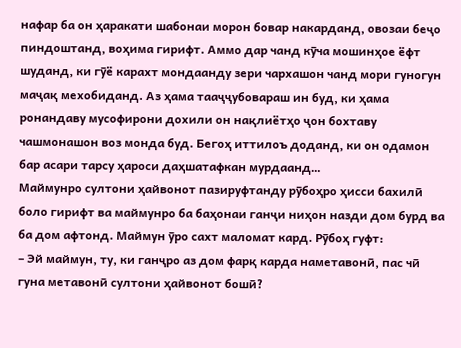нафар ба он ҳаракати шабонаи морон бовар накарданд, овозаи беҷо пиндоштанд, воҳима гирифт. Аммо дар чанд кӯча мошинҳое ёфт шуданд, ки гӯё карахт мондаанду зери чархашон чанд мори гуногун маҷақ мехобиданд. Аз ҳама тааҷҷубовараш ин буд, ки ҳама ронандаву мусофирони дохили он нақлиётҳо ҷон бохтаву чашмонашон воз монда буд. Бегоҳ иттилоъ доданд, ки он одамон бар асари тарсу ҳароси даҳшатафкан мурдаанд…
Маймунро султони ҳайвонот пазируфтанду рӯбоҳро ҳисси бахилӣ боло гирифт ва маймунро ба баҳонаи ганҷи ниҳон назди дом бурд ва ба дом афтонд. Маймун ӯро сахт маломат кард. Рӯбоҳ гуфт:
– Эй маймун, ту, ки ганҷро аз дом фарқ карда наметавонӣ, пас чӣ гуна метавонӣ султони ҳайвонот бошӣ?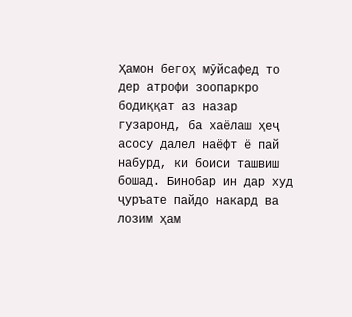Ҳамон бегоҳ мӯйсафед то дер атрофи зоопаркро бодиққат аз назар гузаронд, ба хаёлаш ҳеҷ асосу далел наёфт ё пай набурд, ки боиси ташвиш бошад. Бинобар ин дар худ ҷуръате пайдо накард ва лозим ҳам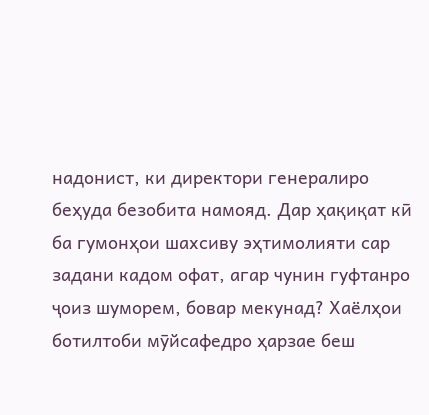надонист, ки директори генералиро беҳуда безобита намояд. Дар ҳақиқат кӣ ба гумонҳои шахсиву эҳтимолияти сар задани кадом офат, агар чунин гуфтанро ҷоиз шуморем, бовар мекунад? Хаёлҳои ботилтоби мӯйсафедро ҳарзае беш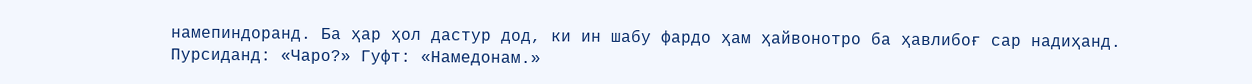намепиндоранд. Ба ҳар ҳол дастур дод, ки ин шабу фардо ҳам ҳайвонотро ба ҳавлибоғ сар надиҳанд. Пурсиданд: «Чаро?» Гуфт: «Намедонам.»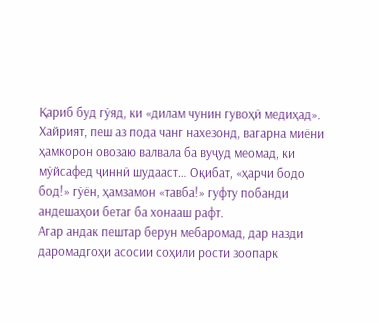Қариб буд гӯяд, ки «дилам чунин гувоҳӣ медиҳад». Хайрият, пеш аз пода чанг нахезонд, вагарна миёни ҳамкорон овозаю валвала ба вуҷуд меомад, ки мӯйсафед ҷиннӣ шудааст… Оқибат, «ҳарчи бодо бод!» гӯён, ҳамзамон «тавба!» гуфту побанди андешаҳои бетаг ба хонааш рафт.
Агар андак пештар берун мебаромад, дар назди даромадгоҳи асосии соҳили рости зоопарк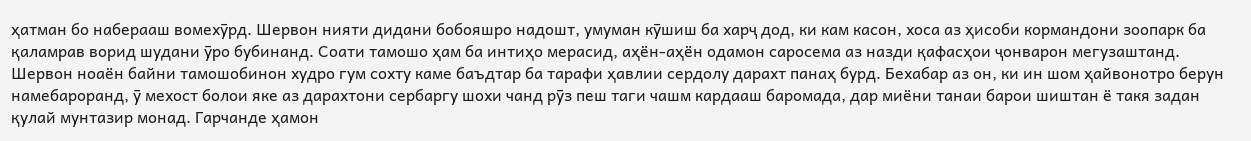ҳатман бо наберааш вомехӯрд. Шервон нияти дидани бобояшро надошт, умуман кӯшиш ба харҷ дод, ки кам касон, хоса аз ҳисоби кормандони зоопарк ба қаламрав ворид шудани ӯро бубинанд. Соати тамошо ҳам ба интиҳо мерасид, аҳён-аҳён одамон саросема аз назди қафасҳои ҷонварон мегузаштанд. Шервон ноаён байни тамошобинон худро гум сохту каме баъдтар ба тарафи ҳавлии сердолу дарахт панаҳ бурд. Бехабар аз он, ки ин шом ҳайвонотро берун намебароранд, ӯ мехост болои яке аз дарахтони сербаргу шохи чанд рӯз пеш таги чашм кардааш баромада, дар миёни танаи барои шиштан ё такя задан қулай мунтазир монад. Гарчанде ҳамон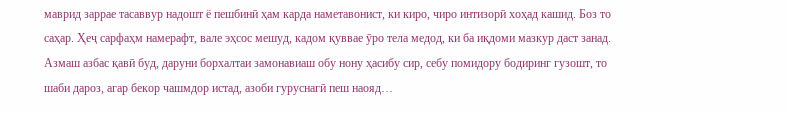маврид заррае тасаввур надошт ё пешбинӣ ҳам карда наметавонист, ки киро, чиро интизорӣ хоҳад кашид. Боз то саҳар. Ҳеҷ сарфаҳм намерафт, вале эҳсос мешуд, кадом қуввае ӯро тела медод, ки ба иқдоми мазкур даст занад. Азмаш азбас қавӣ буд, даруни борхалтаи замонавиаш обу нону ҳасибу сир, себу помидору бодиринг гузошт, то шаби дароз, агар бекор чашмдор истад, азоби гуруснагӣ пеш наояд…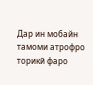Дар ин мобайн тамоми атрофро торикӣ фаро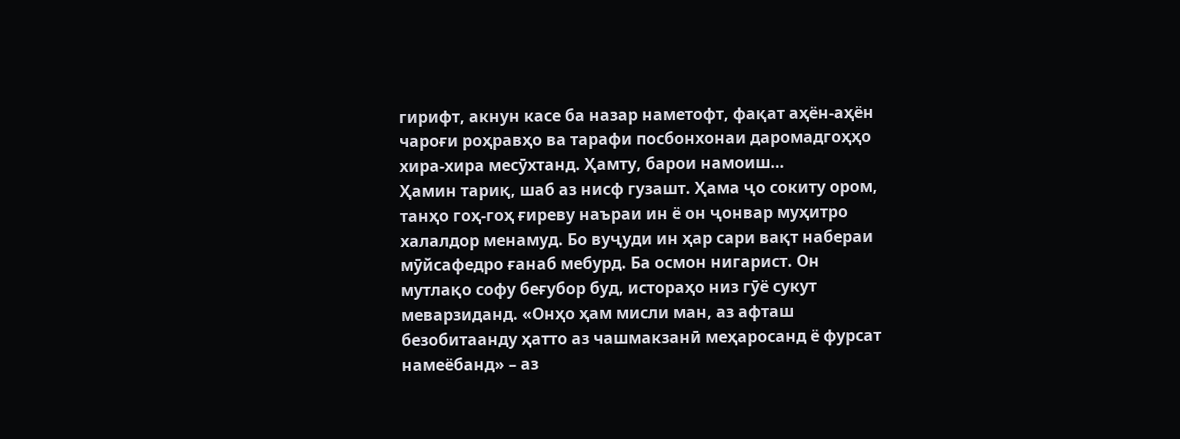гирифт, акнун касе ба назар наметофт, фақат аҳён-аҳён чароғи роҳравҳо ва тарафи посбонхонаи даромадгоҳҳо хира-хира месӯхтанд. Ҳамту, барои намоиш…
Ҳамин тариқ, шаб аз нисф гузашт. Ҳама ҷо сокиту ором, танҳо гоҳ-гоҳ ғиреву наъраи ин ё он ҷонвар муҳитро халалдор менамуд. Бо вуҷуди ин ҳар сари вақт набераи мӯйсафедро ғанаб мебурд. Ба осмон нигарист. Он мутлақо софу беғубор буд, истораҳо низ гӯё сукут меварзиданд. «Онҳо ҳам мисли ман, аз афташ безобитаанду ҳатто аз чашмакзанӣ меҳаросанд ё фурсат намеёбанд» – аз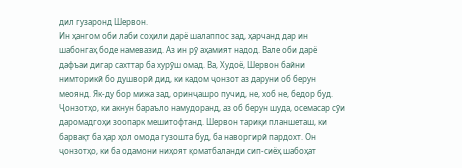дил гузаронд Шервон.
Ин ҳангом оби лаби соҳили дарё шалаппос зад, ҳарчанд дар ин шабонгаҳ боде намевазид. Аз ин рӯ аҳамият надод. Вале оби дарё дафъаи дигар сахттар ба хурӯш омад. Ва, Худоё, Шервон байни нимторикӣ бо душворӣ дид, ки кадом ҷонзот аз даруни об берун меоянд. Як-ду бор мижа зад, оринҷашро пучид, не, хоб не, бедор буд. Ҷонзотҳо, ки акнун бараъло намудоранд, аз об берун шуда, осемасар сӯи даромадгоҳи зоопарк мешитофтанд. Шервон тариқи планшеташ, ки барвақт ба ҳар ҳол омода гузошта буд, ба наворгирӣ пардохт. Он ҷонзотҳо, ки ба одамони ниҳоят қоматбаланди сип-сиёҳ шабоҳат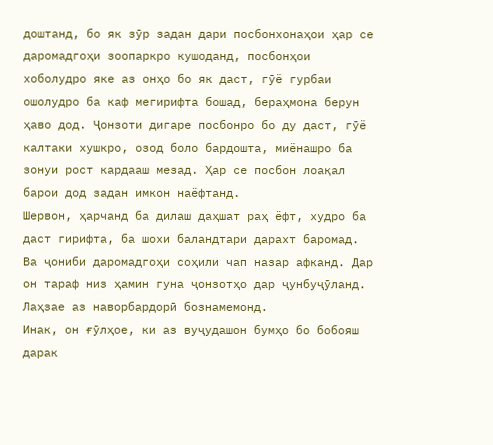доштанд, бо як зӯр задан дари посбонхонаҳои ҳар се даромадгоҳи зоопаркро кушоданд, посбонҳои хоболудро яке аз онҳо бо як даст, гӯё гурбаи ошолудро ба каф мегирифта бошад, бераҳмона берун ҳаво дод. Ҷонзоти дигаре посбонро бо ду даст, гӯё калтаки хушкро, озод боло бардошта, миёнашро ба зонуи рост кардааш мезад. Ҳар се посбон лоақал барои дод задан имкон наёфтанд.
Шервон, ҳарчанд ба дилаш даҳшат раҳ ёфт, худро ба даст гирифта, ба шохи баландтари дарахт баромад. Ва ҷониби даромадгоҳи соҳили чап назар афканд. Дар он тараф низ ҳамин гуна ҷонзотҳо дар ҷунбуҷӯланд. Лаҳзае аз наворбардорӣ бознамемонд.
Инак, он ғӯлҳое, ки аз вуҷудашон бумҳо бо бобояш дарак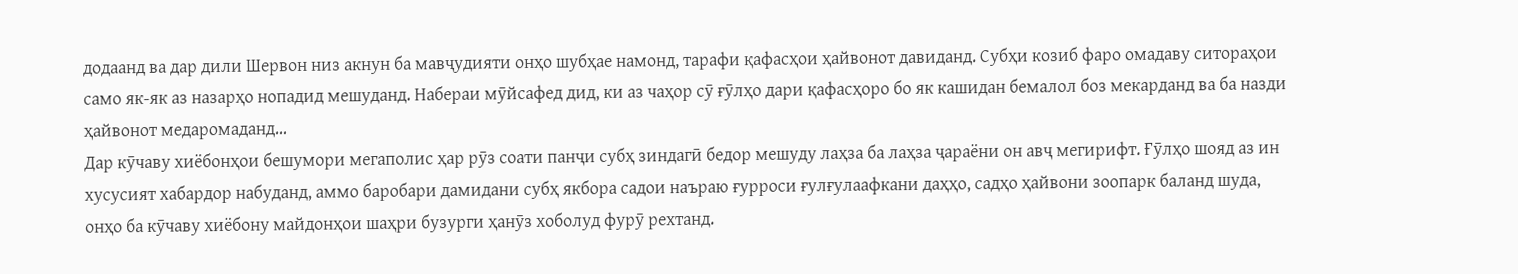додаанд ва дар дили Шервон низ акнун ба мавҷудияти онҳо шубҳае намонд, тарафи қафасҳои ҳайвонот давиданд. Субҳи козиб фаро омадаву ситораҳои само як-як аз назарҳо нопадид мешуданд. Набераи мӯйсафед дид, ки аз чаҳор сӯ ғӯлҳо дари қафасҳоро бо як кашидан бемалол боз мекарданд ва ба назди ҳайвонот медаромаданд…
Дар кӯчаву хиёбонҳои бешумори мегаполис ҳар рӯз соати панҷи субҳ зиндагӣ бедор мешуду лаҳза ба лаҳза ҷараёни он авҷ мегирифт. Ғӯлҳо шояд аз ин хусусият хабардор набуданд, аммо баробари дамидани субҳ якбора садои наъраю ғурроси ғулғулаафкани даҳҳо, садҳо ҳайвони зоопарк баланд шуда, онҳо ба кӯчаву хиёбону майдонҳои шаҳри бузурги ҳанӯз хоболуд фурӯ рехтанд.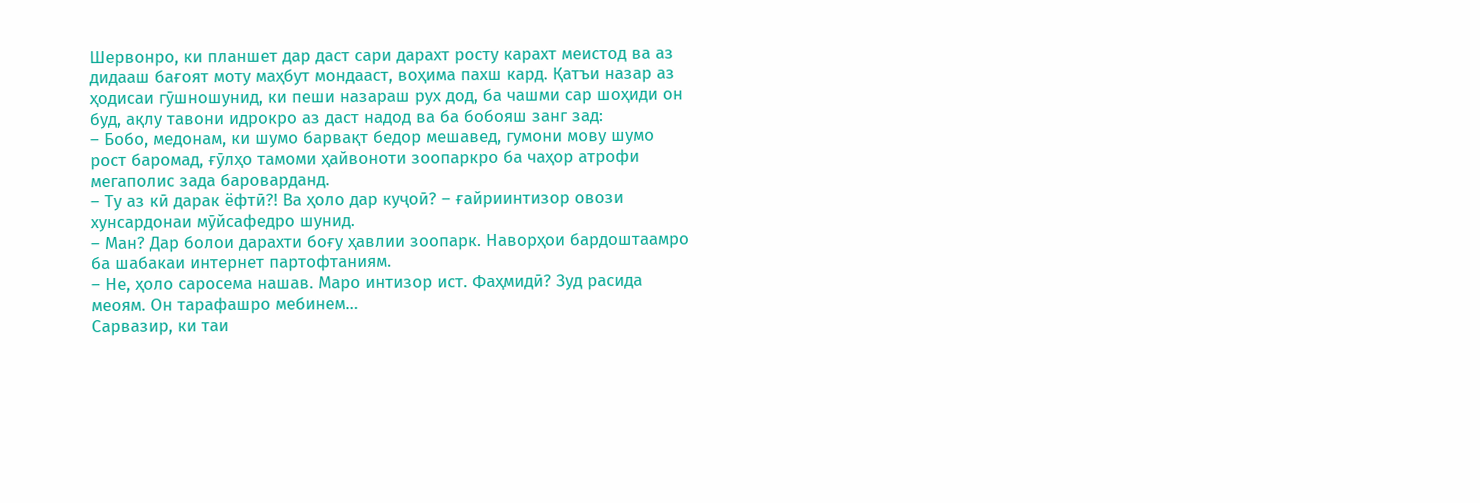Шервонро, ки планшет дар даст сари дарахт росту карахт меистод ва аз дидааш бағоят моту маҳбут мондааст, воҳима пахш кард. Қатъи назар аз ҳодисаи гӯшношунид, ки пеши назараш рух дод, ба чашми сар шоҳиди он буд, ақлу тавони идрокро аз даст надод ва ба бобояш занг зад:
– Бобо, медонам, ки шумо барвақт бедор мешавед, гумони мову шумо рост баромад, ғӯлҳо тамоми ҳайвоноти зоопаркро ба чаҳор атрофи мегаполис зада бароварданд.
– Ту аз кӣ дарак ёфтӣ?! Ва ҳоло дар куҷоӣ? – ғайриинтизор овози хунсардонаи мӯйсафедро шунид.
– Ман? Дар болои дарахти боғу ҳавлии зоопарк. Наворҳои бардоштаамро ба шабакаи интернет партофтаниям.
– Не, ҳоло саросема нашав. Маро интизор ист. Фаҳмидӣ? Зуд расида меоям. Он тарафашро мебинем…
Сарвазир, ки таи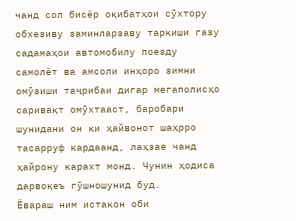чанд сол бисёр оқибатҳои сӯхтору обхезиву заминларзаву таркиши газу садамаҳои автомобилу поезду самолёт ва амсоли инҳоро зимни омӯзиши таҷрибаи дигар мегаполисҳо саривақт омӯхтааст, баробари шунидани он ки ҳайвонот шаҳрро тасарруф кардаанд, лаҳзае чанд ҳайрону карахт монд. Чунин ҳодиса дарвоқеъ гӯшношунид буд.
Ёвараш ним истакон оби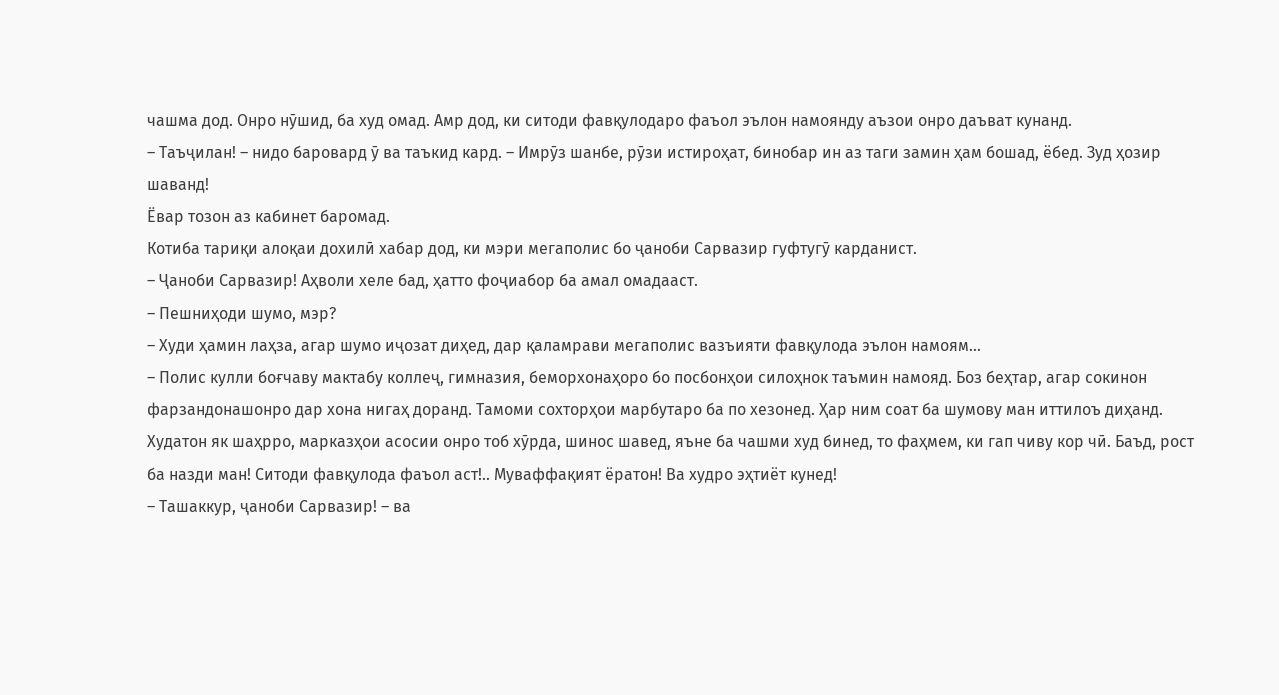чашма дод. Онро нӯшид, ба худ омад. Амр дод, ки ситоди фавқулодаро фаъол эълон намоянду аъзои онро даъват кунанд.
– Таъҷилан! – нидо баровард ӯ ва таъкид кард. – Имрӯз шанбе, рӯзи истироҳат, бинобар ин аз таги замин ҳам бошад, ёбед. Зуд ҳозир шаванд!
Ёвар тозон аз кабинет баромад.
Котиба тариқи алоқаи дохилӣ хабар дод, ки мэри мегаполис бо ҷаноби Сарвазир гуфтугӯ карданист.
– Ҷаноби Сарвазир! Аҳволи хеле бад, ҳатто фоҷиабор ба амал омадааст.
– Пешниҳоди шумо, мэр?
– Худи ҳамин лаҳза, агар шумо иҷозат диҳед, дар қаламрави мегаполис вазъияти фавқулода эълон намоям…
– Полис кулли боғчаву мактабу коллеҷ, гимназия, беморхонаҳоро бо посбонҳои силоҳнок таъмин намояд. Боз беҳтар, агар сокинон фарзандонашонро дар хона нигаҳ доранд. Тамоми сохторҳои марбутаро ба по хезонед. Ҳар ним соат ба шумову ман иттилоъ диҳанд. Худатон як шаҳрро, марказҳои асосии онро тоб хӯрда, шинос шавед, яъне ба чашми худ бинед, то фаҳмем, ки гап чиву кор чӣ. Баъд, рост ба назди ман! Ситоди фавқулода фаъол аст!.. Муваффақият ёратон! Ва худро эҳтиёт кунед!
– Ташаккур, ҷаноби Сарвазир! – ва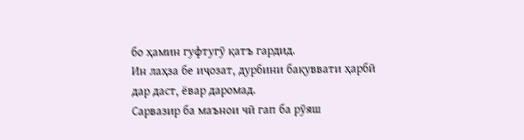бо ҳамин гуфтугӯ қатъ гардид.
Ин лаҳза бе иҷозат, дурбини бақуввати ҳарбӣ дар даст, ёвар даромад.
Сарвазир ба маънои чӣ гап ба рӯяш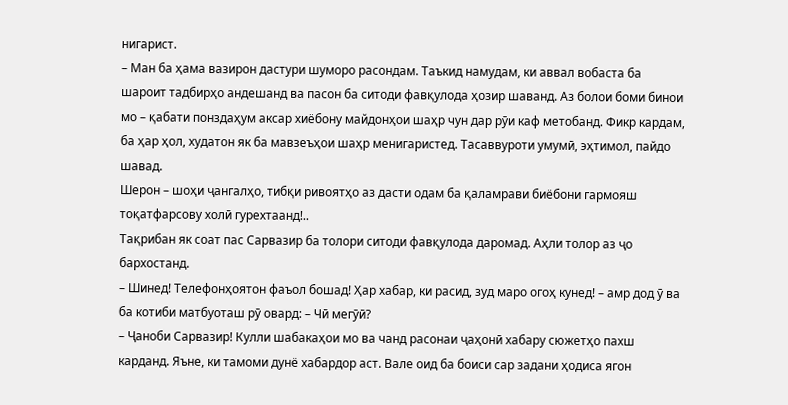нигарист.
– Ман ба ҳама вазирон дастури шуморо расондам. Таъкид намудам, ки аввал вобаста ба шароит тадбирҳо андешанд ва пасон ба ситоди фавқулода ҳозир шаванд. Аз болои боми бинои мо – қабати понздаҳум аксар хиёбону майдонҳои шаҳр чун дар рӯи каф метобанд. Фикр кардам, ба ҳар ҳол, худатон як ба мавзеъҳои шаҳр менигаристед. Тасаввуроти умумӣ, эҳтимол, пайдо шавад.
Шерон – шоҳи ҷангалҳо, тибқи ривоятҳо аз дасти одам ба қаламрави биёбони гармояш тоқатфарсову холӣ гурехтаанд!..
Тақрибан як соат пас Сарвазир ба толори ситоди фавқулода даромад. Аҳли толор аз ҷо бархостанд.
– Шинед! Телефонҳоятон фаъол бошад! Ҳар хабар, ки расид, зуд маро огоҳ кунед! – амр дод ӯ ва ба котиби матбуоташ рӯ овард: – Чӣ мегӯӣ?
– Ҷаноби Сарвазир! Кулли шабакаҳои мо ва чанд расонаи ҷаҳонӣ хабару сюжетҳо пахш карданд. Яъне, ки тамоми дунё хабардор аст. Вале оид ба боиси сар задани ҳодиса ягон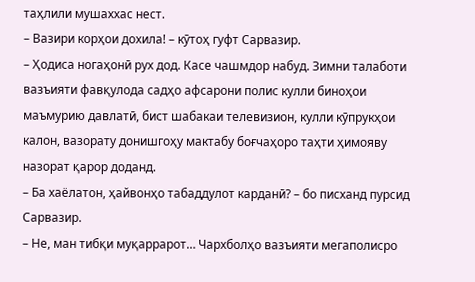таҳлили мушаххас нест.
– Вазири корҳои дохила! – кӯтоҳ гуфт Сарвазир.
– Ҳодиса ногаҳонӣ рух дод. Касе чашмдор набуд. Зимни талаботи вазъияти фавқулода садҳо афсарони полис кулли биноҳои маъмурию давлатӣ, бист шабакаи телевизион, кулли кӯпрукҳои калон, вазорату донишгоҳу мактабу боғчаҳоро таҳти ҳимояву назорат қарор доданд.
– Ба хаёлатон, ҳайвонҳо табаддулот карданӣ? – бо писханд пурсид Сарвазир.
– Не, ман тибқи муқаррарот… Чархболҳо вазъияти мегаполисро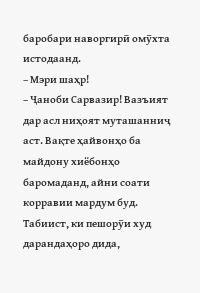баробари наворгирӣ омӯхта истодаанд.
– Мэри шаҳр!
– Ҷаноби Сарвазир! Вазъият дар асл ниҳоят муташанниҷ аст. Вақте ҳайвонҳо ба майдону хиёбонҳо баромаданд, айни соати корравии мардум буд. Табиист, ки пешорӯи худ дарандаҳоро дида,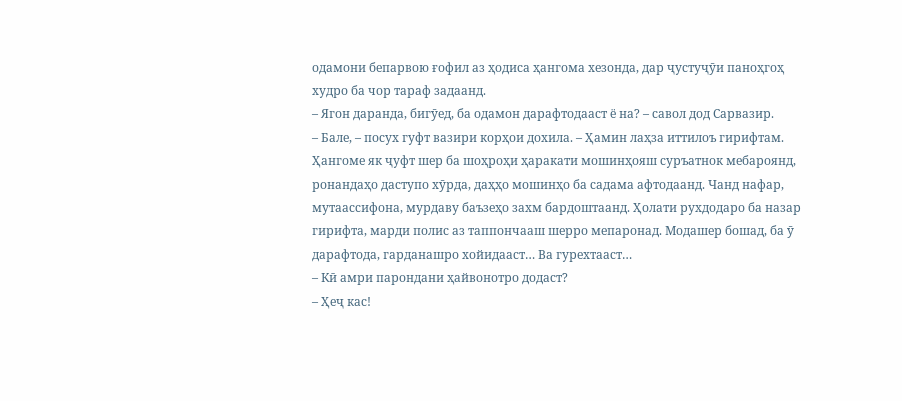одамони бепарвою ғофил аз ҳодиса ҳангома хезонда, дар ҷустуҷӯи паноҳгоҳ худро ба чор тараф задаанд.
– Ягон даранда, бигӯед, ба одамон дарафтодааст ё на? – савол дод Сарвазир.
– Бале, – посух гуфт вазири корҳои дохила. – Ҳамин лаҳза иттилоъ гирифтам. Ҳангоме як ҷуфт шер ба шоҳроҳи ҳаракати мошинҳояш суръатнок мебароянд, ронандаҳо даступо хӯрда, даҳҳо мошинҳо ба садама афтодаанд. Чанд нафар, мутаассифона, мурдаву баъзеҳо захм бардоштаанд. Ҳолати рухдодаро ба назар гирифта, марди полис аз таппончааш шерро мепаронад. Модашер бошад, ба ӯ дарафтода, гарданашро хойидааст… Ва гурехтааст…
– Кӣ амри парондани ҳайвонотро додаст?
– Ҳеҷ кас!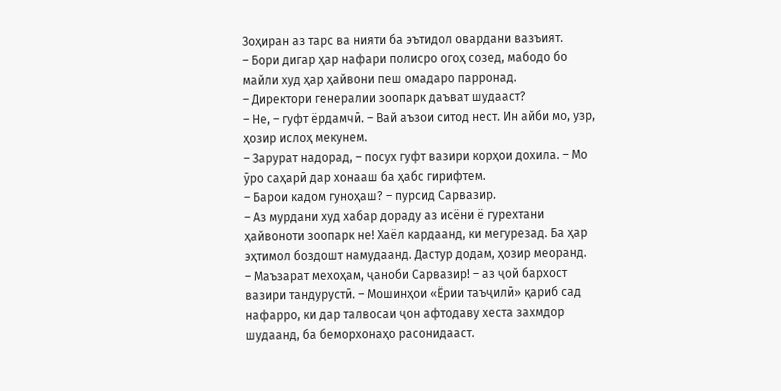Зоҳиран аз тарс ва нияти ба эътидол овардани вазъият.
– Бори дигар ҳар нафари полисро огоҳ созед, мабодо бо майли худ ҳар ҳайвони пеш омадаро парронад.
– Директори генералии зоопарк даъват шудааст?
– Не, – гуфт ёрдамчӣ. – Вай аъзои ситод нест. Ин айби мо, узр, ҳозир ислоҳ мекунем.
– Зарурат надорад, – посух гуфт вазири корҳои дохила. – Мо ӯро саҳарӣ дар хонааш ба ҳабс гирифтем.
– Барои кадом гуноҳаш? – пурсид Сарвазир.
– Аз мурдани худ хабар дораду аз исёни ё гурехтани ҳайвоноти зоопарк не! Хаёл кардаанд, ки мегурезад. Ба ҳар эҳтимол боздошт намудаанд. Дастур додам, ҳозир меоранд.
– Маъзарат мехоҳам, ҷаноби Сарвазир! – аз ҷой бархост вазири тандурустӣ. – Мошинҳои «Ёрии таъҷилӣ» қариб сад нафарро, ки дар талвосаи ҷон афтодаву хеста захмдор шудаанд, ба беморхонаҳо расонидааст.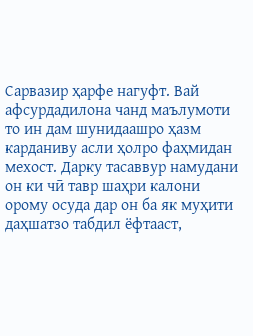Сарвазир ҳарфе нагуфт. Вай афсурдадилона чанд маълумоти то ин дам шунидаашро ҳазм карданиву асли ҳолро фаҳмидан мехост. Дарку тасаввур намудани он ки чӣ тавр шаҳри калони орому осуда дар он ба як муҳити даҳшатзо табдил ёфтааст,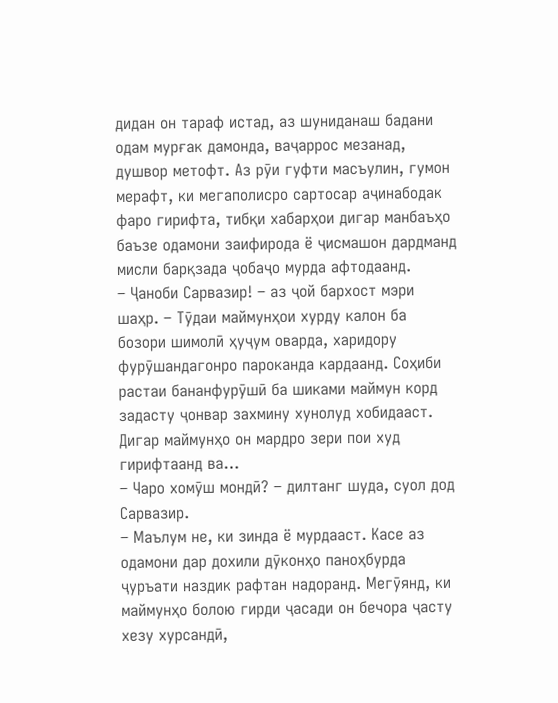дидан он тараф истад, аз шуниданаш бадани одам мурғак дамонда, ваҷаррос мезанад, душвор метофт. Аз рӯи гуфти масъулин, гумон мерафт, ки мегаполисро сартосар аҷинабодак фаро гирифта, тибқи хабарҳои дигар манбаъҳо баъзе одамони заифирода ё ҷисмашон дардманд мисли барқзада ҷобаҷо мурда афтодаанд.
– Ҷаноби Сарвазир! – аз ҷой бархост мэри шаҳр. – Тӯдаи маймунҳои хурду калон ба бозори шимолӣ ҳуҷум оварда, харидору фурӯшандагонро пароканда кардаанд. Соҳиби растаи бананфурӯшӣ ба шиками маймун корд задасту ҷонвар захмину хунолуд хобидааст. Дигар маймунҳо он мардро зери пои худ гирифтаанд ва…
– Чаро хомӯш мондӣ? – дилтанг шуда, суол дод Сарвазир.
– Маълум не, ки зинда ё мурдааст. Касе аз одамони дар дохили дӯконҳо паноҳбурда ҷуръати наздик рафтан надоранд. Мегӯянд, ки маймунҳо болою гирди ҷасади он бечора ҷасту хезу хурсандӣ,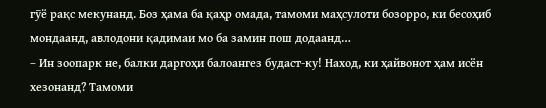гӯё рақс мекунанд. Боз ҳама ба қаҳр омада, тамоми маҳсулоти бозорро, ки бесоҳиб мондаанд, авлодони қадимаи мо ба замин пош додаанд…
– Ин зоопарк не, балки даргоҳи балоангез будаст-ку! Наход, ки ҳайвонот ҳам исён хезонанд? Тамоми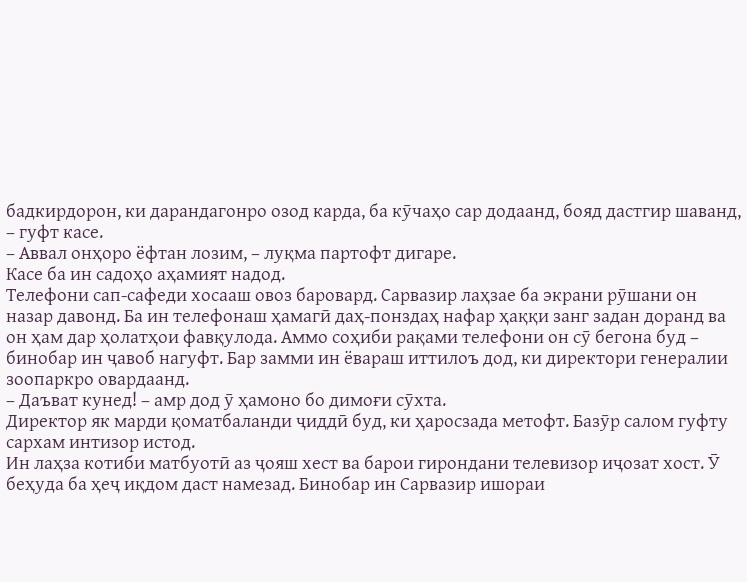бадкирдорон, ки дарандагонро озод карда, ба кӯчаҳо сар додаанд, бояд дастгир шаванд, – гуфт касе.
– Аввал онҳоро ёфтан лозим, – луқма партофт дигаре.
Касе ба ин садоҳо аҳамият надод.
Телефони сап-сафеди хосааш овоз баровард. Сарвазир лаҳзае ба экрани рӯшани он назар давонд. Ба ин телефонаш ҳамагӣ даҳ-понздаҳ нафар ҳаққи занг задан доранд ва он ҳам дар ҳолатҳои фавқулода. Аммо соҳиби рақами телефони он сӯ бегона буд – бинобар ин ҷавоб нагуфт. Бар замми ин ёвараш иттилоъ дод, ки директори генералии зоопаркро овардаанд.
– Даъват кунед! – амр дод ӯ ҳамоно бо димоғи сӯхта.
Директор як марди қоматбаланди ҷиддӣ буд, ки ҳаросзада метофт. Базӯр салом гуфту сархам интизор истод.
Ин лаҳза котиби матбуотӣ аз ҷояш хест ва барои гирондани телевизор иҷозат хост. Ӯ беҳуда ба ҳеҷ иқдом даст намезад. Бинобар ин Сарвазир ишораи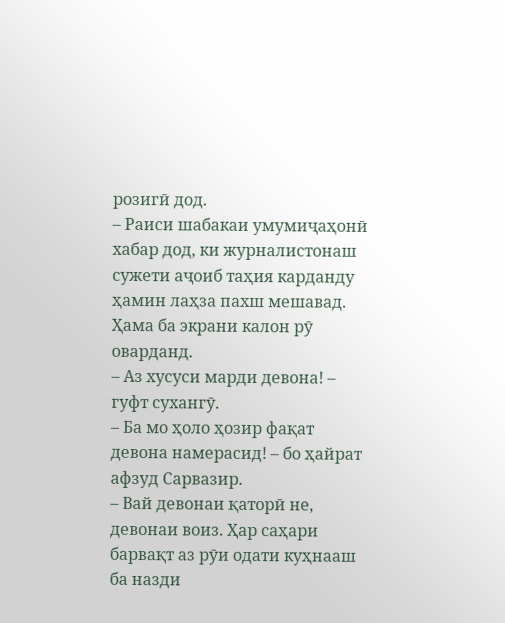розигӣ дод.
– Раиси шабакаи умумиҷаҳонӣ хабар дод, ки журналистонаш сужети аҷоиб таҳия карданду ҳамин лаҳза пахш мешавад.
Ҳама ба экрани калон рӯ оварданд.
– Аз хусуси марди девона! – гуфт сухангӯ.
– Ба мо ҳоло ҳозир фақат девона намерасид! – бо ҳайрат афзуд Сарвазир.
– Вай девонаи қаторӣ не, девонаи воиз. Ҳар саҳари барвақт аз рӯи одати куҳнааш ба назди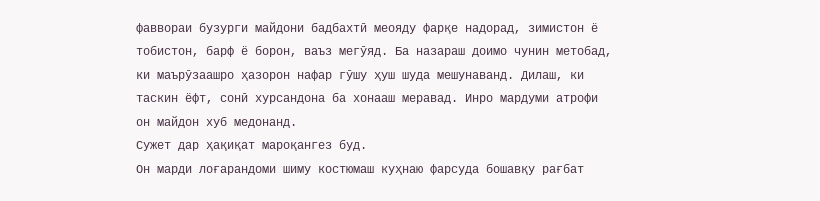фаввораи бузурги майдони бадбахтӣ меояду фарқе надорад, зимистон ё тобистон, барф ё борон, ваъз мегӯяд. Ба назараш доимо чунин метобад, ки маърӯзаашро ҳазорон нафар гӯшу ҳуш шуда мешунаванд. Дилаш, ки таскин ёфт, сонӣ хурсандона ба хонааш меравад. Инро мардуми атрофи он майдон хуб медонанд.
Сужет дар ҳақиқат мароқангез буд.
Он марди лоғарандоми шиму костюмаш куҳнаю фарсуда бошавқу рағбат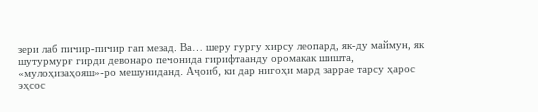зери лаб пичир-пичир гап мезад. Ва… шеру гургу хирсу леопард, як-ду маймун, як шутурмурғ гирди девонаро печонида гирифтаанду оромакак шишта, «мулоҳизаҳояш»-ро мешуниданд. Аҷоиб, ки дар нигоҳи мард заррае тарсу ҳарос эҳсос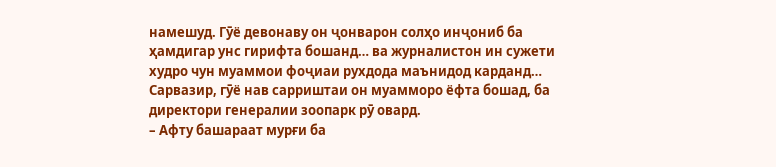намешуд. Гӯё девонаву он ҷонварон солҳо инҷониб ба ҳамдигар унс гирифта бошанд… ва журналистон ин сужети худро чун муаммои фоҷиаи рухдода маънидод карданд…
Сарвазир, гӯё нав сарриштаи он муамморо ёфта бошад, ба директори генералии зоопарк рӯ овард.
– Афту башараат мурғи ба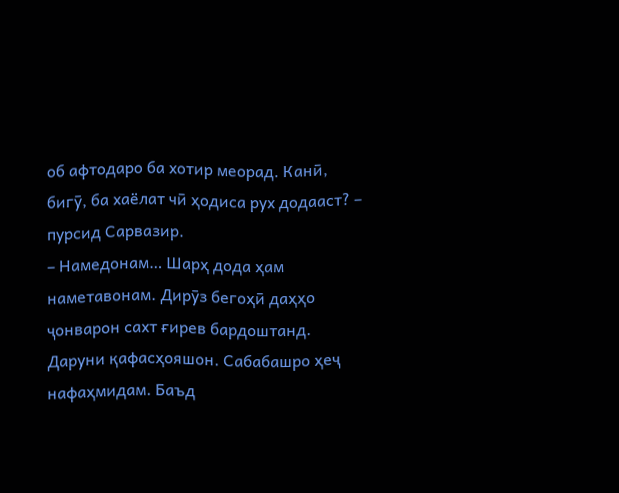об афтодаро ба хотир меорад. Канӣ, бигӯ, ба хаёлат чӣ ҳодиса рух додааст? – пурсид Сарвазир.
– Намедонам… Шарҳ дода ҳам наметавонам. Дирӯз бегоҳӣ даҳҳо ҷонварон сахт ғирев бардоштанд. Даруни қафасҳояшон. Сабабашро ҳеҷ нафаҳмидам. Баъд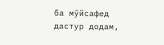ба мӯйсафед дастур додам,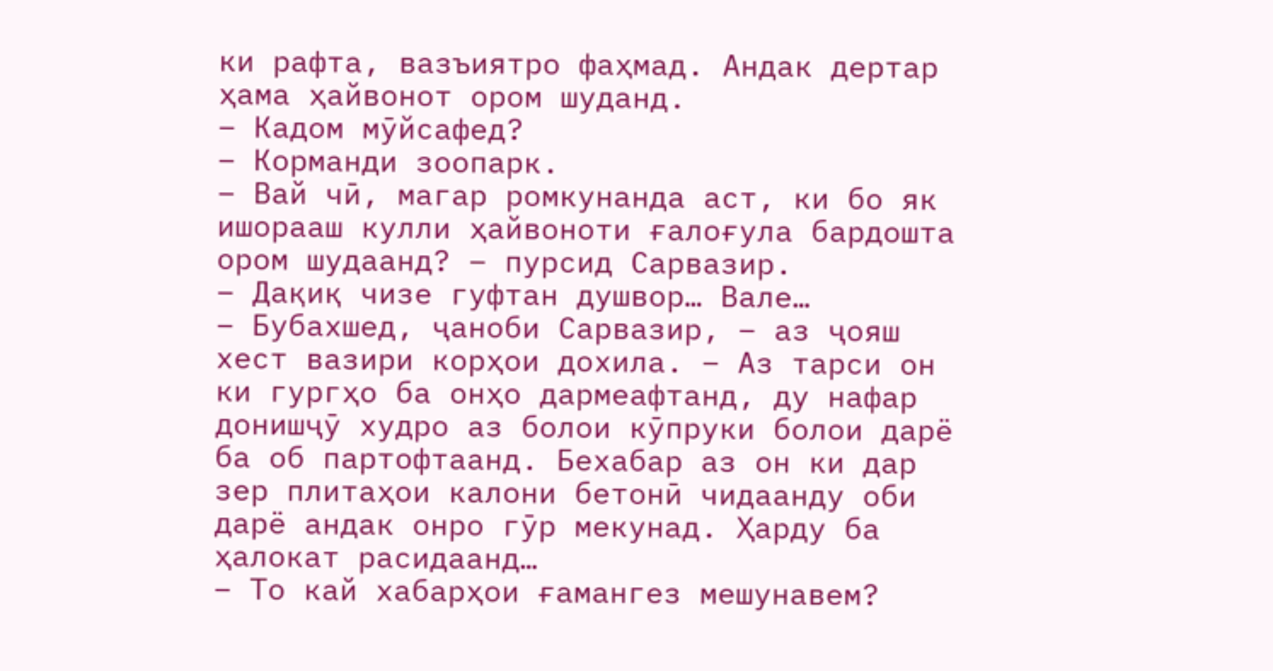ки рафта, вазъиятро фаҳмад. Андак дертар ҳама ҳайвонот ором шуданд.
– Кадом мӯйсафед?
– Корманди зоопарк.
– Вай чӣ, магар ромкунанда аст, ки бо як ишорааш кулли ҳайвоноти ғалоғула бардошта ором шудаанд? – пурсид Сарвазир.
– Дақиқ чизе гуфтан душвор… Вале…
– Бубахшед, ҷаноби Сарвазир, – аз ҷояш хест вазири корҳои дохила. – Аз тарси он ки гургҳо ба онҳо дармеафтанд, ду нафар донишҷӯ худро аз болои кӯпруки болои дарё ба об партофтаанд. Бехабар аз он ки дар зер плитаҳои калони бетонӣ чидаанду оби дарё андак онро гӯр мекунад. Ҳарду ба ҳалокат расидаанд…
– То кай хабарҳои ғамангез мешунавем?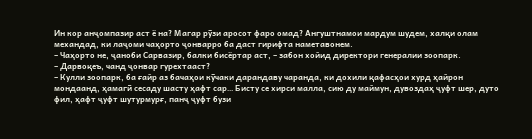Ин кор анҷомпазир аст ё на? Магар рӯзи аросот фаро омад? Ангуштнамои мардум шудем, халқи олам механдад, ки лаҷоми чаҳорто ҷонварро ба даст гирифта наметавонем.
– Чаҳорто не, ҷаноби Сарвазир, балки бисёртар аст, – забон хойид директори генералии зоопарк.
– Дарвоқеъ, чанд ҷонвар гурехтааст?
– Кулли зоопарк, ба ғайр аз бачаҳои кӯчаки дарандаву чаранда, ки дохили қафасҳои хурд ҳайрон мондаанд, ҳамагӣ сесаду шасту ҳафт сар… Бисту се хирси малла, сию ду маймун, дувоздаҳ ҷуфт шер, дуто фил, ҳафт ҷуфт шутурмурғ, панҷ ҷуфт бузи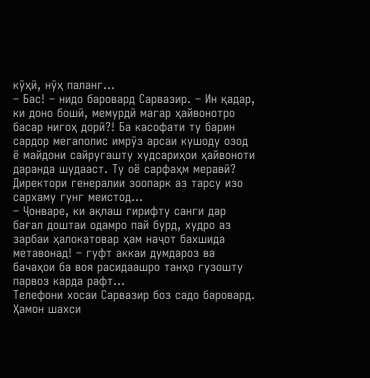кӯҳӣ, нӯҳ паланг…
– Бас! – нидо баровард Сарвазир. – Ин қадар, ки доно бошӣ, мемурдӣ магар ҳайвонотро басар нигоҳ дорӣ?! Ба касофати ту барин сардор мегаполис имрӯз арсаи кушоду озод ё майдони сайругашту худсариҳои ҳайвоноти даранда шудааст. Ту оё сарфаҳм меравӣ?
Директори генералии зоопарк аз тарсу изо сархаму гунг меистод…
– Ҷонваре, ки ақлаш гирифту санги дар бағал доштаи одамро пай бурд, худро аз зарбаи ҳалокатовар ҳам наҷот бахшида метавонад! – гуфт аккаи думдароз ва бачаҳои ба воя расидаашро танҳо гузошту парвоз карда рафт…
Телефони хосаи Сарвазир боз садо баровард. Ҳамон шахси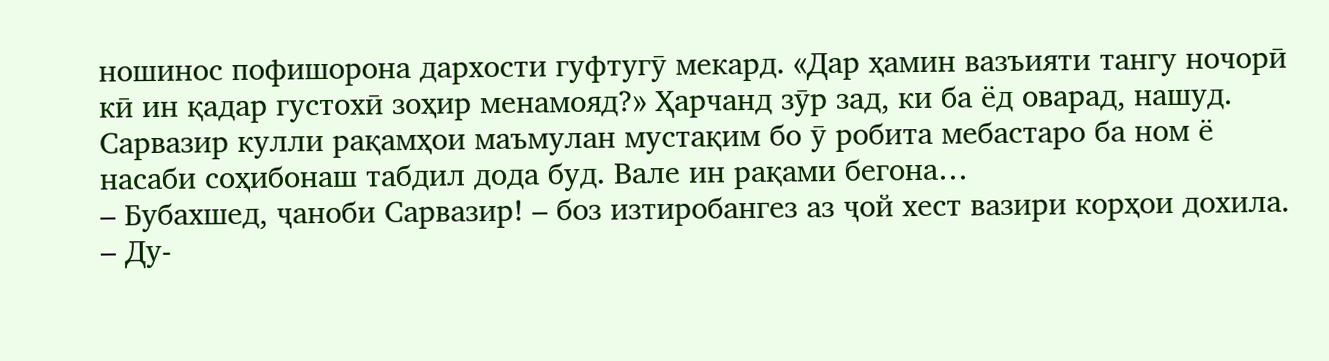ношинос пофишорона дархости гуфтугӯ мекард. «Дар ҳамин вазъияти тангу ночорӣ кӣ ин қадар густохӣ зоҳир менамояд?» Ҳарчанд зӯр зад, ки ба ёд оварад, нашуд. Сарвазир кулли рақамҳои маъмулан мустақим бо ӯ робита мебастаро ба ном ё насаби соҳибонаш табдил дода буд. Вале ин рақами бегона…
– Бубахшед, ҷаноби Сарвазир! – боз изтиробангез аз ҷой хест вазири корҳои дохила. – Ду-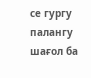се гургу палангу шағол ба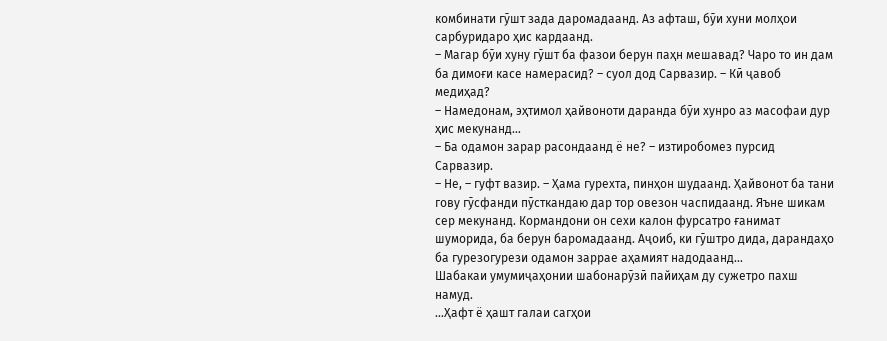комбинати гӯшт зада даромадаанд. Аз афташ, бӯи хуни молҳои сарбуридаро ҳис кардаанд.
– Магар бӯи хуну гӯшт ба фазои берун паҳн мешавад? Чаро то ин дам ба димоғи касе намерасид? – суол дод Сарвазир. – Кӣ ҷавоб медиҳад?
– Намедонам, эҳтимол ҳайвоноти даранда бӯи хунро аз масофаи дур ҳис мекунанд…
– Ба одамон зарар расондаанд ё не? – изтиробомез пурсид Сарвазир.
– Не, – гуфт вазир. – Ҳама гурехта, пинҳон шудаанд. Ҳайвонот ба тани гову гӯсфанди пӯсткандаю дар тор овезон часпидаанд. Яъне шикам сер мекунанд. Кормандони он сехи калон фурсатро ғанимат шуморида, ба берун баромадаанд. Аҷоиб, ки гӯштро дида, дарандаҳо ба гурезогурези одамон заррае аҳамият надодаанд…
Шабакаи умумиҷаҳонии шабонарӯзӣ пайиҳам ду сужетро пахш намуд.
…Ҳафт ё ҳашт галаи сагҳои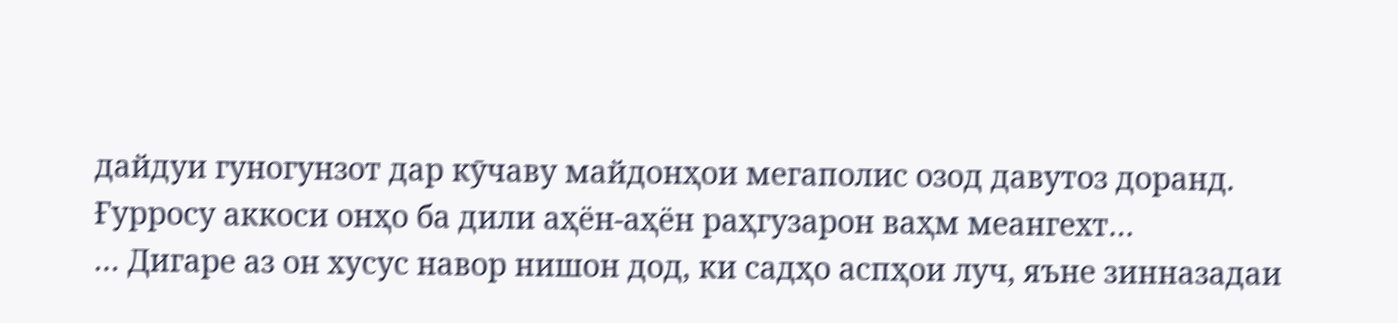дайдуи гуногунзот дар кӯчаву майдонҳои мегаполис озод давутоз доранд. Ғурросу аккоси онҳо ба дили аҳён-аҳён раҳгузарон ваҳм меангехт…
… Дигаре аз он хусус навор нишон дод, ки садҳо аспҳои луч, яъне зинназадаи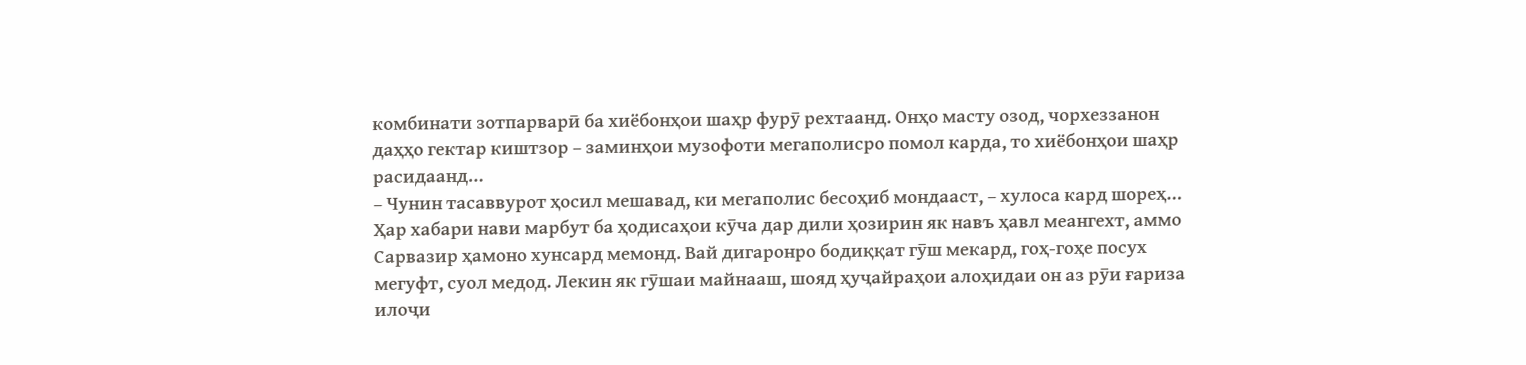комбинати зотпарварӣ ба хиёбонҳои шаҳр фурӯ рехтаанд. Онҳо масту озод, чорхеззанон даҳҳо гектар киштзор – заминҳои музофоти мегаполисро помол карда, то хиёбонҳои шаҳр расидаанд…
– Чунин тасаввурот ҳосил мешавад, ки мегаполис бесоҳиб мондааст, – хулоса кард шореҳ…
Ҳар хабари нави марбут ба ҳодисаҳои кӯча дар дили ҳозирин як навъ ҳавл меангехт, аммо Сарвазир ҳамоно хунсард мемонд. Вай дигаронро бодиққат гӯш мекард, гоҳ-гоҳе посух мегуфт, суол медод. Лекин як гӯшаи майнааш, шояд ҳуҷайраҳои алоҳидаи он аз рӯи ғариза илоҷи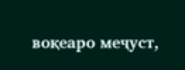воқеаро меҷуст,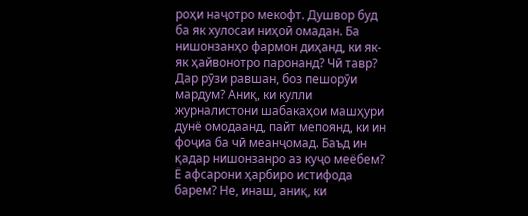роҳи наҷотро мекофт. Душвор буд ба як хулосаи ниҳоӣ омадан. Ба нишонзанҳо фармон диҳанд, ки як-як ҳайвонотро паронанд? Чӣ тавр? Дар рӯзи равшан, боз пешорӯи мардум? Аниқ, ки кулли журналистони шабакаҳои машҳури дунё омодаанд, пайт мепоянд, ки ин фоҷиа ба чӣ меанҷомад. Баъд ин қадар нишонзанро аз куҷо меёбем? Ё афсарони ҳарбиро истифода барем? Не, инаш, аниқ, ки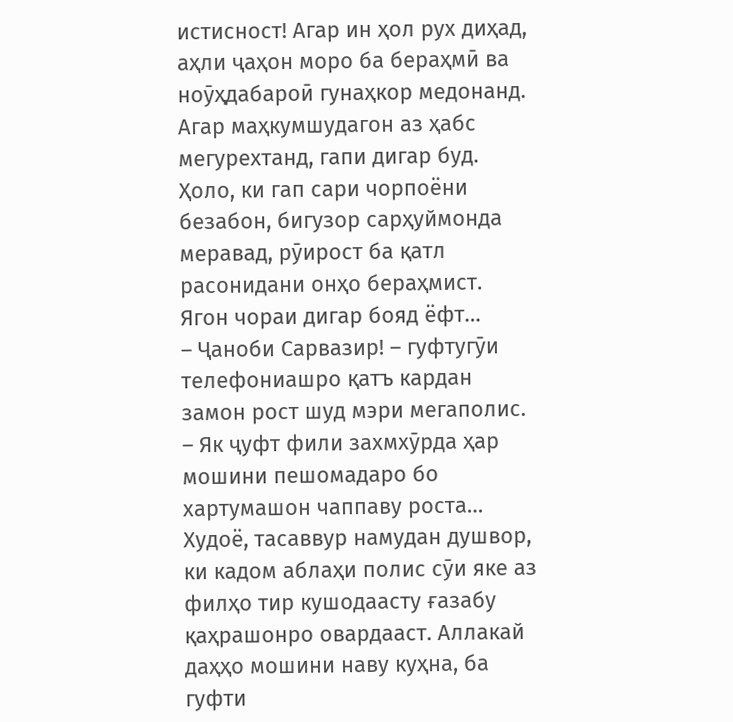истисност! Агар ин ҳол рух диҳад, аҳли ҷаҳон моро ба бераҳмӣ ва ноӯҳдабароӣ гунаҳкор медонанд. Агар маҳкумшудагон аз ҳабс мегурехтанд, гапи дигар буд. Ҳоло, ки гап сари чорпоёни безабон, бигузор сарҳуймонда меравад, рӯирост ба қатл расонидани онҳо бераҳмист. Ягон чораи дигар бояд ёфт…
– Ҷаноби Сарвазир! – гуфтугӯи телефониашро қатъ кардан замон рост шуд мэри мегаполис. – Як ҷуфт фили захмхӯрда ҳар мошини пешомадаро бо хартумашон чаппаву роста… Худоё, тасаввур намудан душвор, ки кадом аблаҳи полис сӯи яке аз филҳо тир кушодаасту ғазабу қаҳрашонро овардааст. Аллакай даҳҳо мошини наву куҳна, ба гуфти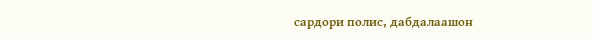сардори полис, дабдалаашон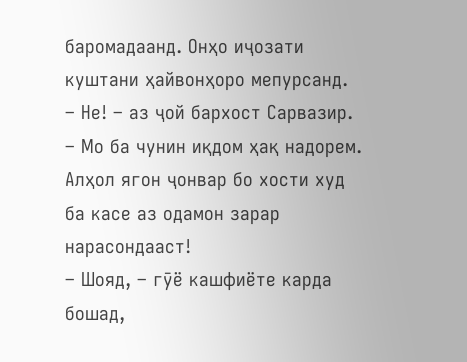баромадаанд. Онҳо иҷозати куштани ҳайвонҳоро мепурсанд.
– Не! – аз ҷой бархост Сарвазир. – Мо ба чунин иқдом ҳақ надорем. Алҳол ягон ҷонвар бо хости худ ба касе аз одамон зарар нарасондааст!
– Шояд, – гӯё кашфиёте карда бошад,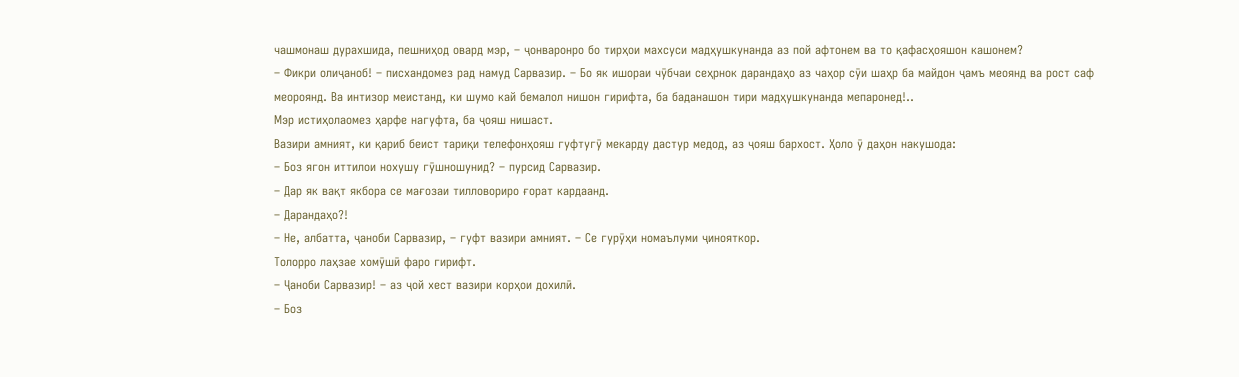чашмонаш дурахшида, пешниҳод овард мэр, – ҷонваронро бо тирҳои махсуси мадҳушкунанда аз пой афтонем ва то қафасҳояшон кашонем?
– Фикри олиҷаноб! – писхандомез рад намуд Сарвазир. – Бо як ишораи чӯбчаи сеҳрнок дарандаҳо аз чаҳор сӯи шаҳр ба майдон ҷамъ меоянд ва рост саф меороянд. Ва интизор меистанд, ки шумо кай бемалол нишон гирифта, ба баданашон тири мадҳушкунанда мепаронед!..
Мэр истиҳолаомез ҳарфе нагуфта, ба ҷояш нишаст.
Вазири амният, ки қариб беист тариқи телефонҳояш гуфтугӯ мекарду дастур медод, аз ҷояш бархост. Ҳоло ӯ даҳон накушода:
– Боз ягон иттилои нохушу гӯшношунид? – пурсид Сарвазир.
– Дар як вақт якбора се мағозаи тилловориро ғорат кардаанд.
– Дарандаҳо?!
– Не, албатта, ҷаноби Сарвазир, – гуфт вазири амният. – Се гурӯҳи номаълуми ҷинояткор.
Толорро лаҳзае хомӯшӣ фаро гирифт.
– Ҷаноби Сарвазир! – аз ҷой хест вазири корҳои дохилӣ.
– Боз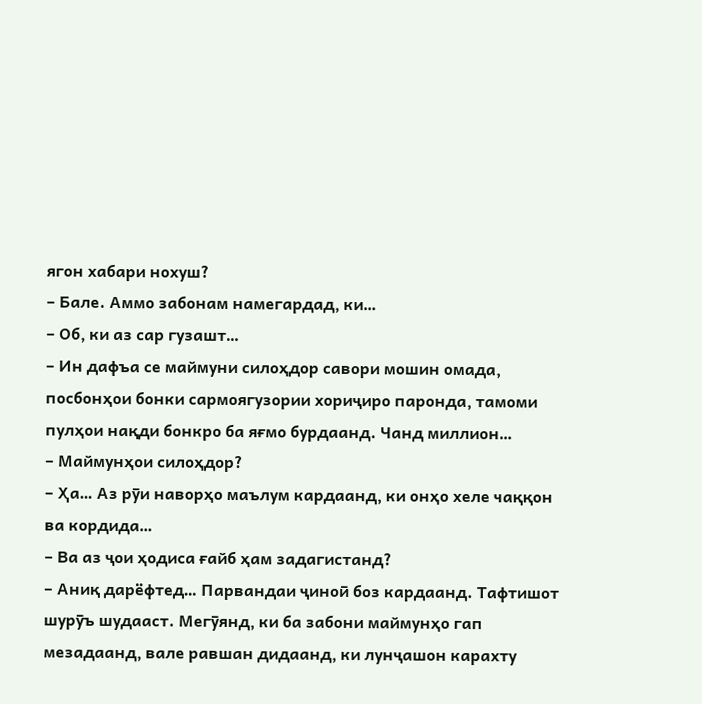ягон хабари нохуш?
– Бале. Аммо забонам намегардад, ки…
– Об, ки аз сар гузашт…
– Ин дафъа се маймуни силоҳдор савори мошин омада, посбонҳои бонки сармоягузории хориҷиро паронда, тамоми пулҳои нақди бонкро ба яғмо бурдаанд. Чанд миллион…
– Маймунҳои силоҳдор?
– Ҳа… Аз рӯи наворҳо маълум кардаанд, ки онҳо хеле чаққон ва кордида…
– Ва аз ҷои ҳодиса ғайб ҳам задагистанд?
– Аниқ дарёфтед… Парвандаи ҷиноӣ боз кардаанд. Тафтишот шурӯъ шудааст. Мегӯянд, ки ба забони маймунҳо гап мезадаанд, вале равшан дидаанд, ки лунҷашон карахту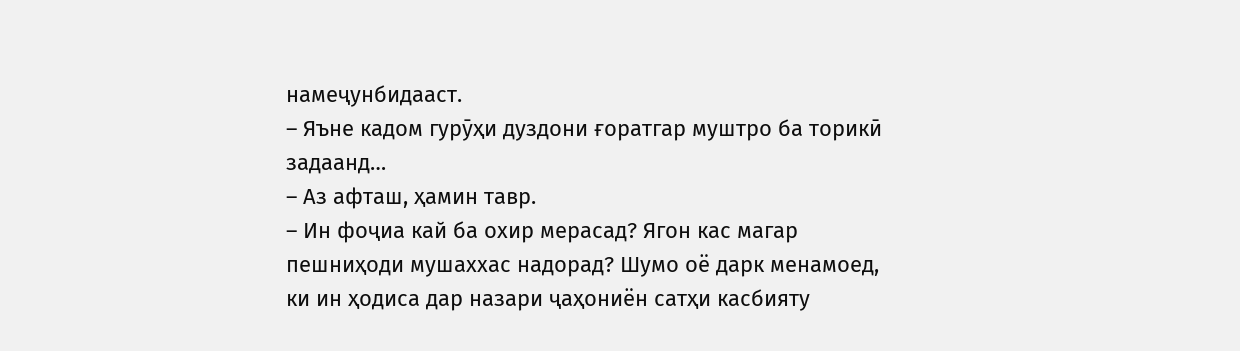намеҷунбидааст.
– Яъне кадом гурӯҳи дуздони ғоратгар муштро ба торикӣ задаанд…
– Аз афташ, ҳамин тавр.
– Ин фоҷиа кай ба охир мерасад? Ягон кас магар пешниҳоди мушаххас надорад? Шумо оё дарк менамоед, ки ин ҳодиса дар назари ҷаҳониён сатҳи касбияту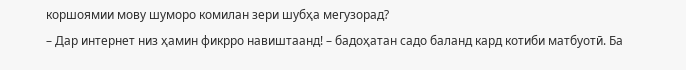коршоямии мову шуморо комилан зери шубҳа мегузорад?
– Дар интернет низ ҳамин фикрро навиштаанд! – бадоҳатан садо баланд кард котиби матбуотӣ. Ба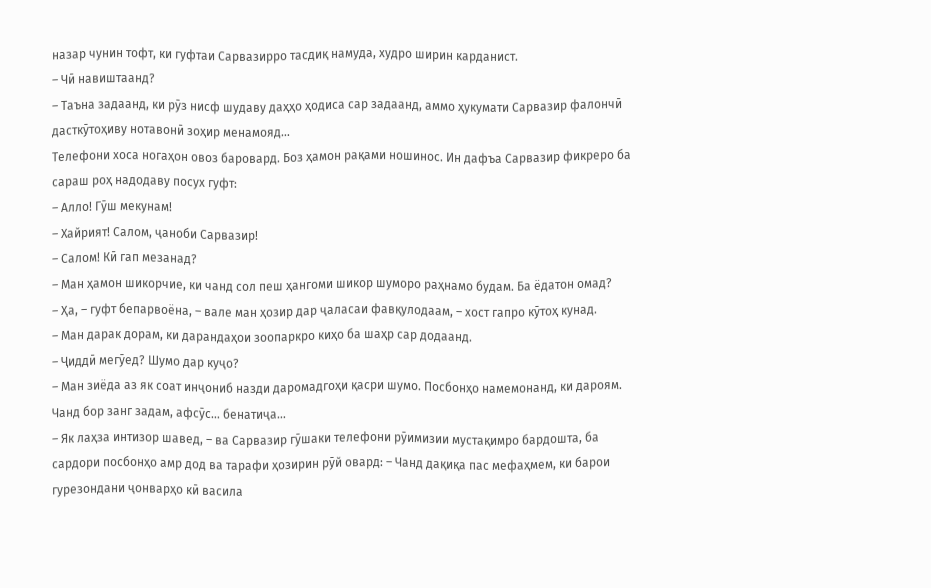назар чунин тофт, ки гуфтаи Сарвазирро тасдиқ намуда, худро ширин карданист.
– Чӣ навиштаанд?
– Таъна задаанд, ки рӯз нисф шудаву даҳҳо ҳодиса сар задаанд, аммо ҳукумати Сарвазир фалончӣ дасткӯтоҳиву нотавонӣ зоҳир менамояд…
Телефони хоса ногаҳон овоз баровард. Боз ҳамон рақами ношинос. Ин дафъа Сарвазир фикреро ба сараш роҳ надодаву посух гуфт:
– Алло! Гӯш мекунам!
– Хайрият! Салом, ҷаноби Сарвазир!
– Салом! Кӣ гап мезанад?
– Ман ҳамон шикорчие, ки чанд сол пеш ҳангоми шикор шуморо раҳнамо будам. Ба ёдатон омад?
– Ҳа, – гуфт бепарвоёна, – вале ман ҳозир дар ҷаласаи фавқулодаам, – хост гапро кӯтоҳ кунад.
– Ман дарак дорам, ки дарандаҳои зоопаркро киҳо ба шаҳр сар додаанд.
– Ҷиддӣ мегӯед? Шумо дар куҷо?
– Ман зиёда аз як соат инҷониб назди даромадгоҳи қасри шумо. Посбонҳо намемонанд, ки дароям. Чанд бор занг задам, афсӯс… бенатиҷа…
– Як лаҳза интизор шавед, – ва Сарвазир гӯшаки телефони рӯимизии мустақимро бардошта, ба сардори посбонҳо амр дод ва тарафи ҳозирин рӯй овард: – Чанд дақиқа пас мефаҳмем, ки барои гурезондани ҷонварҳо кӣ васила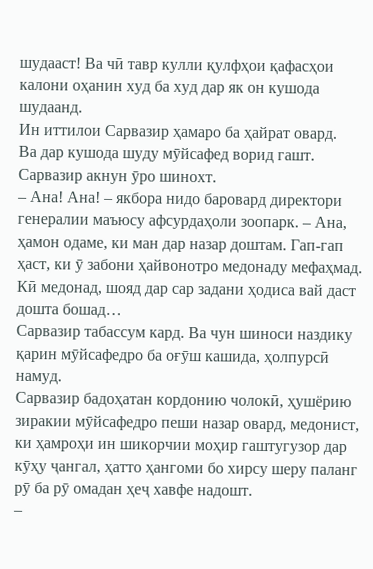шудааст! Ва чӣ тавр кулли қулфҳои қафасҳои калони оҳанин худ ба худ дар як он кушода шудаанд.
Ин иттилои Сарвазир ҳамаро ба ҳайрат овард.
Ва дар кушода шуду мӯйсафед ворид гашт.
Сарвазир акнун ӯро шинохт.
– Ана! Ана! – якбора нидо баровард директори генералии маъюсу афсурдаҳоли зоопарк. – Ана, ҳамон одаме, ки ман дар назар доштам. Гап-гап ҳаст, ки ӯ забони ҳайвонотро медонаду мефаҳмад. Кӣ медонад, шояд дар сар задани ҳодиса вай даст дошта бошад…
Сарвазир табассум кард. Ва чун шиноси наздику қарин мӯйсафедро ба оғӯш кашида, ҳолпурсӣ намуд.
Сарвазир бадоҳатан кордонию чолокӣ, ҳушёрию зиракии мӯйсафедро пеши назар овард, медонист, ки ҳамроҳи ин шикорчии моҳир гаштугузор дар кӯҳу ҷангал, ҳатто ҳангоми бо хирсу шеру паланг рӯ ба рӯ омадан ҳеҷ хавфе надошт.
–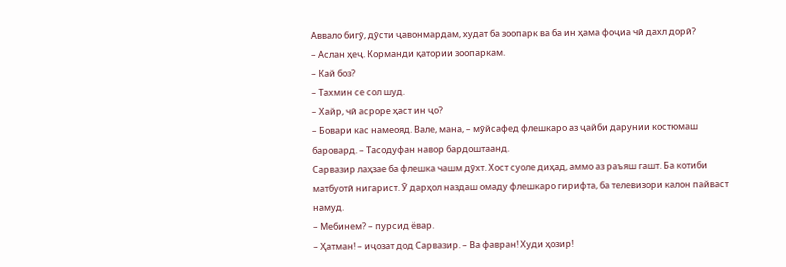Аввало бигӯ, дӯсти ҷавонмардам, худат ба зоопарк ва ба ин ҳама фоҷиа чӣ дахл дорӣ?
– Аслан ҳеҷ. Корманди қатории зоопаркам.
– Кай боз?
– Тахмин се сол шуд.
– Хайр, чӣ асроре ҳаст ин ҷо?
– Бовари кас намеояд. Вале, мана, – мӯйсафед флешкаро аз ҷайби дарунии костюмаш баровард. – Тасодуфан навор бардоштаанд.
Сарвазир лаҳзае ба флешка чашм дӯхт. Хост суоле диҳад, аммо аз раъяш гашт. Ба котиби матбуотӣ нигарист. Ӯ дарҳол наздаш омаду флешкаро гирифта, ба телевизори калон пайваст намуд.
– Мебинем? – пурсид ёвар.
– Ҳатман! – иҷозат дод Сарвазир. – Ва фавран! Худи ҳозир!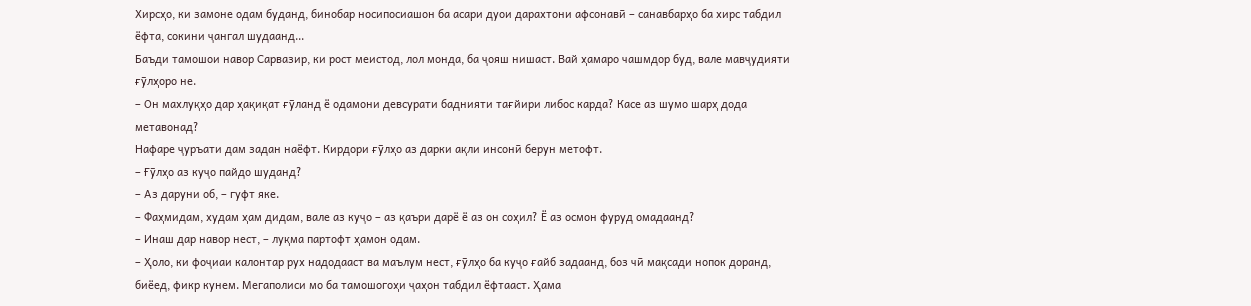Хирсҳо, ки замоне одам буданд, бинобар носипосиашон ба асари дуои дарахтони афсонавӣ – санавбарҳо ба хирс табдил ёфта, сокини ҷангал шудаанд...
Баъди тамошои навор Сарвазир, ки рост меистод, лол монда, ба ҷояш нишаст. Вай ҳамаро чашмдор буд, вале мавҷудияти ғӯлҳоро не.
– Он махлуқҳо дар ҳақиқат ғӯланд ё одамони девсурати баднияти тағйири либос карда? Касе аз шумо шарҳ дода метавонад?
Нафаре ҷуръати дам задан наёфт. Кирдори ғӯлҳо аз дарки ақли инсонӣ берун метофт.
– Ғӯлҳо аз куҷо пайдо шуданд?
– Аз даруни об, – гуфт яке.
– Фаҳмидам, худам ҳам дидам, вале аз куҷо – аз қаъри дарё ё аз он соҳил? Ё аз осмон фуруд омадаанд?
– Инаш дар навор нест, – луқма партофт ҳамон одам.
– Ҳоло, ки фоҷиаи калонтар рух надодааст ва маълум нест, ғӯлҳо ба куҷо ғайб задаанд, боз чӣ мақсади нопок доранд, биёед, фикр кунем. Мегаполиси мо ба тамошогоҳи ҷаҳон табдил ёфтааст. Ҳама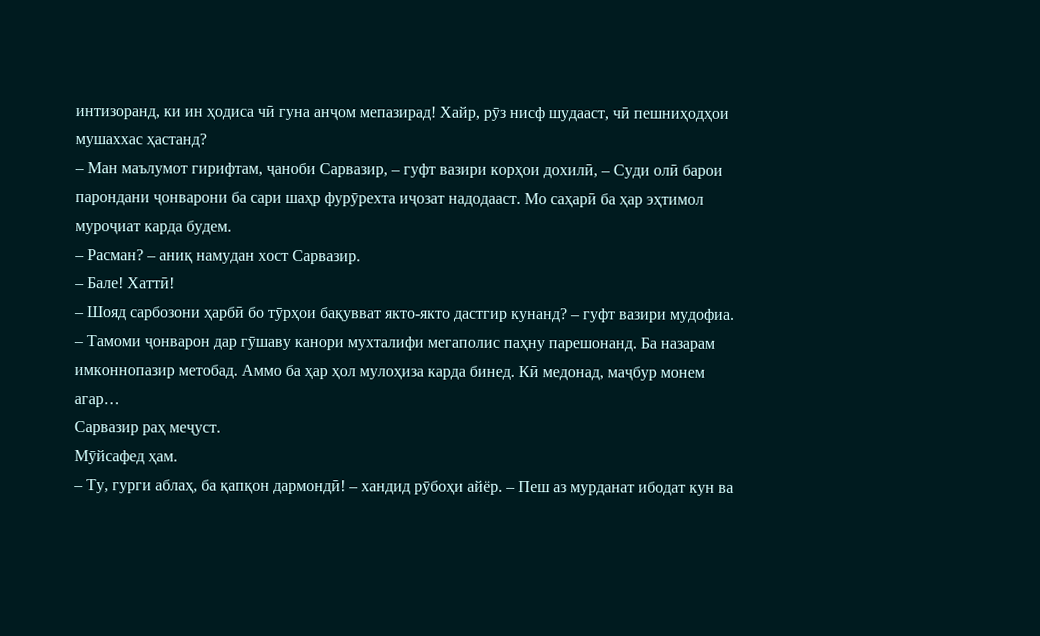интизоранд, ки ин ҳодиса чӣ гуна анҷом мепазирад! Хайр, рӯз нисф шудааст, чӣ пешниҳодҳои мушаххас ҳастанд?
– Ман маълумот гирифтам, ҷаноби Сарвазир, – гуфт вазири корҳои дохилӣ, – Суди олӣ барои парондани ҷонварони ба сари шаҳр фурӯрехта иҷозат надодааст. Мо саҳарӣ ба ҳар эҳтимол муроҷиат карда будем.
– Расман? – аниқ намудан хост Сарвазир.
– Бале! Хаттӣ!
– Шояд сарбозони ҳарбӣ бо тӯрҳои бақувват якто-якто дастгир кунанд? – гуфт вазири мудофиа.
– Тамоми ҷонварон дар гӯшаву канори мухталифи мегаполис паҳну парешонанд. Ба назарам имконнопазир метобад. Аммо ба ҳар ҳол мулоҳиза карда бинед. Кӣ медонад, маҷбур монем агар…
Сарвазир раҳ меҷуст.
Мӯйсафед ҳам.
– Ту, гурги аблаҳ, ба қапқон дармондӣ! – хандид рӯбоҳи айёр. – Пеш аз мурданат ибодат кун ва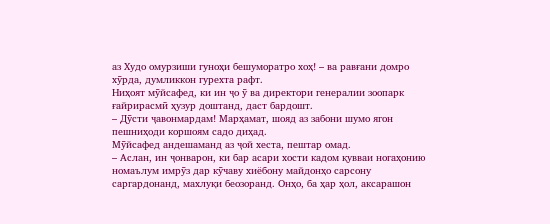аз Худо омурзиши гуноҳи бешуморатро хоҳ! – ва равғани домро хӯрда, думликкон гурехта рафт.
Ниҳоят мӯйсафед, ки ин ҷо ӯ ва директори генералии зоопарк ғайрирасмӣ ҳузур доштанд, даст бардошт.
– Дӯсти ҷавонмардам! Марҳамат, шояд аз забони шумо ягон пешниҳоди коршоям садо диҳад.
Мӯйсафед андешаманд аз ҷой хеста, пештар омад.
– Аслан, ин ҷонварон, ки бар асари хости кадом қувваи ногаҳонию номаълум имрӯз дар кӯчаву хиёбону майдонҳо сарсону саргардонанд, махлуқи беозоранд. Онҳо, ба ҳар ҳол, аксарашон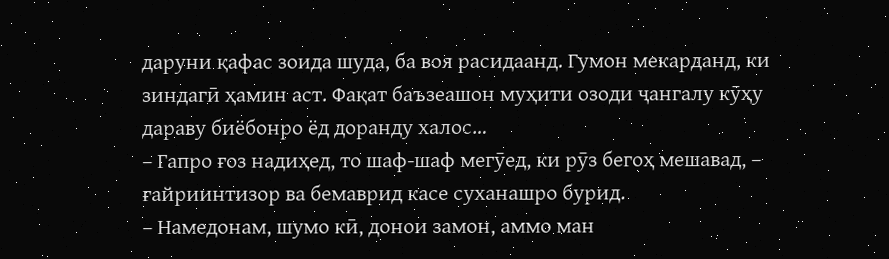даруни қафас зоида шуда, ба воя расидаанд. Гумон мекарданд, ки зиндагӣ ҳамин аст. Фақат баъзеашон муҳити озоди ҷангалу кӯҳу дараву биёбонро ёд доранду халос…
– Гапро ғоз надиҳед, то шаф-шаф мегӯед, ки рӯз бегоҳ мешавад, – ғайриинтизор ва бемаврид касе суханашро бурид.
– Намедонам, шумо кӣ, донои замон, аммо ман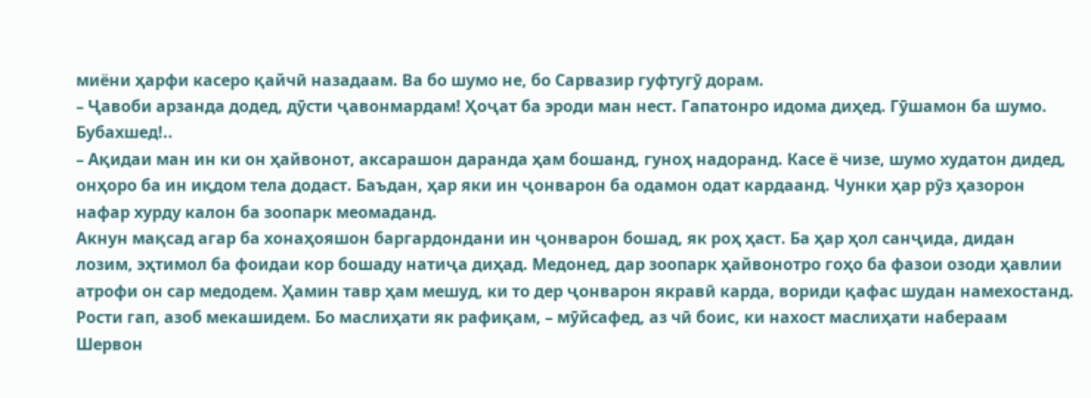миёни ҳарфи касеро қайчӣ назадаам. Ва бо шумо не, бо Сарвазир гуфтугӯ дорам.
– Ҷавоби арзанда додед, дӯсти ҷавонмардам! Ҳоҷат ба эроди ман нест. Гапатонро идома диҳед. Гӯшамон ба шумо. Бубахшед!..
– Ақидаи ман ин ки он ҳайвонот, аксарашон даранда ҳам бошанд, гуноҳ надоранд. Касе ё чизе, шумо худатон дидед, онҳоро ба ин иқдом тела додаст. Баъдан, ҳар яки ин ҷонварон ба одамон одат кардаанд. Чунки ҳар рӯз ҳазорон нафар хурду калон ба зоопарк меомаданд.
Акнун мақсад агар ба хонаҳояшон баргардондани ин ҷонварон бошад, як роҳ ҳаст. Ба ҳар ҳол санҷида, дидан лозим, эҳтимол ба фоидаи кор бошаду натиҷа диҳад. Медонед, дар зоопарк ҳайвонотро гоҳо ба фазои озоди ҳавлии атрофи он сар медодем. Ҳамин тавр ҳам мешуд, ки то дер ҷонварон якравӣ карда, вориди қафас шудан намехостанд. Рости гап, азоб мекашидем. Бо маслиҳати як рафиқам, – мӯйсафед, аз чӣ боис, ки нахост маслиҳати набераам Шервон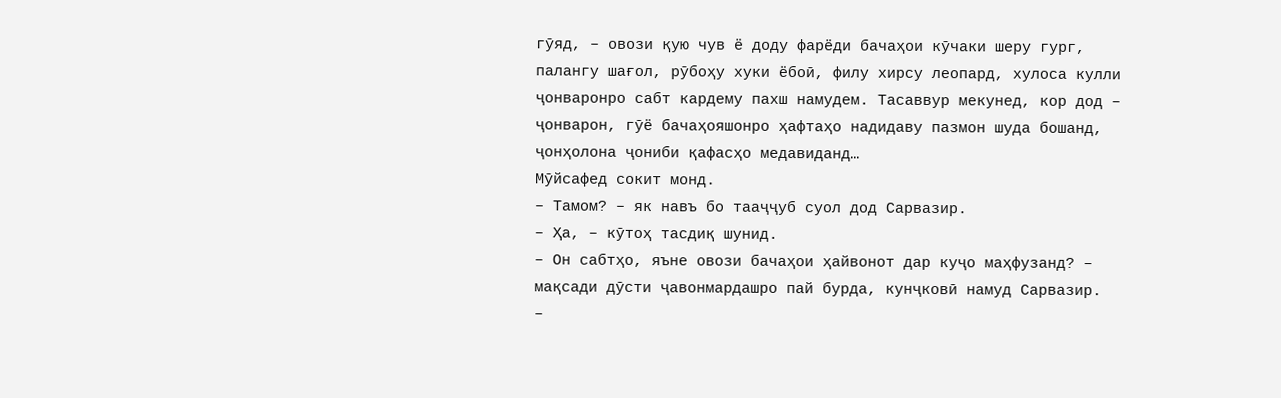гӯяд, – овози қую чув ё доду фарёди бачаҳои кӯчаки шеру гург, палангу шағол, рӯбоҳу хуки ёбоӣ, филу хирсу леопард, хулоса кулли ҷонваронро сабт кардему пахш намудем. Тасаввур мекунед, кор дод – ҷонварон, гӯё бачаҳояшонро ҳафтаҳо надидаву пазмон шуда бошанд, ҷонҳолона ҷониби қафасҳо медавиданд…
Мӯйсафед сокит монд.
– Тамом? – як навъ бо тааҷҷуб суол дод Сарвазир.
– Ҳа, – кӯтоҳ тасдиқ шунид.
– Он сабтҳо, яъне овози бачаҳои ҳайвонот дар куҷо маҳфузанд? – мақсади дӯсти ҷавонмардашро пай бурда, кунҷковӣ намуд Сарвазир.
–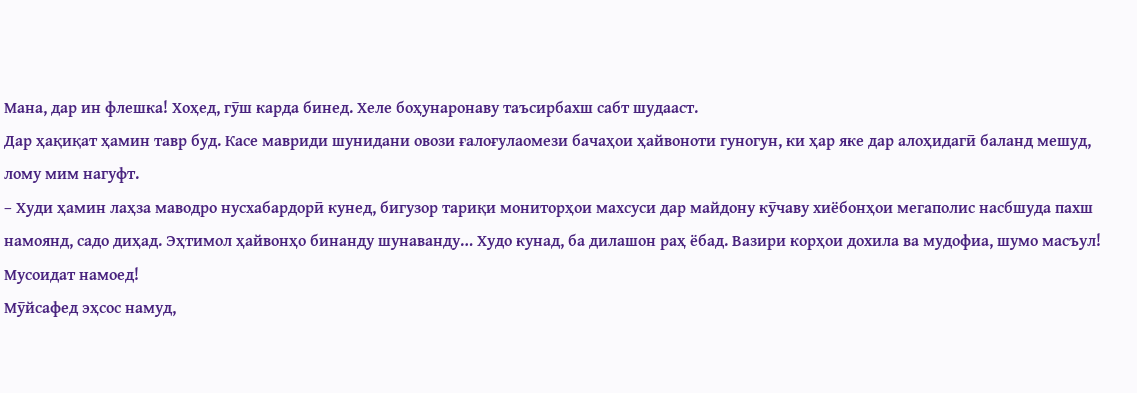Мана, дар ин флешка! Хоҳед, гӯш карда бинед. Хеле боҳунаронаву таъсирбахш сабт шудааст.
Дар ҳақиқат ҳамин тавр буд. Касе мавриди шунидани овози ғалоғулаомези бачаҳои ҳайвоноти гуногун, ки ҳар яке дар алоҳидагӣ баланд мешуд, лому мим нагуфт.
– Худи ҳамин лаҳза маводро нусхабардорӣ кунед, бигузор тариқи мониторҳои махсуси дар майдону кӯчаву хиёбонҳои мегаполис насбшуда пахш намоянд, садо диҳад. Эҳтимол ҳайвонҳо бинанду шунаванду… Худо кунад, ба дилашон раҳ ёбад. Вазири корҳои дохила ва мудофиа, шумо масъул! Мусоидат намоед!
Мӯйсафед эҳсос намуд,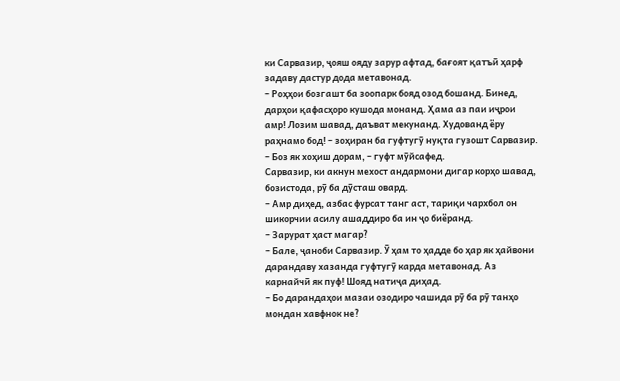ки Сарвазир, ҷояш ояду зарур афтад, бағоят қатъӣ ҳарф задаву дастур дода метавонад.
– Роҳҳои бозгашт ба зоопарк бояд озод бошанд. Бинед, дарҳои қафасҳоро кушода монанд. Ҳама аз паи иҷрои амр! Лозим шавад, даъват мекунанд. Худованд ёру раҳнамо бод! – зоҳиран ба гуфтугӯ нуқта гузошт Сарвазир.
– Боз як хоҳиш дорам, – гуфт мӯйсафед.
Сарвазир, ки акнун мехост андармони дигар корҳо шавад, бозистода, рӯ ба дӯсташ овард.
– Амр диҳед, азбас фурсат танг аст, тариқи чархбол он шикорчии асилу ашаддиро ба ин ҷо биёранд.
– Зарурат ҳаст магар?
– Бале, ҷаноби Сарвазир. Ӯ ҳам то ҳадде бо ҳар як ҳайвони дарандаву хазанда гуфтугӯ карда метавонад. Аз карнайчӣ як пуф! Шояд натиҷа диҳад.
– Бо дарандаҳои мазаи озодиро чашида рӯ ба рӯ танҳо мондан хавфнок не?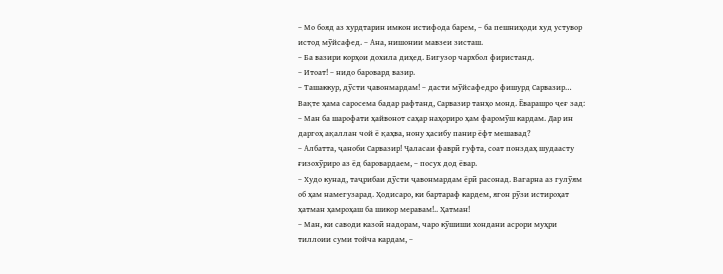– Мо бояд аз хурдтарин имкон истифода барем, – ба пешниҳоди худ устувор истод мӯйсафед. – Ана, нишонии мавзеи зисташ.
– Ба вазири корҳои дохила диҳед. Бигузор чархбол фиристанд.
– Итоат! – нидо баровард вазир.
– Ташаккур, дӯсти ҷавонмардам! – дасти мӯйсафедро фишурд Сарвазир…
Вақте ҳама саросема бадар рафтанд, Сарвазир танҳо монд. Ёварашро ҷеғ зад:
– Ман ба шарофати ҳайвонот саҳар наҳориро ҳам фаромӯш кардам. Дар ин даргоҳ ақаллан чой ё қаҳва, нону ҳасибу панир ёфт мешавад?
– Албатта, ҷаноби Сарвазир! Ҷаласаи фаврӣ гуфта, соат понздаҳ шудаасту ғизохӯриро аз ёд баровардаем, – посух дод ёвар.
– Худо кунад, таҷрибаи дӯсти ҷавонмардам ёрӣ расонад. Вагарна аз гулӯям об ҳам намегузарад. Ҳодисаро, ки бартараф кардем, ягон рӯзи истироҳат ҳатман ҳамроҳаш ба шикор меравам!.. Ҳатман!
– Ман, ки саводи казоӣ надорам, чаро кӯшиши хондани асрори муҳри тиллоии суми тойча кардам, –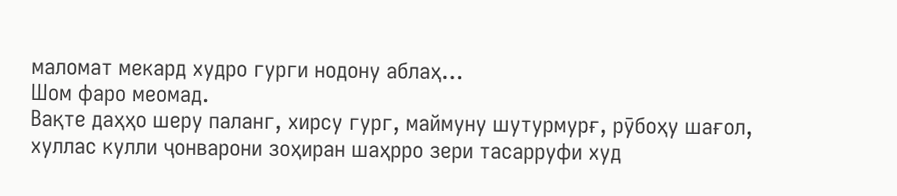маломат мекард худро гурги нодону аблаҳ…
Шом фаро меомад.
Вақте даҳҳо шеру паланг, хирсу гург, маймуну шутурмурғ, рӯбоҳу шағол, хуллас кулли ҷонварони зоҳиран шаҳрро зери тасарруфи худ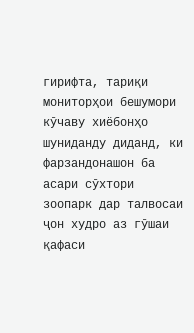гирифта, тариқи мониторҳои бешумори кӯчаву хиёбонҳо шуниданду диданд, ки фарзандонашон ба асари сӯхтори зоопарк дар талвосаи ҷон худро аз гӯшаи қафаси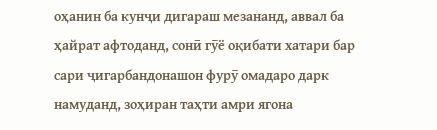оҳанин ба кунҷи дигараш мезананд, аввал ба ҳайрат афтоданд, сонӣ гӯё оқибати хатари бар сари ҷигарбандонашон фурӯ омадаро дарк намуданд, зоҳиран таҳти амри ягона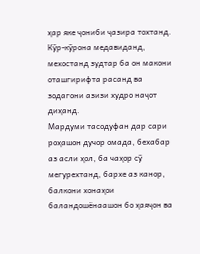ҳар яке ҷониби ҷазира тохтанд. Кӯр-кӯрона медавиданд, мехостанд зудтар ба он макони оташгирифта расанд ва зодагони азизи худро наҷот диҳанд.
Мардуми тасодуфан дар сари роҳашон дучор омада, бехабар аз асли ҳол, ба чаҳор сӯ мегурехтанд, бархе аз канор, балкони хонаҳои баландошёнаашон бо ҳаяҷон ва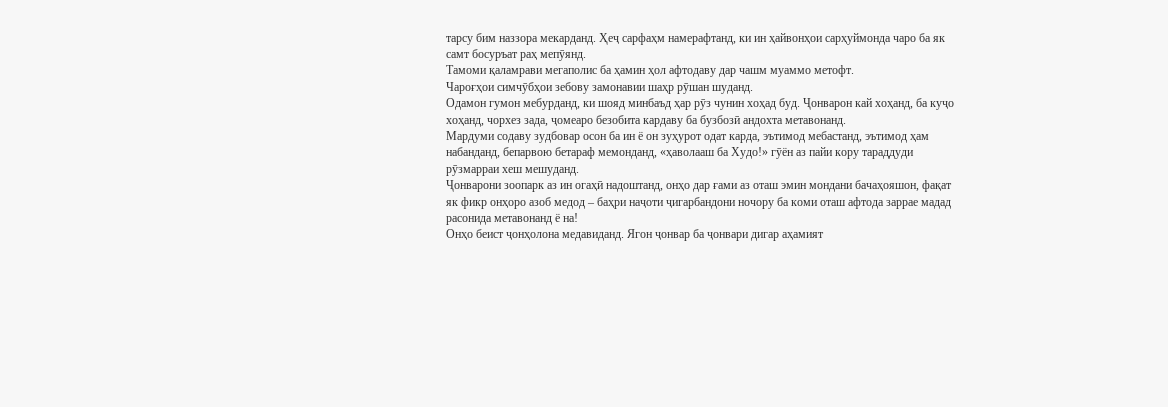тарсу бим наззора мекарданд. Ҳеҷ сарфаҳм намерафтанд, ки ин ҳайвонҳои сарҳуймонда чаро ба як самт босуръат раҳ мепӯянд.
Тамоми қаламрави мегаполис ба ҳамин ҳол афтодаву дар чашм муаммо метофт.
Чароғҳои симчӯбҳои зебову замонавии шаҳр рӯшан шуданд.
Одамон гумон мебурданд, ки шояд минбаъд ҳар рӯз чунин хоҳад буд. Ҷонварон кай хоҳанд, ба куҷо хоҳанд, чорхез зада, ҷомеаро безобита кардаву ба бузбозӣ андохта метавонанд.
Мардуми содаву зудбовар осон ба ин ё он зуҳурот одат карда, эътимод мебастанд, эътимод ҳам набанданд, бепарвою бетараф мемонданд, «ҳаволааш ба Худо!» гӯён аз пайи кору тараддуди рӯзмарраи хеш мешуданд.
Ҷонварони зоопарк аз ин огаҳӣ надоштанд, онҳо дар ғами аз оташ эмин мондани бачаҳояшон, фақат як фикр онҳоро азоб медод – баҳри наҷоти ҷигарбандони ночору ба коми оташ афтода заррае мадад расонида метавонанд ё на!
Онҳо беист ҷонҳолона медавиданд. Ягон ҷонвар ба ҷонвари дигар аҳамият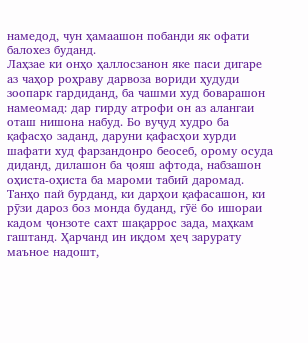намедод, чун ҳамаашон побанди як офати балохез буданд.
Лаҳзае ки онҳо ҳаллосзанон яке паси дигаре аз чаҳор роҳраву дарвоза вориди ҳудуди зоопарк гардиданд, ба чашми худ боварашон намеомад: дар гирду атрофи он аз алангаи оташ нишона набуд. Бо вуҷуд худро ба қафасҳо заданд, даруни қафасҳои хурди шафати худ фарзандонро беосеб, орому осуда диданд, дилашон ба ҷояш афтода, набзашон оҳиста-оҳиста ба мароми табиӣ даромад.
Танҳо пай бурданд, ки дарҳои қафасашон, ки рӯзи дароз боз монда буданд, гӯё бо ишораи кадом ҷонзоте сахт шақаррос зада, маҳкам гаштанд. Ҳарчанд ин иқдом ҳеҷ зарурату маъное надошт,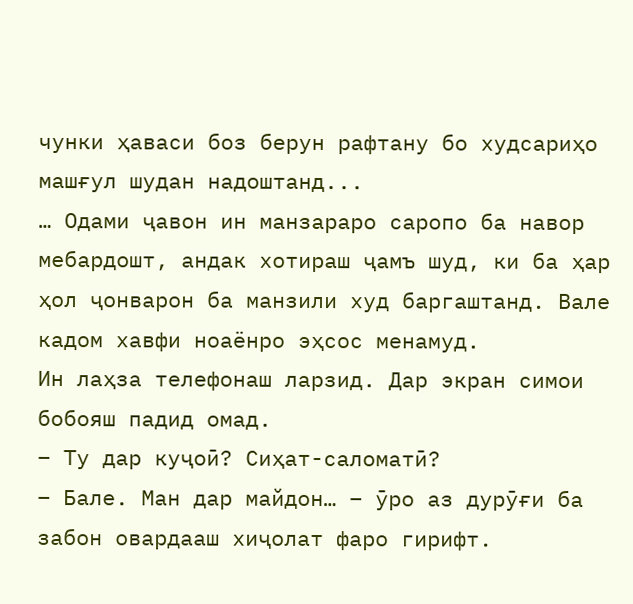чунки ҳаваси боз берун рафтану бо худсариҳо машғул шудан надоштанд...
… Одами ҷавон ин манзараро саропо ба навор мебардошт, андак хотираш ҷамъ шуд, ки ба ҳар ҳол ҷонварон ба манзили худ баргаштанд. Вале кадом хавфи ноаёнро эҳсос менамуд.
Ин лаҳза телефонаш ларзид. Дар экран симои бобояш падид омад.
– Ту дар куҷоӣ? Сиҳат-саломатӣ?
– Бале. Ман дар майдон… – ӯро аз дурӯғи ба забон овардааш хиҷолат фаро гирифт.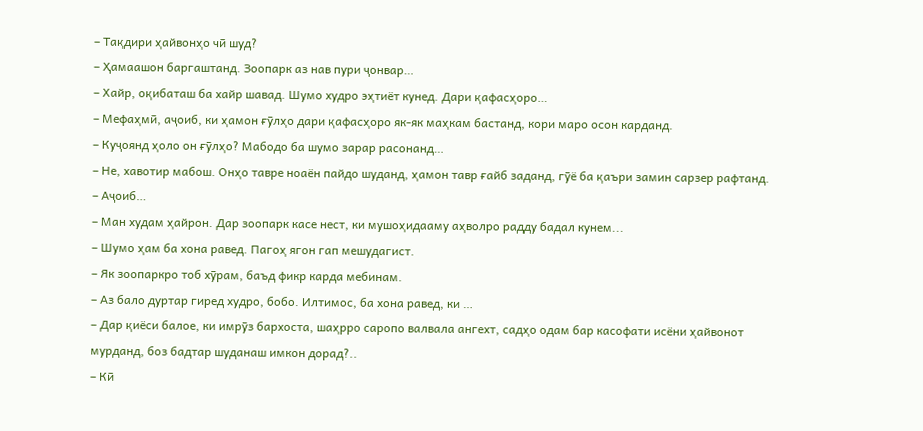– Тақдири ҳайвонҳо чӣ шуд?
– Ҳамаашон баргаштанд. Зоопарк аз нав пури ҷонвар…
– Хайр, оқибаташ ба хайр шавад. Шумо худро эҳтиёт кунед. Дари қафасҳоро…
– Мефаҳмӣ, аҷоиб, ки ҳамон ғӯлҳо дари қафасҳоро як-як маҳкам бастанд, кори маро осон карданд.
– Куҷоянд ҳоло он ғӯлҳо? Мабодо ба шумо зарар расонанд…
– Не, хавотир мабош. Онҳо тавре ноаён пайдо шуданд, ҳамон тавр ғайб заданд, гӯё ба қаъри замин сарзер рафтанд.
– Аҷоиб…
– Ман худам ҳайрон. Дар зоопарк касе нест, ки мушоҳидааму аҳволро радду бадал кунем...
– Шумо ҳам ба хона равед. Пагоҳ ягон гап мешудагист.
– Як зоопаркро тоб хӯрам, баъд фикр карда мебинам.
– Аз бало дуртар гиред худро, бобо. Илтимос, ба хона равед, ки …
– Дар қиёси балое, ки имрӯз бархоста, шаҳрро саропо валвала ангехт, садҳо одам бар касофати исёни ҳайвонот мурданд, боз бадтар шуданаш имкон дорад?..
– Кӣ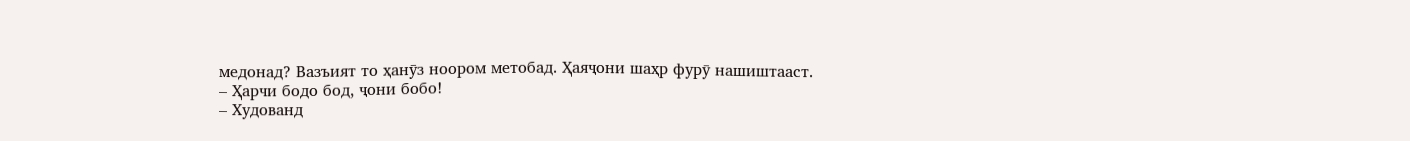медонад? Вазъият то ҳанӯз ноором метобад. Ҳаяҷони шаҳр фурӯ нашиштааст.
– Ҳарчи бодо бод, ҷони бобо!
– Худованд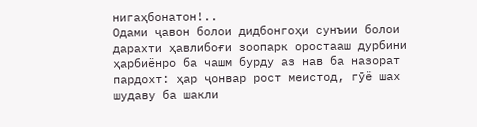нигаҳбонатон!..
Одами ҷавон болои дидбонгоҳи сунъии болои дарахти ҳавлибоғи зоопарк оростааш дурбини ҳарбиёнро ба чашм бурду аз нав ба назорат пардохт: ҳар ҷонвар рост меистод, гӯё шах шудаву ба шакли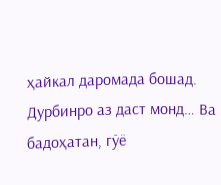ҳайкал даромада бошад.
Дурбинро аз даст монд… Ва бадоҳатан, гӯё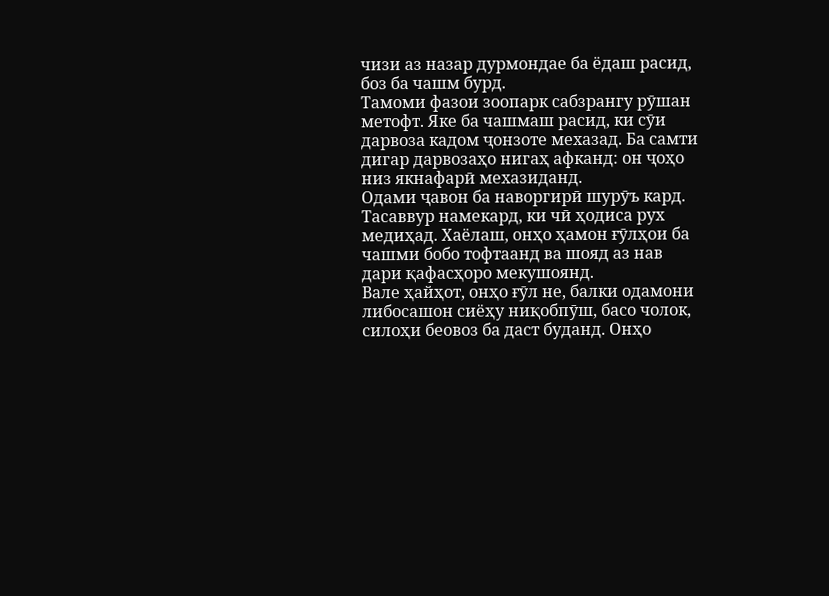чизи аз назар дурмондае ба ёдаш расид, боз ба чашм бурд.
Тамоми фазои зоопарк сабзрангу рӯшан метофт. Яке ба чашмаш расид, ки сӯи дарвоза кадом ҷонзоте мехазад. Ба самти дигар дарвозаҳо нигаҳ афканд: он ҷоҳо низ якнафарӣ мехазиданд.
Одами ҷавон ба наворгирӣ шурӯъ кард. Тасаввур намекард, ки чӣ ҳодиса рух медиҳад. Хаёлаш, онҳо ҳамон ғӯлҳои ба чашми бобо тофтаанд ва шояд аз нав дари қафасҳоро мекушоянд.
Вале ҳайҳот, онҳо ғӯл не, балки одамони либосашон сиёҳу ниқобпӯш, басо чолок, силоҳи беовоз ба даст буданд. Онҳо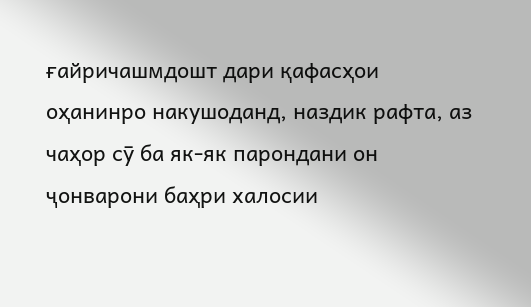ғайричашмдошт дари қафасҳои оҳанинро накушоданд, наздик рафта, аз чаҳор сӯ ба як-як парондани он ҷонварони баҳри халосии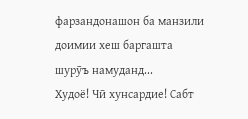фарзандонашон ба манзили доимии хеш баргашта шурӯъ намуданд...
Худоё! Чӣ хунсардие! Сабт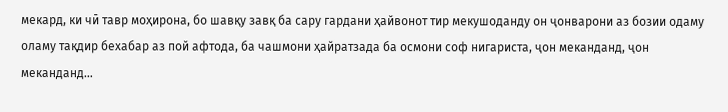мекард, ки чӣ тавр моҳирона, бо шавқу завқ ба сару гардани ҳайвонот тир мекушоданду он ҷонварони аз бозии одаму оламу тақдир бехабар аз пой афтода, ба чашмони ҳайратзада ба осмони соф нигариста, ҷон меканданд, ҷон меканданд…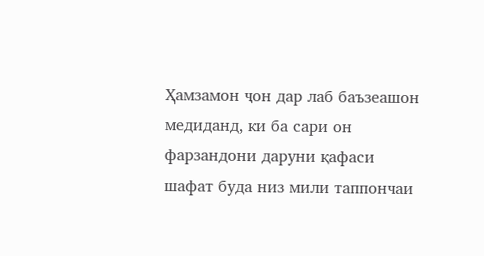Ҳамзамон ҷон дар лаб баъзеашон медиданд, ки ба сари он фарзандони даруни қафаси шафат буда низ мили таппончаи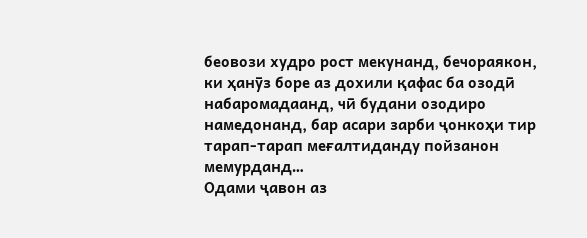беовози худро рост мекунанд, бечораякон, ки ҳанӯз боре аз дохили қафас ба озодӣ набаромадаанд, чӣ будани озодиро намедонанд, бар асари зарби ҷонкоҳи тир тарап-тарап меғалтиданду пойзанон мемурданд…
Одами ҷавон аз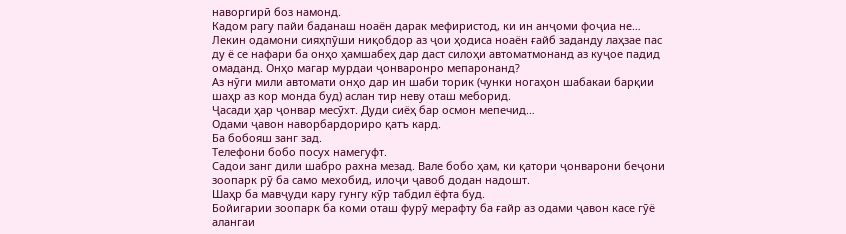наворгирӣ боз намонд.
Кадом рагу пайи баданаш ноаён дарак мефиристод, ки ин анҷоми фоҷиа не…
Лекин одамони сияҳпӯши ниқобдор аз ҷои ҳодиса ноаён ғайб заданду лаҳзае пас ду ё се нафари ба онҳо ҳамшабеҳ дар даст силоҳи автоматмонанд аз куҷое падид омаданд. Онҳо магар мурдаи ҷонваронро мепаронанд?
Аз нӯги мили автомати онҳо дар ин шаби торик (чунки ногаҳон шабакаи барқии шаҳр аз кор монда буд) аслан тир неву оташ меборид.
Ҷасади ҳар ҷонвар месӯхт. Дуди сиёҳ бар осмон мепечид…
Одами ҷавон наворбардориро қатъ кард.
Ба бобояш занг зад.
Телефони бобо посух намегуфт.
Садои занг дили шабро рахна мезад. Вале бобо ҳам, ки қатори ҷонварони беҷони зоопарк рӯ ба само мехобид, илоҷи ҷавоб додан надошт.
Шаҳр ба мавҷуди кару гунгу кӯр табдил ёфта буд.
Бойигарии зоопарк ба коми оташ фурӯ мерафту ба ғайр аз одами ҷавон касе гӯё алангаи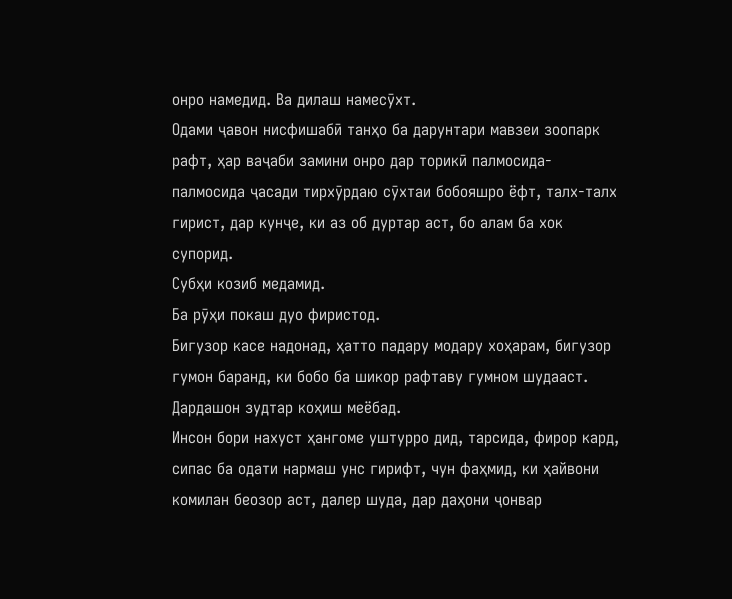онро намедид. Ва дилаш намесӯхт.
Одами ҷавон нисфишабӣ танҳо ба дарунтари мавзеи зоопарк рафт, ҳар ваҷаби замини онро дар торикӣ палмосида-палмосида ҷасади тирхӯрдаю сӯхтаи бобояшро ёфт, талх-талх гирист, дар кунҷе, ки аз об дуртар аст, бо алам ба хок супорид.
Субҳи козиб медамид.
Ба рӯҳи покаш дуо фиристод.
Бигузор касе надонад, ҳатто падару модару хоҳарам, бигузор гумон баранд, ки бобо ба шикор рафтаву гумном шудааст. Дардашон зудтар коҳиш меёбад.
Инсон бори нахуст ҳангоме уштурро дид, тарсида, фирор кард, сипас ба одати нармаш унс гирифт, чун фаҳмид, ки ҳайвони комилан беозор аст, далер шуда, дар даҳони ҷонвар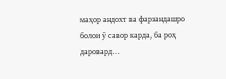маҳор андохт ва фарзандашро болои ӯ савор карда, ба роҳ даровард…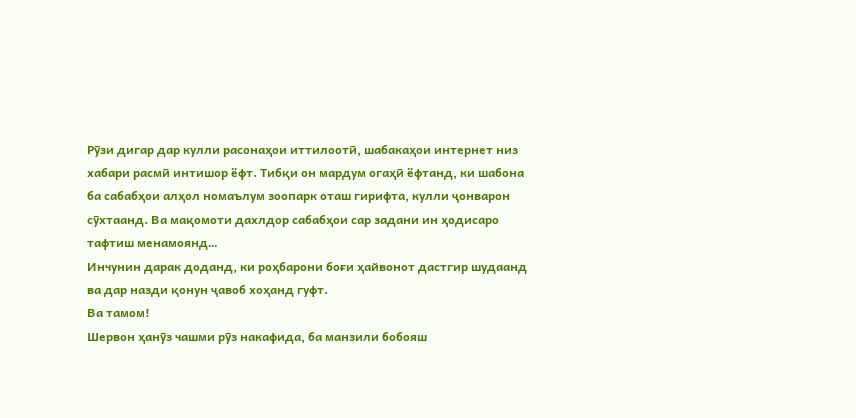Рӯзи дигар дар кулли расонаҳои иттилоотӣ, шабакаҳои интернет низ хабари расмӣ интишор ёфт. Тибқи он мардум огаҳӣ ёфтанд, ки шабона ба сабабҳои алҳол номаълум зоопарк оташ гирифта, кулли ҷонварон сӯхтаанд. Ва мақомоти дахлдор сабабҳои сар задани ин ҳодисаро тафтиш менамоянд…
Инчунин дарак доданд, ки роҳбарони боғи ҳайвонот дастгир шудаанд ва дар назди қонун ҷавоб хоҳанд гуфт.
Ва тамом!
Шервон ҳанӯз чашми рӯз накафида, ба манзили бобояш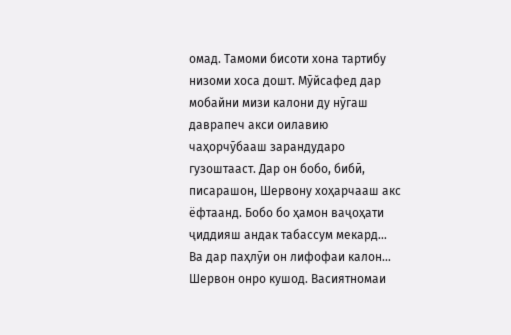омад. Тамоми бисоти хона тартибу низоми хоса дошт. Мӯйсафед дар мобайни мизи калони ду нӯгаш даврапеч акси оилавию чаҳорчӯбааш зарандударо гузоштааст. Дар он бобо, бибӣ, писарашон, Шервону хоҳарчааш акс ёфтаанд. Бобо бо ҳамон ваҷоҳати ҷиддияш андак табассум мекард…
Ва дар паҳлӯи он лифофаи калон… Шервон онро кушод. Васиятномаи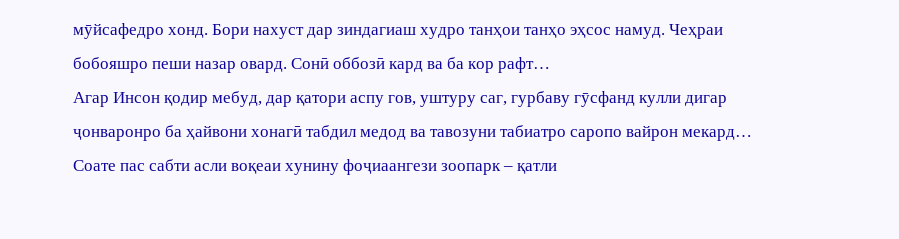мӯйсафедро хонд. Бори нахуст дар зиндагиаш худро танҳои танҳо эҳсос намуд. Чеҳраи бобояшро пеши назар овард. Сонӣ оббозӣ кард ва ба кор рафт…
Агар Инсон қодир мебуд, дар қатори аспу гов, уштуру саг, гурбаву гӯсфанд кулли дигар ҷонваронро ба ҳайвони хонагӣ табдил медод ва тавозуни табиатро саропо вайрон мекард…
Соате пас сабти асли воқеаи хунину фоҷиаангези зоопарк – қатли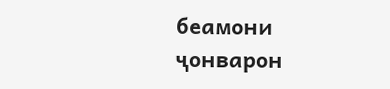беамони ҷонварон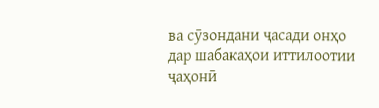ва сӯзондани ҷасади онҳо дар шабакаҳои иттилоотии ҷаҳонӣ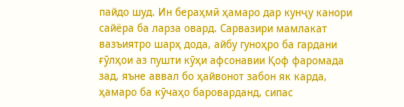пайдо шуд. Ин бераҳмӣ ҳамаро дар кунҷу канори сайёра ба ларза овард. Сарвазири мамлакат вазъиятро шарҳ дода, айбу гуноҳро ба гардани ғӯлҳои аз пушти кӯҳи афсонавии Қоф фаромада зад, яъне аввал бо ҳайвонот забон як карда, ҳамаро ба кӯчаҳо бароварданд, сипас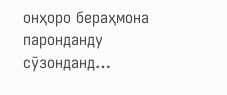онҳоро бераҳмона паронданду сӯзонданд…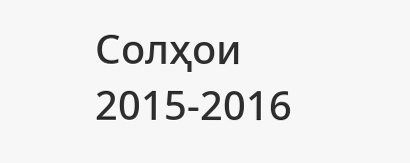Солҳои 2015-2016